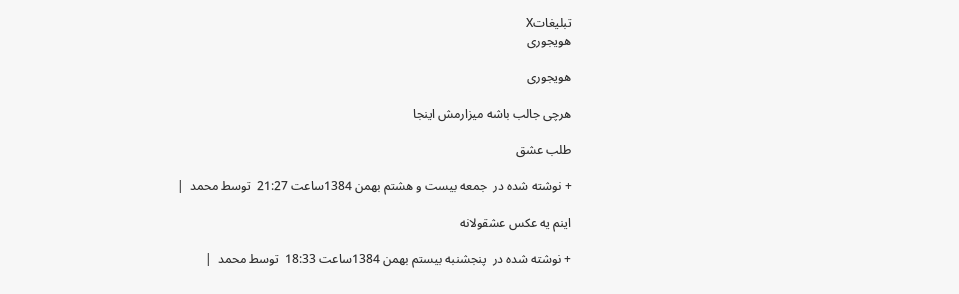تبليغاتX
هویجوری

هویجوری

هرچی جالب باشه میزارمش اینجا

طلب عشق

+ نوشته شده در  جمعه بیست و هشتم بهمن 1384ساعت 21:27  توسط محمد  |

اینم یه عکس عشقولانه

+ نوشته شده در  پنجشنبه بیستم بهمن 1384ساعت 18:33  توسط محمد  |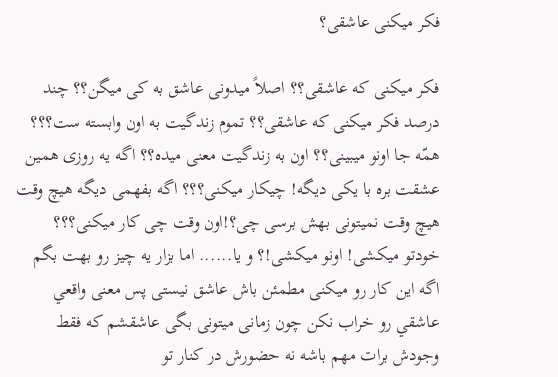فکر میکنی عاشقی؟

فکر ميکنی که عاشقی؟؟ اصلاً ميدونی عاشق به کی ميگن؟؟ چند درصد فکر ميکنی که عاشقی؟؟ تموم زندگيت به اون وابسته ست؟؟؟ همّه جا اونو ميبينی؟؟ اون به زندگيت معنی ميده؟؟ اگه يه روزی همين عشقت بره با يکی ديگه! چيکار ميکنی؟؟؟ اگه بفهمی ديگه هيچ وقت هيچ وقت نميتونی بهش برسی چی؟!اون وقت چی کار ميکنی؟؟؟ خودتو ميکشی! اونو ميکشی!؟ و يا...... اما بزار يه چيز رو بهت بگم اگه اين کار رو ميکنی مطمئن باش عاشق نيستی پس معنی واقعي عاشقي رو خراب نکن چون زمانی ميتونی بگی عاشقشم که فقط وجودش برات مهم باشه نه حضورش در کنار تو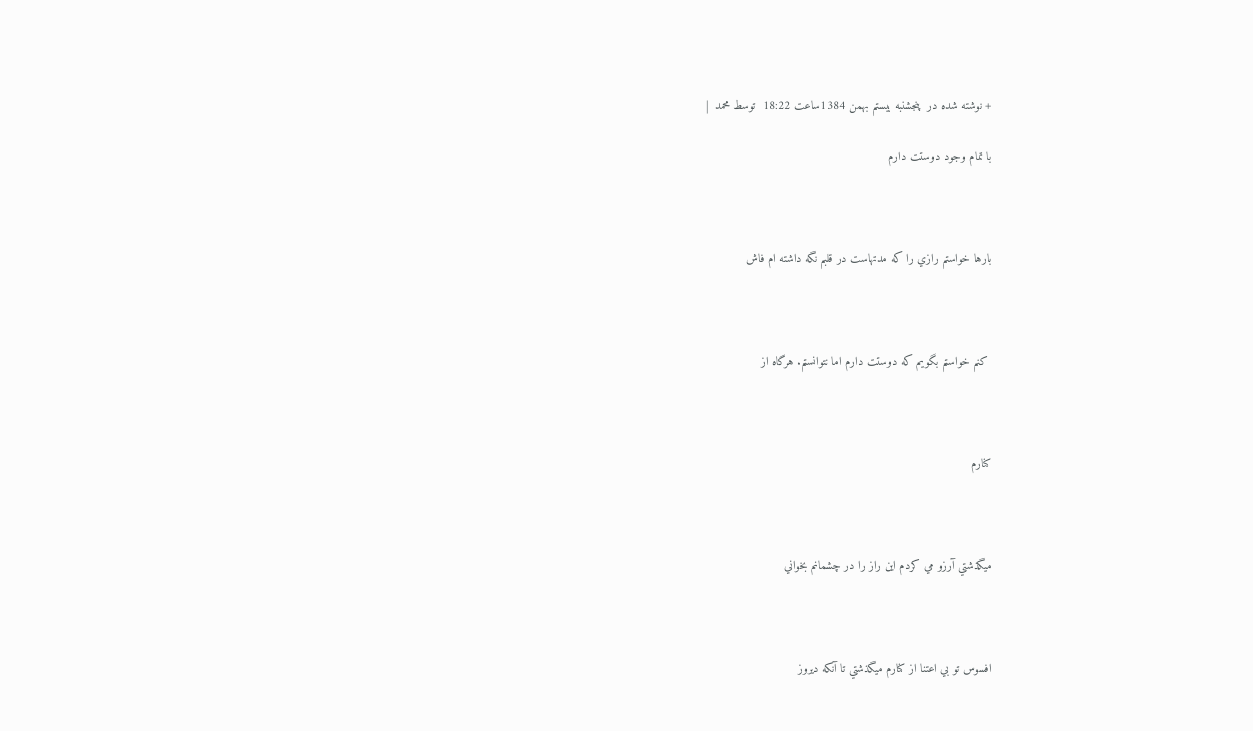+ نوشته شده در  پنجشنبه بیستم بهمن 1384ساعت 18:22  توسط محمد  |

با تمام وجود دوستت دارم



بارها خواستم رازي را که مدتهاست در قلبم نگه داشته ام فاش



 کنم خواستم بگويم که دوستت دارم اما نتوانستم. هرگاه از



کنارم



ميگذشتي آرزو مي کردم اين راز را در چشمانم بخواني



افسوس تو بي اعتنا از کنارم ميگذشتي تا آنکه ديروز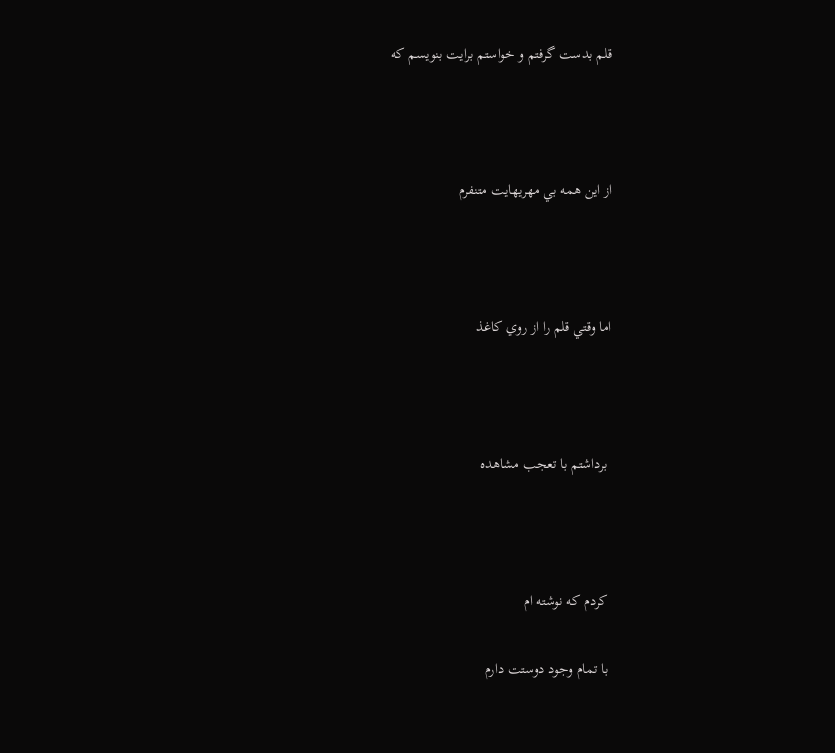قلم بدست گرفتم و خواستم برايت بنويسم که



از اين همه بي مهريهايت متنفرم



اما وقتي قلم را از روي کاغذ



 برداشتم با تعجب مشاهده



 کردم که نوشته ام

 با تمام وجود دوستت دارم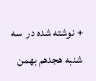+ نوشته شده در  سه شنبه هجدهم بهمن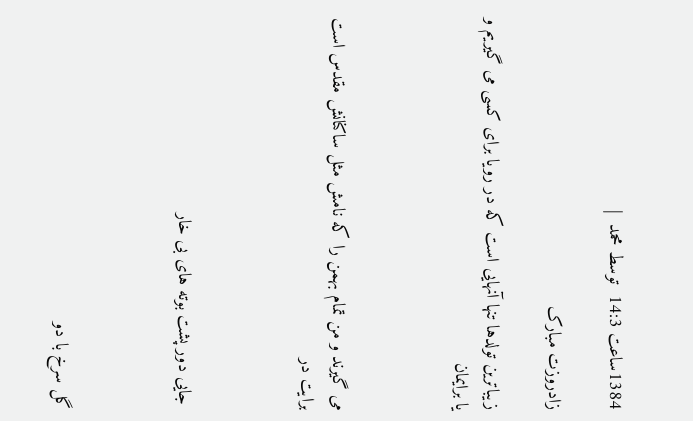1384ساعت 14:3  توسط محمد  |

زادروزت مبارک

زیباترین تولدها تنها آنهایی است که در رویا برای کسی می گیریم و یا برایمان



می گیرند و من تمام بهمن را که نامش مثل ساکنانش مقدس است  برایت در



 جایی دور پشت بوته های بی خار



گل سرخ با دو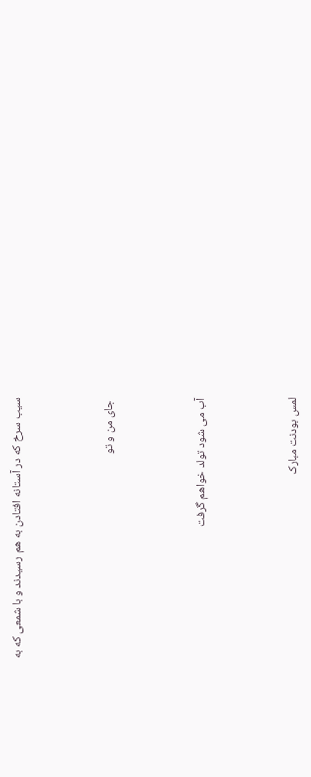سیب سرخ که در آستانه افتادن به هم رسیدند و با شمعی که به



 جای من و تو



آب می شود تولد خواهم گرفت



لمس بودنت مبارک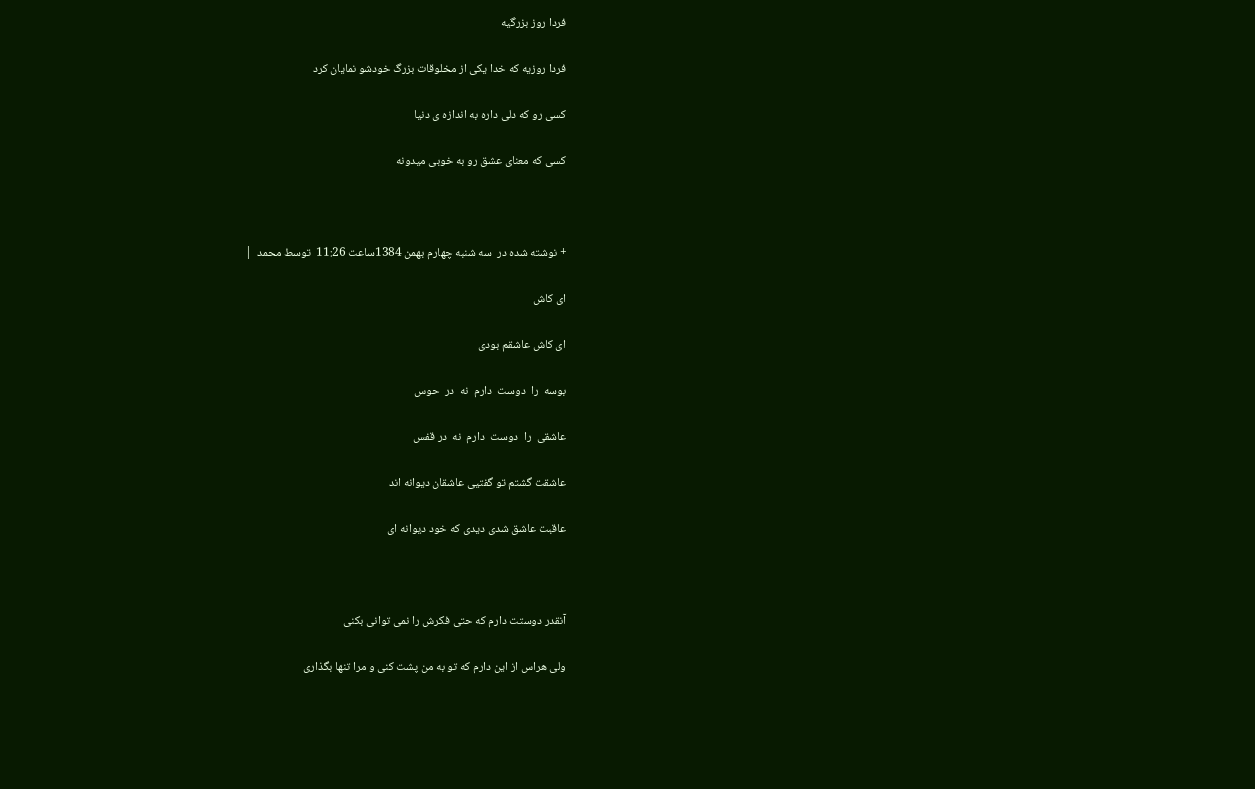فردا روز بزرگیه

فردا روزیه که خدا یکی از مخلوقات بزرگ خودشو نمایان کرد

کسی رو که دلی داره به اندازه ی دنیا

کسی که معنای عشق رو به خوبی میدونه



+ نوشته شده در  سه شنبه چهارم بهمن 1384ساعت 11:26  توسط محمد  |

ای کاش

ای کاش عاشقم بودی

بوسه  را  دوست  دارم  نه  در  حوس

عاشقی  را  دوست  دارم  نه  در قفس

عاشقت گشتم تو گفتیی عاشقان دیوانه اند

عاقبت عاشق شدی دیدی که خود دیوانه ای



آنقدر دوستت دارم که حتی فکرش را نمی توانی بکنی

ولی هراس از این دارم که تو به من پشت کنی و مرا تنها بگذاری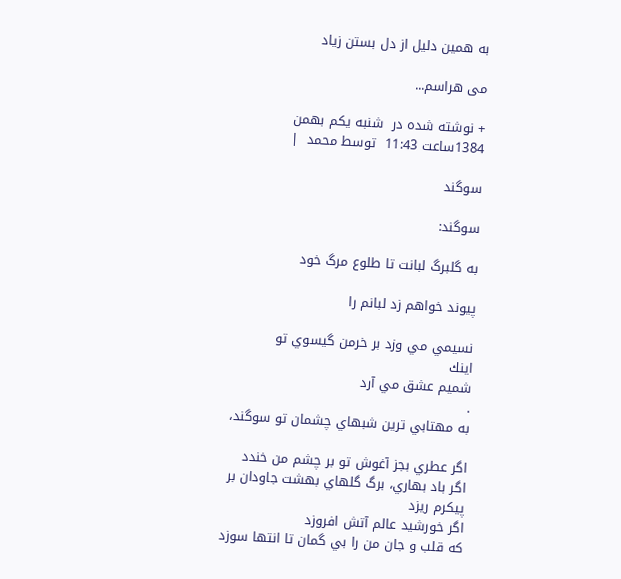به همین دلیل از دل بستن زیاد

می هراسم...

+ نوشته شده در  شنبه یکم بهمن 1384ساعت 11:43  توسط محمد  |

سوگند

سوگند:

به گلبرگ لبانت تا طلوع مرگ خود

پيوند خواهم زد لبانم را

نسيمي مي وزد بر خرمن گيسوي تو
اينك
شميم عشق مي آرد
.
به مهتابي ترين شبهاي چشمان تو سوگند،

اگر عطري بجز آغوش تو بر چشم من خندد
اگر باد بهاري، برگ گلهاي بهشت جاودان بر پيكرم ريزد
اگر خورشيد عالم آتش افروزد
كه قلب و جان من را بي گمان تا انتها سوزد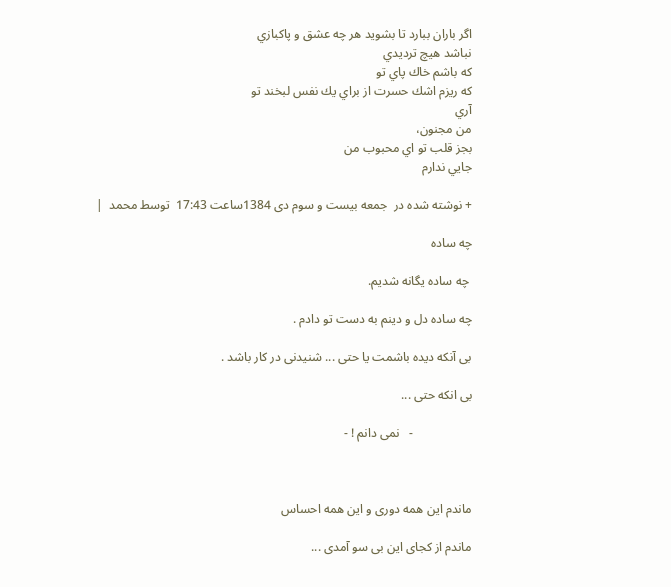اگر باران ببارد تا بشويد هر چه عشق و پاكبازي
نباشد هيچ ترديدي
كه باشم خاك پاي تو
كه ريزم اشك حسرت از براي يك نفس لبخند تو
آري
من مجنون،
بجز قلب تو اي محبوب من
جايي ندارم

+ نوشته شده در  جمعه بیست و سوم دی 1384ساعت 17:43  توسط محمد  |

چه ساده

 چه ساده يگانه شديم.

چه ساده دل و دينم به دست تو دادم .

بی آنكه ديده باشمت يا حتی ... شنيدنی در كار باشد .

بی انكه حتی ...

                   -   نمی دانم ! -



ماندم اين همه دوری و اين همه احساس

ماندم از كجای اين بی سو آمدی ...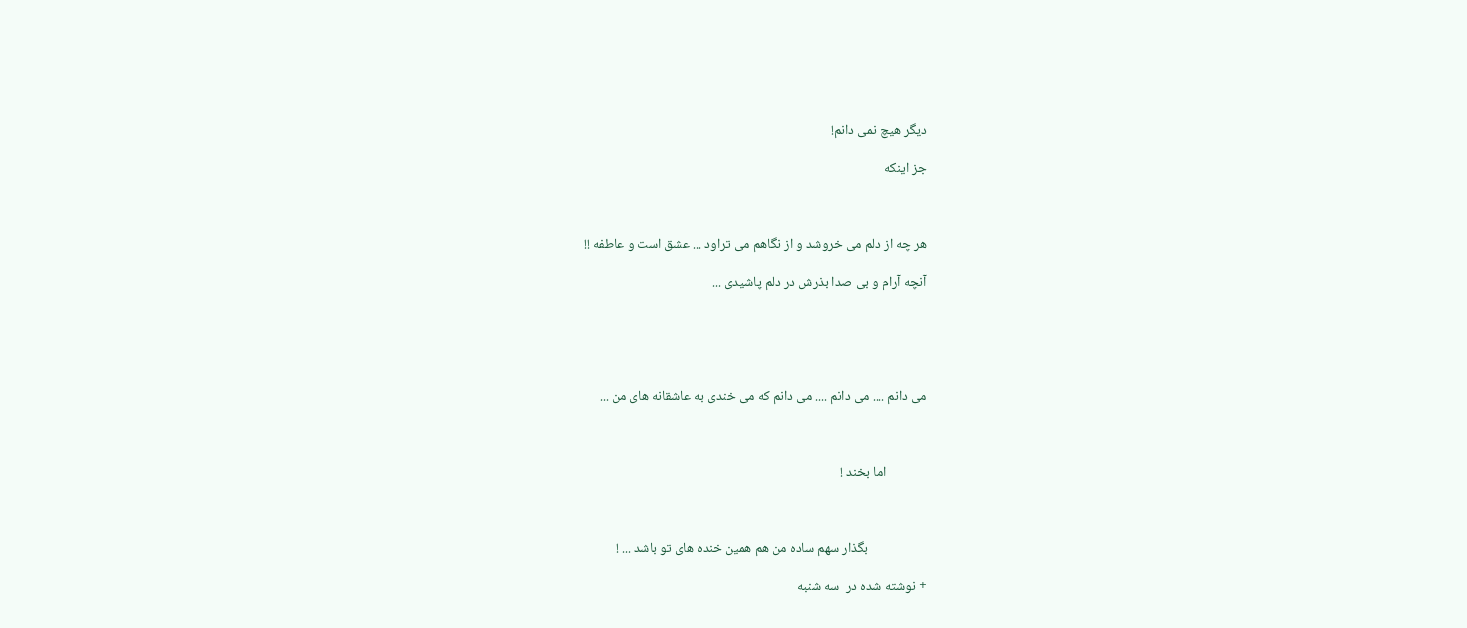ديگر هيچ نمی دانم!

جز اينكه



هر چه از دلم می خروشد و از نگاهم می تراود ... عشق است و عاطفه !!

آنچه آرام و بی صدا بذرش در دلم پاشيدی ...





می دانم .... می دانم .... می دانم كه می خندی به عاشقانه های من ...



             اما بخند !



                   بگذار سهم ساده من هم همين خنده های تو باشد ... !

+ نوشته شده در  سه شنبه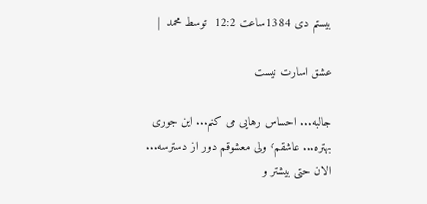بیستم دی 1384ساعت 12:2  توسط محمد  |

عشق اسارت نیست

جالبه... احساس رهایی می کنم... این جوری بهتره... عاشقم٬ ولی معشوقم دور از دسترسه... الان حتی بیشتر و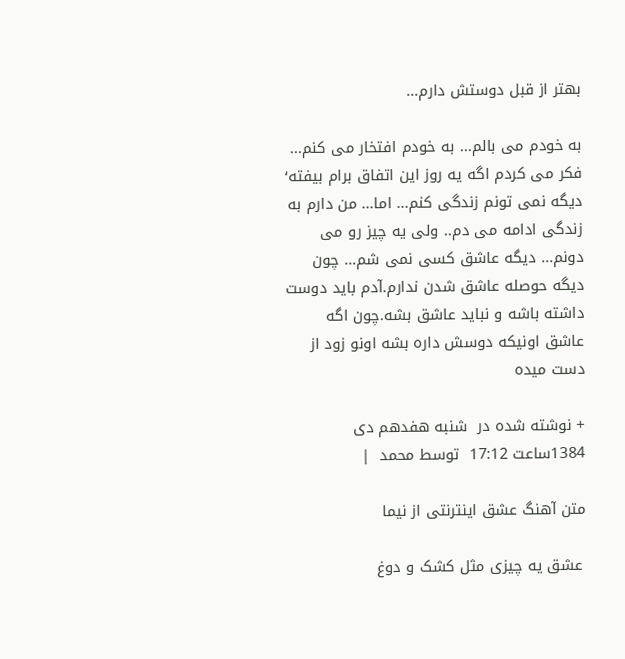بهتر از قبل دوستش دارم...

به خودم می بالم... به خودم افتخار می کنم... فکر می کردم اگه یه روز این اتفاق برام بیفته٬ دیگه نمی تونم زندگی کنم... اما... من دارم به زندگی ادامه می دم.. ولی یه چیز رو می دونم... دیگه عاشق کسی نمی شم... چون دیگه حوصله عاشق شدن ندارم.آدم باید دوست داشته باشه و نباید عاشق بشه.چون اگه عاشق اونیکه دوسش داره بشه اونو زود از دست میده

+ نوشته شده در  شنبه هفدهم دی 1384ساعت 17:12  توسط محمد  |

متن آهنگ عشق اینترنتی از نیما

 عشق یه چیزی مثل کشک و دوغ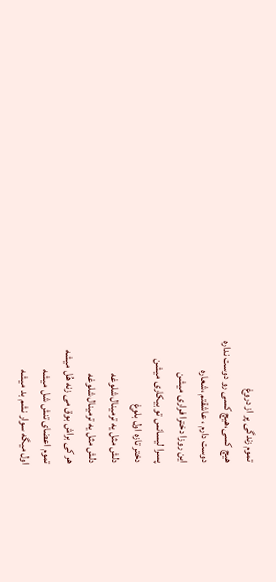تموم زندگی پر از دروغ
هیچ کسی،هیچ کسی رو دوست نداره
دوست دارم ، عاشقتم ،شعاره
این روزا دخترا فراری میشن
پسرا لیسانس تو بیکاری میشن
دختر تازه اول بلوغ
دلش مثل یه ترمینال شلوغه
دلش مثل یه ترمینال شلوغه
هر کی براش بوق می زنه هُل میشه
تموم اعضای تنش شل میشه
اول میگه سوار نشم بد میشه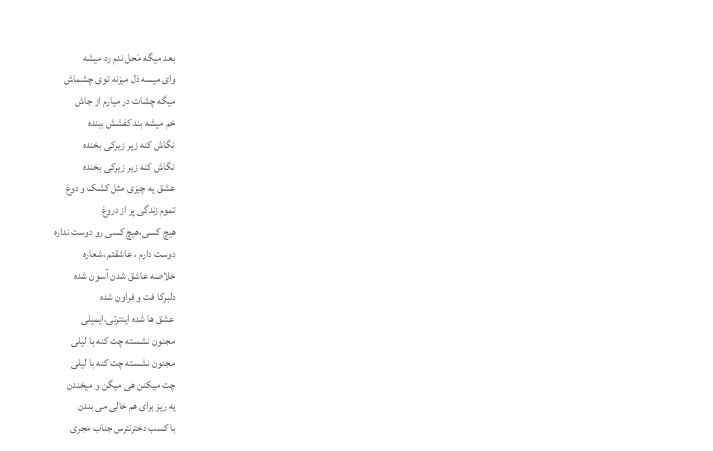بعد میگه مَحل ندم رد میشه
وای میسه ذل میزنه توی چشماش
میگه چشات در میارم از جاش
خم میشه بند کفشش ببنده
نگاش کنه زیر زیرکی بخنده
نگاش کنه زیر زیرکی بخنده
عشق یه چیزی مثل کشک و دوغ
تموم زندگی پر از دروغ
هیچ کسی،هیچ کسی رو دوست نداره
دوست دارم ، عاشقتم ،شعاره
خلاصه عاشق شدن آسون شده
دلبرکا فت و فراون شده
عشق ها شده اینترتی،ایمیلی
مجنون نشسته چت کنه با لیلی
مجنون نشسته چت کنه با لیلی
چت میکنن هی میگن و میخندن
یه ریز برای هم خالی می بندن
با کسب دخترنترس جناب مجری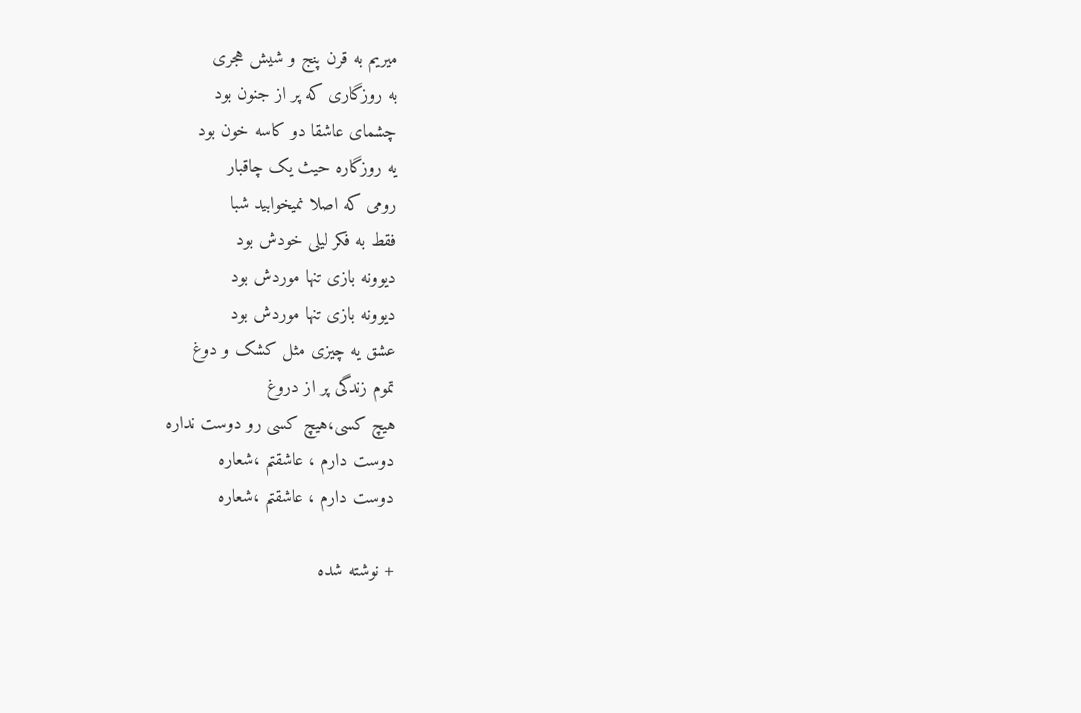میریم به قرن پنج و شیش هجری
به روزگاری که پر از جنون بود
چشمای عاشقا دو کاسه خون بود
یه روزگاره حیث یک چاقبار
رومی که اصلا نمیخوابید شبا
فقط به فکر لیلی خودش بود
دیوونه بازی تنها موردش بود
دیوونه بازی تنها موردش بود
عشق یه چیزی مثل کشک و دوغ
تموم زندگی پر از دروغ
هیچ کسی،هیچ کسی رو دوست نداره
دوست دارم ، عاشقتم ،شعاره
دوست دارم ، عاشقتم ،شعاره

+ نوشته شده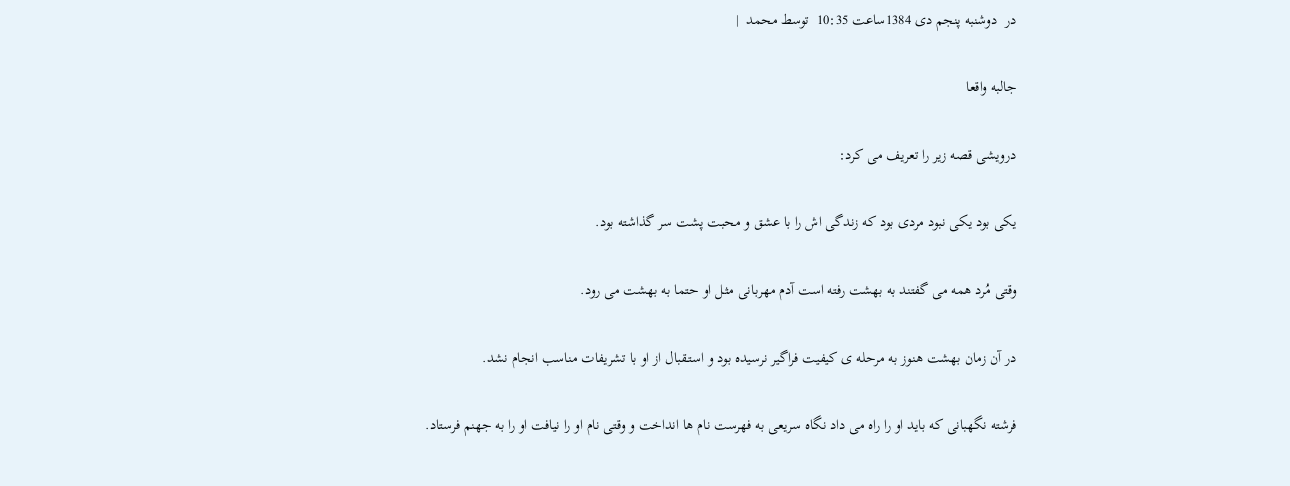در  دوشنبه پنجم دی 1384ساعت 10:35  توسط محمد  |

جالبه واقعا

درويشی قصه زير را تعريف می کرد:

يکی بود يکی نبود مردی بود که زندگی اش را با عشق و محبت پشت سر گذاشته بود.

وقتی مُرد همه می گفتند به بهشت رفته است آدم مهربانی مثـل او حتما به بهشت می رود.

در آن زمان بهشت هنوز به مرحله ی کيفيت فراگير نرسيده بود و استـقبال از او با تشريفات مناسب انجام نشد.

فرشته نگهبانی که بايد او را راه می داد نگاه سريعی به فهرست نام ها انداخت و وقتی نام او را نيافت او را به جهنم فرستاد.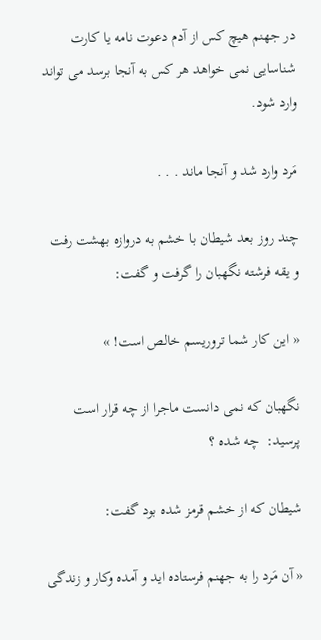در جهنم هيچ کس از آدم دعوت نامه يا کارت شناسايی نمی خواهد هر کس به آنجا برسد می تواند وارد شود.

مَرد وارد شد و آنجا ماند . . .

چند روز بعد شيطان با خشم به دروازه بهشت رفت و يقه فرشته نگهبان را گرفت و گفت:

« اين کار شما تروريسم خالص است! »

نگهبان که نمی دانست ماجرا از چه قرار است پرسيد:  چه شده ؟

شيطان که از خشم قرمز شده بود گفت:

« آن مَرد را به جهنم فرستاده ايد و آمده وکار و زندگی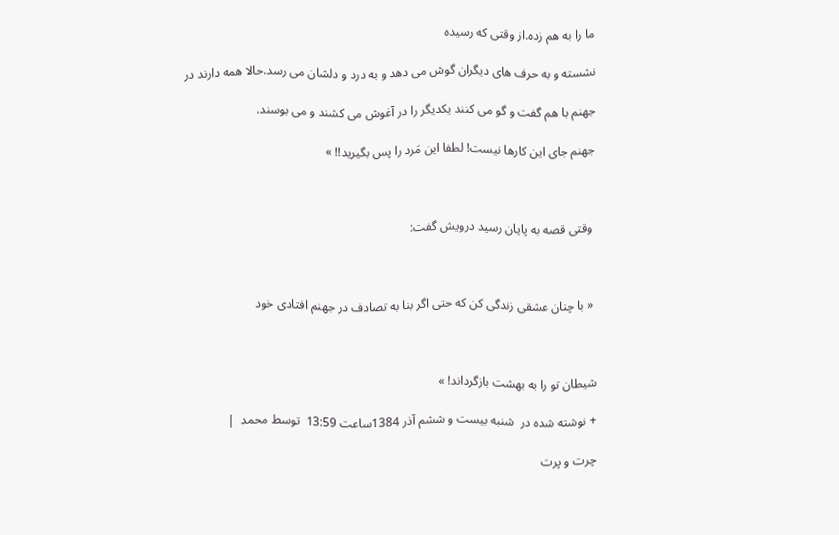ما را به هم زده.از وقتی که رسيده

نشسته و به حرف های ديگران گوش می دهد و به درد و دلشان می رسد.حالا همه دارند در

جهنم با هم گفت و گو می کنند يکديگر را در آغوش می کشند و می بوسند.

جهنم جای اين کارها نيست! لطفا اين مَرد را پس بگيريد!! »



 وقتی قصه به پايان رسيد درويش گفت:



 « با چنان عشقی زندگی کن که حتی اگر بنا به تصادف در جهنم افتادی خود



شيطان تو را به بهشت بازگرداند! »

+ نوشته شده در  شنبه بیست و ششم آذر 1384ساعت 13:59  توسط محمد  |

چرت و پرت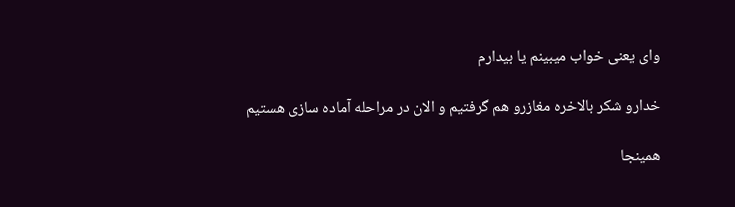وای یعنی خواب میبینم یا بیدارم

خدارو شکر بالاخره مغازرو هم گرفتیم و الان در مراحله آماده سازی هستیم

همینجا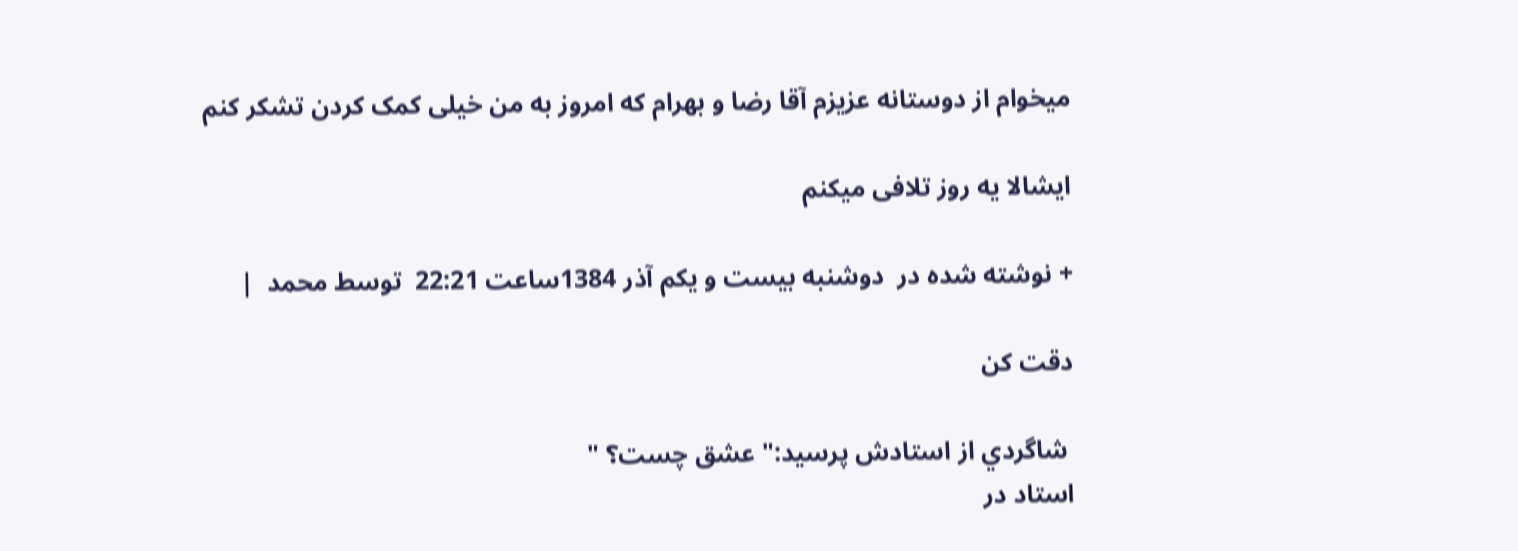میخوام از دوستانه عزیزم آقا رضا و بهرام که امروز به من خیلی کمک کردن تشکر کنم

ایشالا یه روز تلافی میکنم

+ نوشته شده در  دوشنبه بیست و یکم آذر 1384ساعت 22:21  توسط محمد  |

دقت کن

 شاگردي از استادش پرسيد:" عشق چست؟ "
استاد در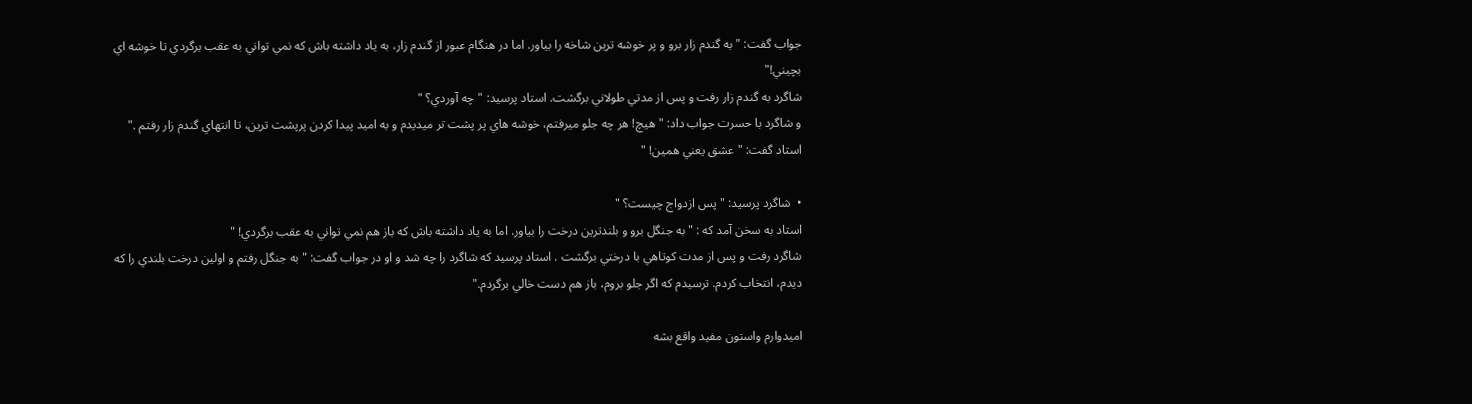جواب گفت: " به گندم زار برو و پر خوشه ترين شاخه را بياور. اما در هنگام عبور از گندم زار، به ياد داشته باش که نمي تواني به عقب برگردي تا خوشه اي بچيني!"
شاگرد به گندم زار رفت و پس از مدتي طولاني برگشت. استاد پرسيد: "چه آوردي؟ "
و شاگرد با حسرت جواب داد: " هيچ! هر چه جلو ميرفتم، خوشه هاي پر پشت تر ميديدم و به اميد پيدا کردن پرپشت ترين، تا انتهاي گندم زار رفتم ."
استاد گفت: " عشق يعني همين! "

•  شاگرد پرسيد: " پس ازدواج چيست؟ "
استاد به سخن آمد که : " به جنگل برو و بلندترين درخت را بياور. اما به ياد داشته باش که باز هم نمي تواني به عقب برگردي! "
شاگرد رفت و پس از مدت کوتاهي با درختي برگشت . استاد پرسيد که شاگرد را چه شد و او در جواب گفت: " به جنگل رفتم و اولين درخت بلندي را که ديدم، انتخاب کردم. ترسيدم که اگر جلو بروم، باز هم دست خالي برگردم."

امیدوارم واستون مفید واقع بشه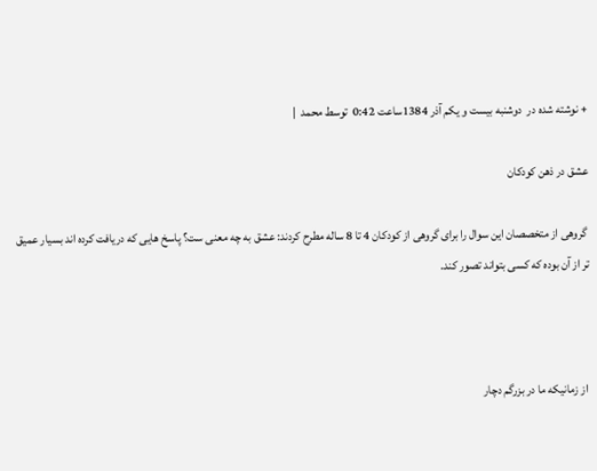+ نوشته شده در  دوشنبه بیست و یکم آذر 1384ساعت 0:42  توسط محمد  |

عشق در ذهن کودکان

 گروهی از متخصصان این سوال را برای گروهی از کودکان 4 تا 8 ساله مطرح کردند: عشق به چه معنی ست؟ پاسخ هایی که دریافت کرده اند بسیار عمیق تر از آن بوده که کسی بتواند تصور کند.



 از زمانیکه ما در بزرگم دچار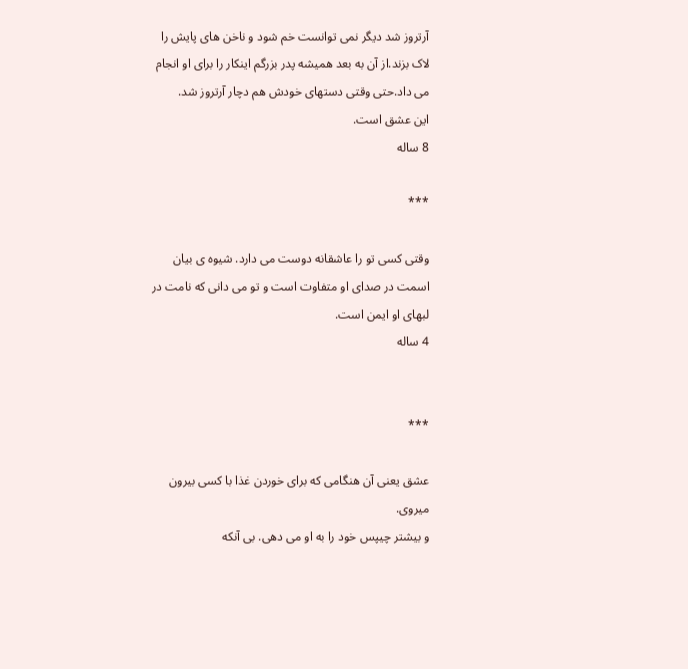آرتروز شد دیگر نمی توانست خم شود و ناخن های پایش را لاک بزند.از آن به بعد همیشه پدر بزرگم اینکار را برای او انجام می داد.حتی وقتی دستهای خودش هم دچار آرتروز شد.
این عشق است.
8 ساله

***

وقتی کسی تو را عاشقانه دوست می دارد. شیوه ی بیان اسمت در صدای او متفاوت است و تو می دانی که نامت در لبهای او ایمن است.
4 ساله


***

عشق یعنی آن هنگامی که برای خوردن غذا با کسی بیرون میروی.
و بیشتر چیپس خود را به او می دهی. بی آنکه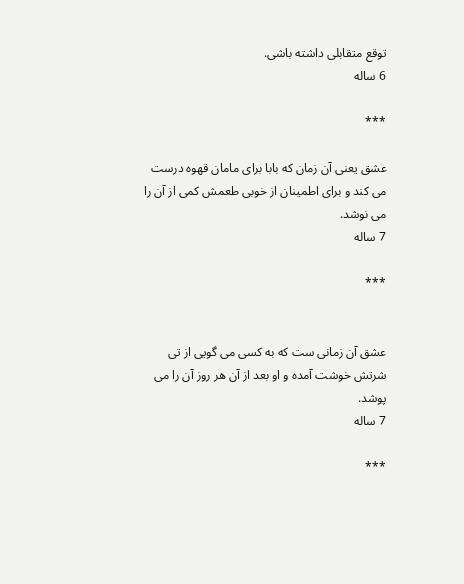توقع متقابلی داشته باشی.
6 ساله

***

عشق یعنی آن زمان که بابا برای مامان قهوه درست می کند و برای اطمینان از خوبی طعمش کمی از آن را می نوشد.
7 ساله

***


عشق آن زمانی ست که به کسی می گویی از تی شرتش خوشت آمده و او بعد از آن هر روز آن را می پوشد.
7 ساله

***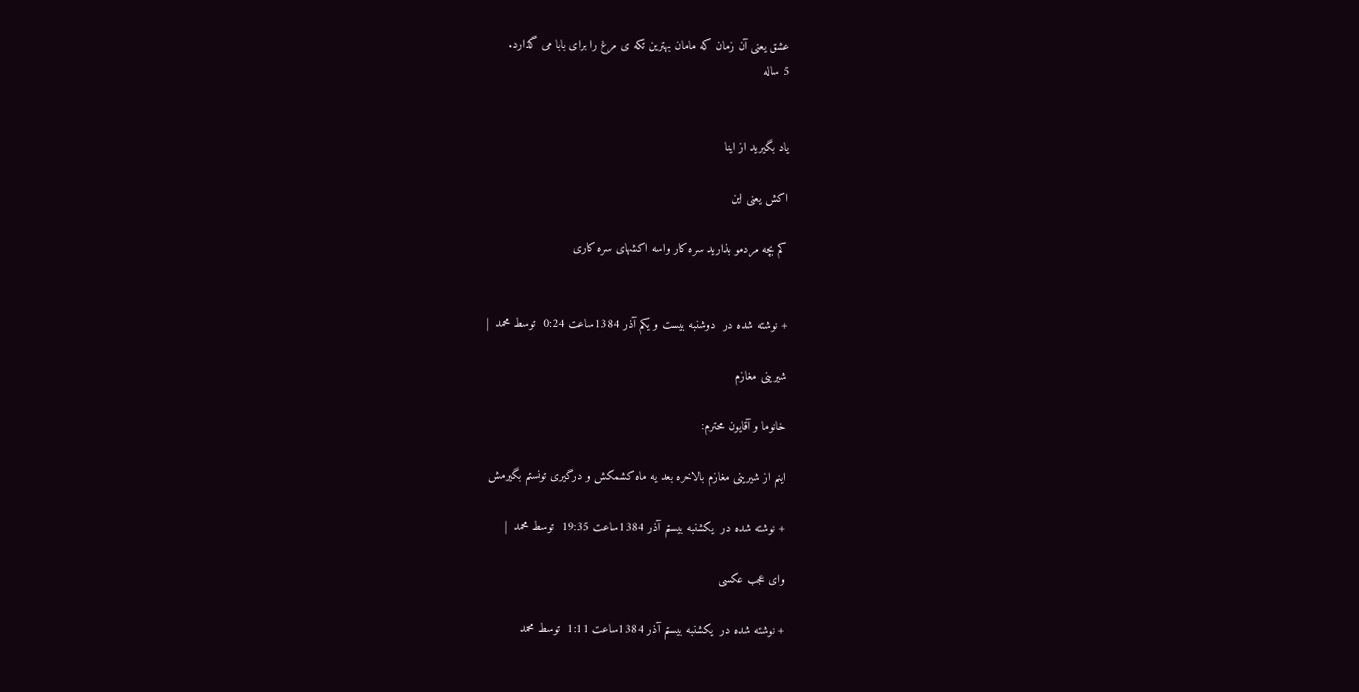عشق یعنی آن زمان که مامان بهترین تکه ی مرغ را برای بابا می گذارد.
5 ساله


یاد بگیرید از اینا

اکش یعنی این

کم بچه مردمو بذارید سره کار واسه اکشهای سره کاری


+ نوشته شده در  دوشنبه بیست و یکم آذر 1384ساعت 0:24  توسط محمد  |

شیرینی مغازم

خانوما و آقایون محترم:

اینم از شیرینی مغازم بالاخره بعد یه ماه کشمکش و درگیری تونستم بگیرمش

+ نوشته شده در  یکشنبه بیستم آذر 1384ساعت 19:35  توسط محمد  |

وای عجب عکسی

+ نوشته شده در  یکشنبه بیستم آذر 1384ساعت 1:11  توسط محمد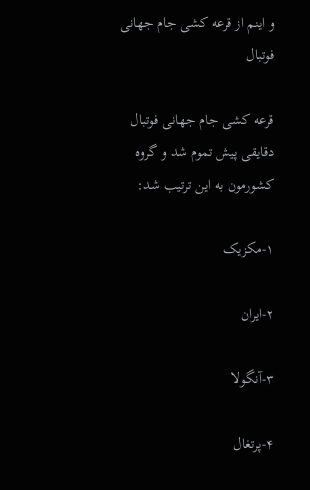و اینم از قرعه کشی جام جهانی فوتبال

قرعه کشی جام جهانی فوتبال دقایقی پیش تموم شد و گروه کشورمون به این ترتیب شد:

۱-مکزیک

۲-ایران

۳-آنگولا

۴-پرتغال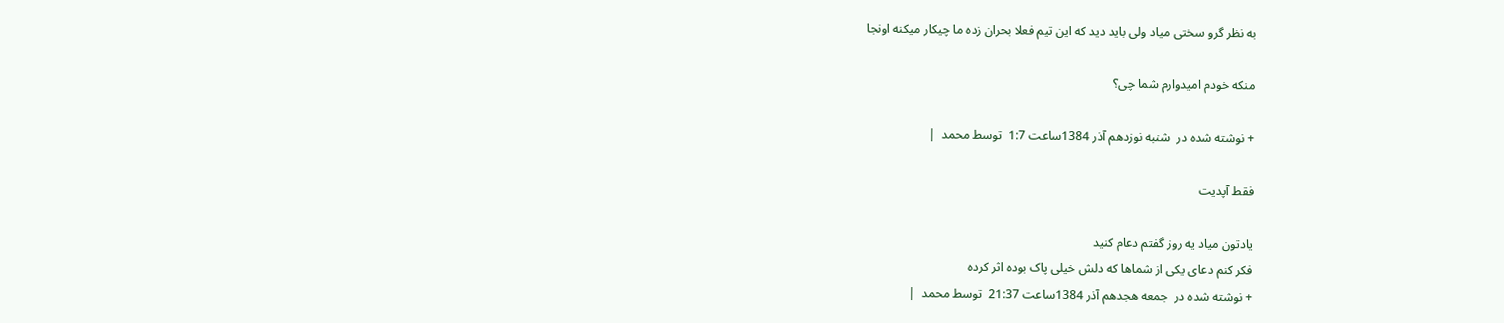به نظر گرو سختی میاد ولی باید دید که این تیم فعلا بحران زده ما چیکار میکنه اونجا

منکه خودم امیدوارم شما چی؟

+ نوشته شده در  شنبه نوزدهم آذر 1384ساعت 1:7  توسط محمد  |

فقط آپدیت

یادتون میاد یه روز گفتم دعام کنید
فکر کنم دعای یکی از شماها که دلش خیلی پاک بوده اثر کرده
+ نوشته شده در  جمعه هجدهم آذر 1384ساعت 21:37  توسط محمد  |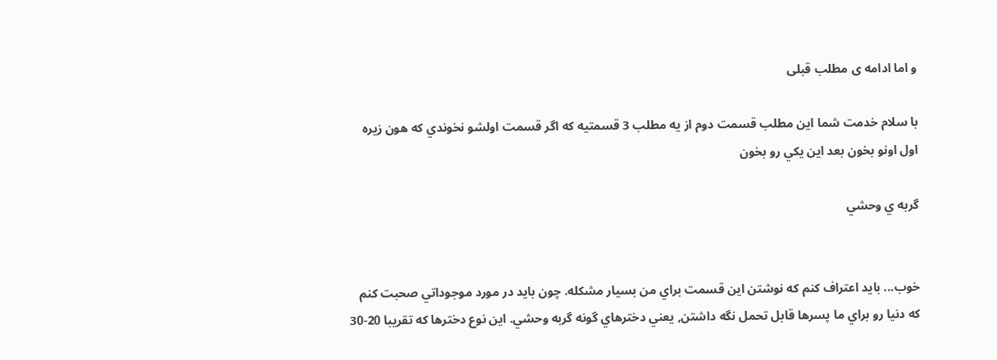و اما ادامه ی مطلب قبلی

با سلام خدمت شما اين مطلب قسمت دوم از يه مطلب 3 قسمتيه که اگر قسمت اولشو نخوندي که هون زيره اول اونو بخون بعد اين يکي رو بخون

گربه ي وحشي


خوب... بايد اعتراف کنم که نوشتن اين قسمت براي من بسيار مشکله. چون بايد در مورد موجوداتي صحبت کنم که دنيا رو براي ما پسرها قابل تحمل نگه داشتن, يعني دخترهاي گونه گربه وحشي. اين نوع دخترها که تقريبا 20-30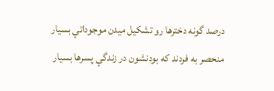درصد گونه دخترها رو تشکيل ميدن موجوداتي بسيار منحصر به فردند که بودنشون در زندگي پسرها بسيار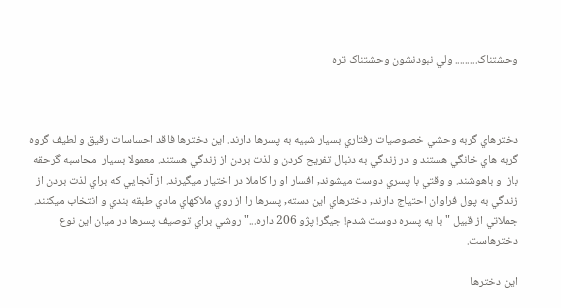وحشتناک......... ولي نبودنشون وحشتناک تره



دخترهاي گربه وحشي خصوصيات رفتاري بسيار شبيه به پسرها دارند. اين دخترها فاقد احساسات رقيق و لطيف گروه گربه هاي خانگي هستند و در زندگي به دنبال تفريح کردن و لذت بردن از زندگي هستند. معمولا بسيار  محاسبه گرحقه باز  و باهوشند. و وقتي با پسري دوست ميشوند, افسار او را کاملا در اختيار ميگيرند. از آنجايي که براي لذت بردن از زندگي به پول فراوان احتياج دارند, دخترهاي اين دسته, پسرها را از روي ملاکهاي مادي طبقه بندي و انتخاب ميکنند. جملاتي از قبيل "با يه پسره دوست شدم! جيگر! پژو 206 داره..." روشي براي توصيف پسرها در ميان اين نوع دخترهاست.

اين دخترها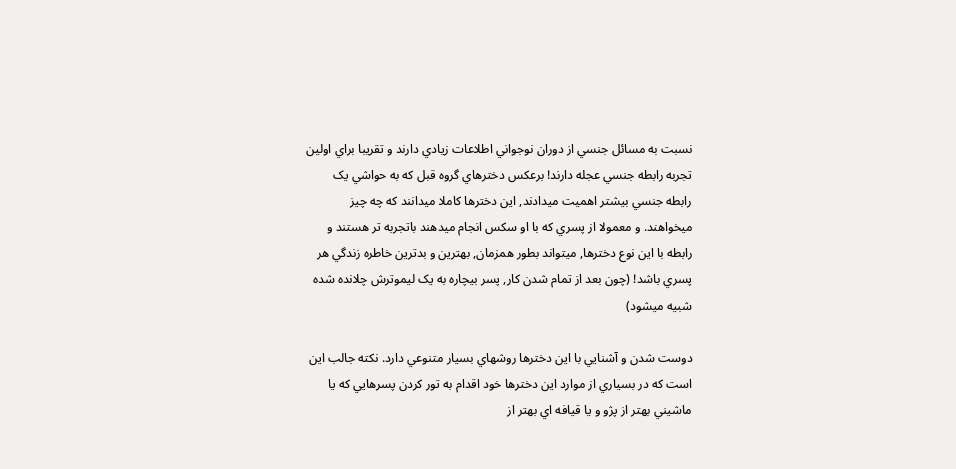نسبت به مسائل جنسي از دوران نوجواني اطلاعات زيادي دارند و تقريبا براي اولين تجربه رابطه جنسي عجله دارند! برعکس دخترهاي گروه قبل که به حواشي يک رابطه جنسي بيشتر اهميت ميدادند, اين دخترها کاملا ميدانند که چه چيز ميخواهند. و معمولا از پسري که با او سکس انجام ميدهند باتجربه تر هستند و   رابطه با اين نوع دخترها, ميتواند بطور همزمان, بهترين و بدترين خاطره زندگي هر پسري باشد! (چون بعد از تمام شدن کار, پسر بيچاره به يک ليموترش چلانده شده شبيه ميشود)

دوست شدن و آشنايي با اين دخترها روشهاي بسيار متنوعي دارد. نکته جالب اين است که در بسياري از موارد اين دخترها خود اقدام به تور کردن پسرهايي که يا ماشيني بهتر از پژو و يا قيافه اي بهتر از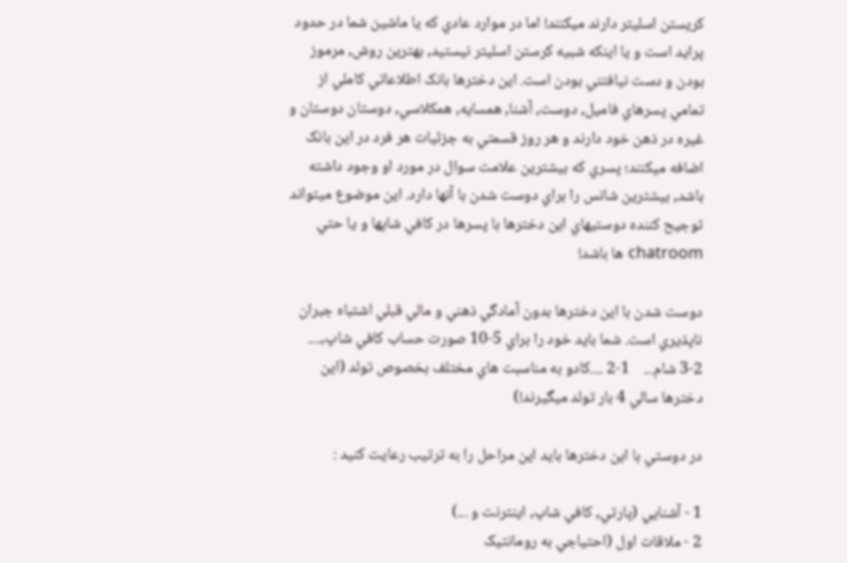کريستن اسليتر دارند ميکنند! اما در موارد عادي که يا ماشين شما در حدود پرايد است و يا اينکه شبيه کرستن اسليتر نيستيد, بهترين روش, مرموز بودن و دست نيافتني بودن است. اين دخترها بانک اطلاعاتي کاملي از تمامي پسرهاي فاميل, دوست, آشنا, همسايه, همکلاسي, دوستان دوستان و غيره در ذهن خود دارند و هر روز قسمتي به جزئيات هر فرد در اين بانک اضافه ميکنند؛ پسري که بيشترين علامت سوال در مورد او وجود داشته باشد, بيشترين شانس را براي دوست شدن با آنها دارد. اين موضوع ميتواند توجيح کننده دوستيهاي اين دخترها با پسرها در کافي شاپها و يا حتي chatroom ها باشد!

دوست شدن با اين دخترها بدون آمادگي ذهني و مالي قبلي اشتباه جبران ناپذيري است. شما بايد خود را براي 5-10 صورت حساب کافي شاپ,....  2-3 شام...    1-2 ....کادو به مناسبت هاي مختلف بخصوص تولد (اين دخترها سالي 4 بار تولد ميگيرند!)

در دوستي با اين دخترها بايد اين مراحل را به ترتيب رعايت کنيد :

1 - آشنايي (پارتي, کافي شاپ, اينترنت و ...)
2 - ملاقات اول (احتياجي به رومانتيک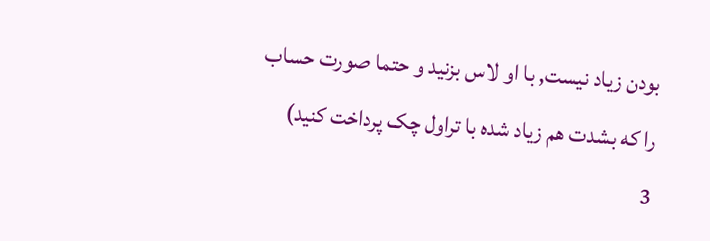بودن زياد نيست, با او لاس بزنيد و حتما صورت حساب را که بشدت هم زياد شده با تراول چک پرداخت کنيد)
3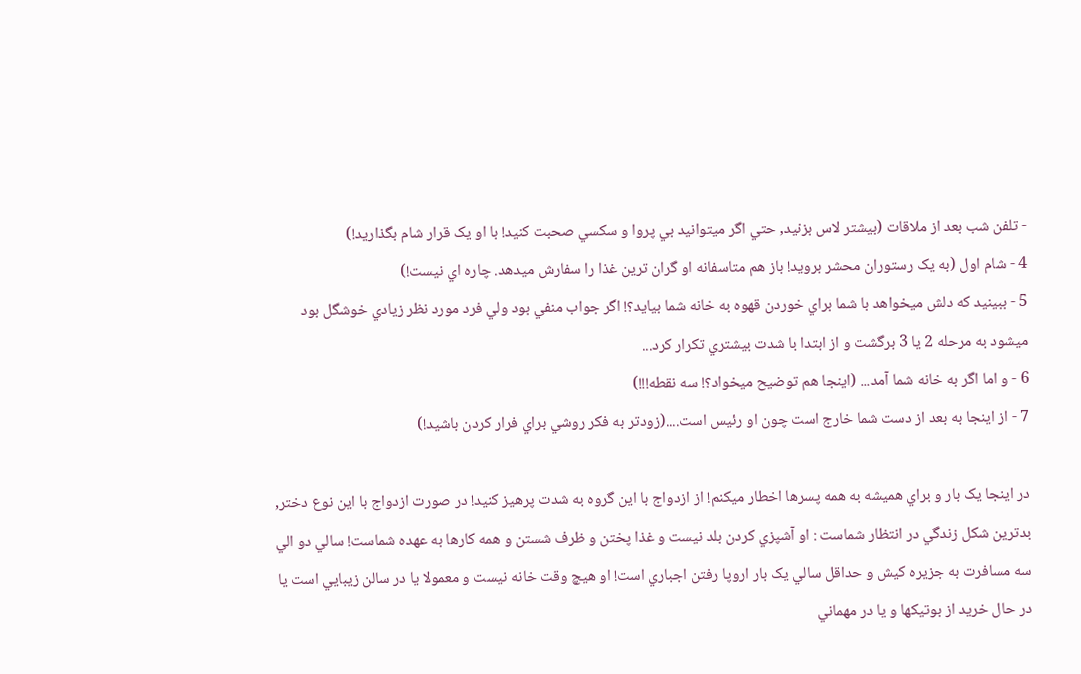- تلفن شب بعد از ملاقات (بيشتر لاس بزنيد, حتي اگر ميتوانيد بي پروا و سکسي صحبت کنيد! با او يک قرار شام بگذاريد!)
4 - شام اول (به يک رستوران محشر برويد! باز هم متاسفانه او گران ترين غذا را سفارش ميدهد. چاره اي نيست!)
5 - ببينيد که دلش ميخواهد با شما براي خوردن قهوه به خانه شما بيايد؟! اگر جواب منفي بود ولي فرد مورد نظر زيادي خوشگل بود ميشود به مرحله 2 يا 3 برگشت و از ابتدا با شدت بيشتري تکرار کرد...
6 - و اما اگر به خانه شما آمد... (اينجا هم توضيح ميخواد؟! سه نقطه!!!)
7 - از اينجا به بعد از دست شما خارج است چون او رئيس است....(زودتر به فکر روشي براي فرار کردن باشيد!)

در اينجا يک بار و براي هميشه به همه پسرها اخطار ميکنم! از ازدواج با اين گروه به شدت پرهيز کنيد! در صورت ازدواج با اين نوع دختر, بدترين شکل زندگي در انتظار شماست : او آشپزي کردن بلد نيست و غذا پختن و ظرف شستن و همه کارها به عهده شماست! سالي دو الي سه مسافرت به جزيره کيش و حداقل سالي يک بار اروپا رفتن اجباري است! او هيچ وقت خانه نيست و معمولا يا در سالن زيبايي است يا در حال خريد از بوتيکها و يا در مهماني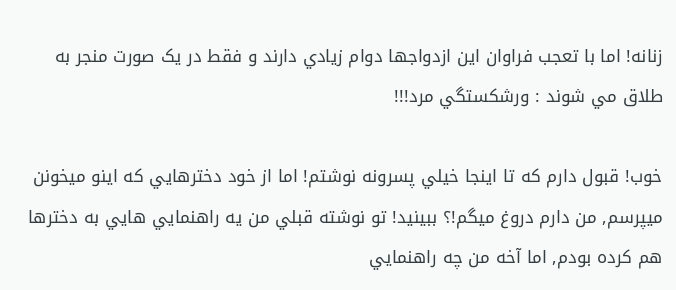زنانه! اما با تعجب فراوان اين ازدواجها دوام زيادي دارند و فقط در يک صورت منجر به طلاق مي شوند : ورشکستگي مرد!!!

خوب! قبول دارم که تا اينجا خيلي پسرونه نوشتم! اما از خود دخترهايي که اينو ميخونن ميپرسم, من دارم دروغ ميگم!؟ ببينيد! تو نوشته قبلي من يه راهنمايي هايي به دخترها هم کرده بودم, اما آخه من چه راهنمايي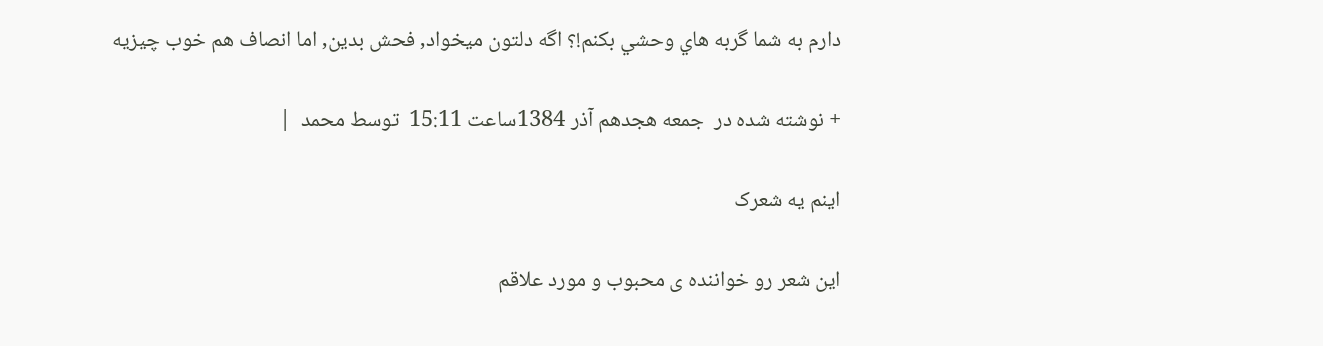دارم به شما گربه هاي وحشي بکنم!؟ اگه دلتون ميخواد, فحش بدين, اما انصاف هم خوب چيزيه

+ نوشته شده در  جمعه هجدهم آذر 1384ساعت 15:11  توسط محمد  |

اینم یه شعرک

این شعر رو خواننده ی محبوب و مورد علاقم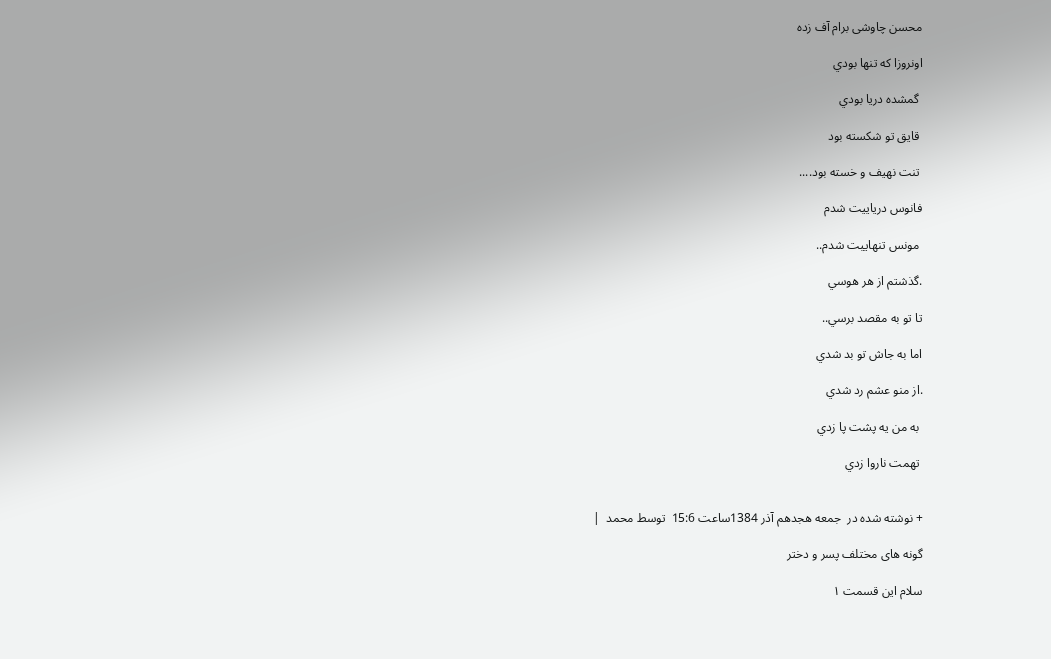محسن چاوشی برام آف زده

اونروزا که تنها بودي

 گمشده دريا بودي

 قايق تو شکسته بود

 تنت نهيف و خسته بود....

فانوس درياييت شدم

 مونس تنهاييت شدم..

.گذشتم از هر هوسي

تا تو به مقصد برسي..

اما به جاش تو بد شدي

.از منو عشم رد شدي

 به من يه پشت پا زدي

 تهمت ناروا زدي


+ نوشته شده در  جمعه هجدهم آذر 1384ساعت 15:6  توسط محمد  |

گونه های مختلف پسر و دختر

سلام این قسمت ۱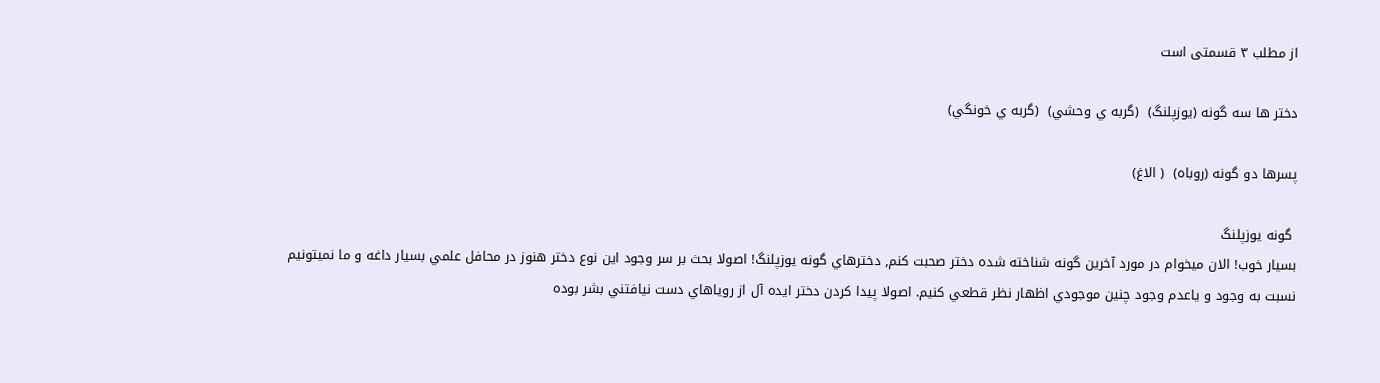از مطلب ۳ قسمتی است

دختر ها سه گونه (يوزپلنگ)  (گربه ي وحشي)  (گربه ي خونگي)

پسرها دو گونه (روباه)  ( الاغ)

 گونه يوزپلنگ
بسيار خوب! الان ميخوام در مورد آخرين گونه شناخته شده دختر صحبت کنم, دخترهاي گونه يوزپلنگ! اصولا بحث بر سر وجود اين نوع دختر هنوز در محافل علمي بسيار داغه و ما نميتونيم نسبت به وجود و ياعدم وجود چنين موجودي اظهار نظر قطعي کنيم. اصولا پيدا کردن دختر ايده آل از روياهاي دست نيافتني بشر بوده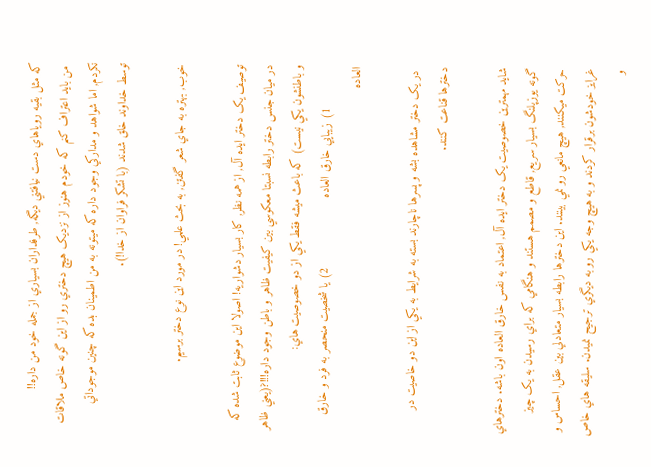که مثل بقيه روياهاي دست نيافتني ديگه, طرفداران بسياري از جمله خود من داره!!
 من بايد اعتراف کنم که خودم هنوز از نزديک هيچ دختري رو از اين گونه خاص ملاقات نکردم, اما شواهد و مدارکي وجود داره که ميتونه به من اطمينان بده که چنين موجوداتي توسط خداوند خلق شدند (با تشکر فراوان از خدا!).

خوب, بهتره به جاي شعر گفتن, به بحث علمي! در مورد اين نوع دختر برسيم.

توصيف يک دختر ايده آل, از همه نظر, کار بسيار دشواريه! اصولا اين موضوع ثابت شده که در ميان جنس دختر رابطه نسبتا معکوسي بين کيفيت ظاهر و باطن وجود داره!!!?(يعني ظاهر و باطنشون يکي نيست) که باعث ميشه فقط يکي از دو خصوصيت هاي:
            1) زيبايي خارق العاده                    2) يا شخصيت منحصر به فرد و خارق العاده

 در يک دختر مشاهده بشه و پسرها ناچارند بسته به شرايط به يکي از اين دو خاصيت در دخترها قناعت کنند.

شايد مهمترين خصوصيت يک دختر ايده آل, اعتماد به نفس خارق العاده اون باشه. دخترهاي گونه يوزپلنگ بسيار سريع, قاطع و مصمم هستند و هنگامي که براي رسيدن به يک چيز حرکت ميکنند, هيچ مانعي رو نمي بينند. اين دخترها رابطه بسيار متعادلي بين عقل, احساس و غرايز خودشون برقرار کردند و به هيچ وجه يکي رو به ديگري ترجيح نميدن. سليقه هاي خاص و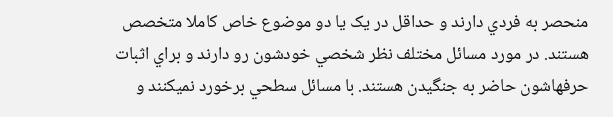منحصر به فردي دارند و حداقل در يک يا دو موضوع خاص کاملا متخصص هستند. در مورد مسائل مختلف نظر شخصي خودشون رو دارند و براي اثبات حرفهاشون حاضر به جنگيدن هستند. با مسائل سطحي برخورد نميکنند و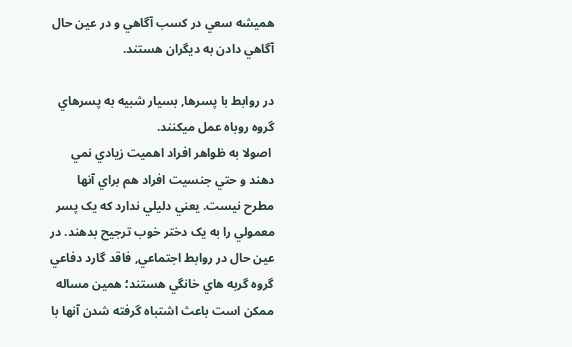هميشه سعي در کسب آگاهي و در عين حال آگاهي دادن به ديگران هستند.

در روابط با پسرها, بسيار شبيه به پسرهاي گروه روباه عمل ميکنند.
 اصولا به ظواهر افراد اهميت زيادي نمي دهند و حتي جنسيت افراد هم براي آنها مطرح نيست. يعني دليلي ندارد که يک پسر معمولي را به يک دختر خوب ترجيح بدهند. در عين حال در روابط اجتماعي, فاقد گارد دفاعي گروه گربه هاي خانگي هستند؛ همين مساله ممکن است باعث اشتباه گرفته شدن آنها با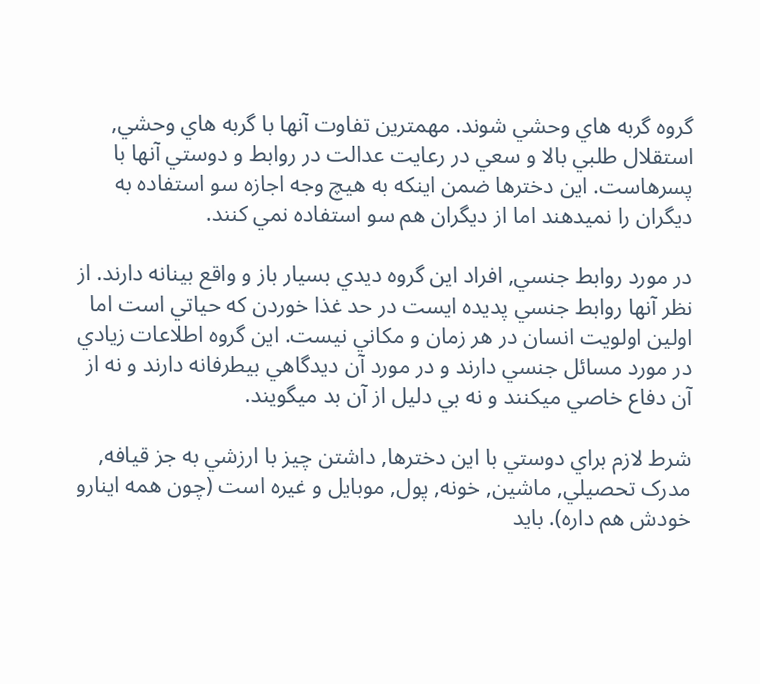گروه گربه هاي وحشي شوند. مهمترين تفاوت آنها با گربه هاي وحشي, استقلال طلبي بالا و سعي در رعايت عدالت در روابط و دوستي آنها با پسرهاست. اين دخترها ضمن اينکه به هيچ وجه اجازه سو استفاده به ديگران را نميدهند اما از ديگران هم سو استفاده نمي کنند.

در مورد روابط جنسي, افراد اين گروه ديدي بسيار باز و واقع بينانه دارند. از نظر آنها روابط جنسي پديده ايست در حد غذا خوردن که حياتي است اما اولين اولويت انسان در هر زمان و مکاني نيست. اين گروه اطلاعات زيادي در مورد مسائل جنسي دارند و در مورد آن ديدگاهي بيطرفانه دارند و نه از آن دفاع خاصي ميکنند و نه بي دليل از آن بد ميگويند.

شرط لازم براي دوستي با اين دخترها, داشتن چيز با ارزشي به جز قيافه, مدرک تحصيلي, ماشين, خونه, پول, موبايل و غيره است (چون همه اينارو خودش هم داره). بايد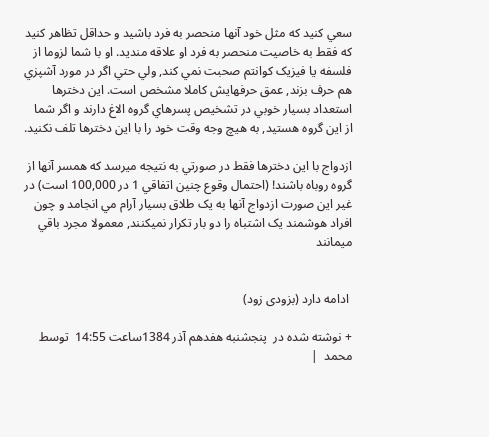سعي کنيد که مثل خود آنها منحصر به فرد باشيد و حداقل تظاهر کنيد که فقط به خاصيت منحصر به فرد او علاقه منديد. او با شما لزوما از فلسفه يا فيزيک کوانتم صحبت نمي کند, ولي حتي اگر در مورد آشپزي هم حرف بزند, عمق حرفهايش کاملا مشخص است. اين دخترها استعداد بسيار خوبي در تشخيص پسرهاي گروه الاغ دارند و اگر شما از اين گروه هستيد, به هيچ وجه وقت خود را با اين دخترها تلف نکنيد.

ازدواج با اين دخترها فقط در صورتي به نتيجه ميرسد که همسر آنها از گروه روباه باشند! (احتمال وقوع چنين اتفاقي 1 در 100,000 است) در غير اين صورت ازدواج آنها به يک طلاق بسيار آرام مي انجامد و چون افراد هوشمند يک اشتباه را دو بار تکرار نميکنند, معمولا مجرد باقي ميمانند


 ادامه دارد (بزودی زود)

+ نوشته شده در  پنجشنبه هفدهم آذر 1384ساعت 14:55  توسط محمد  |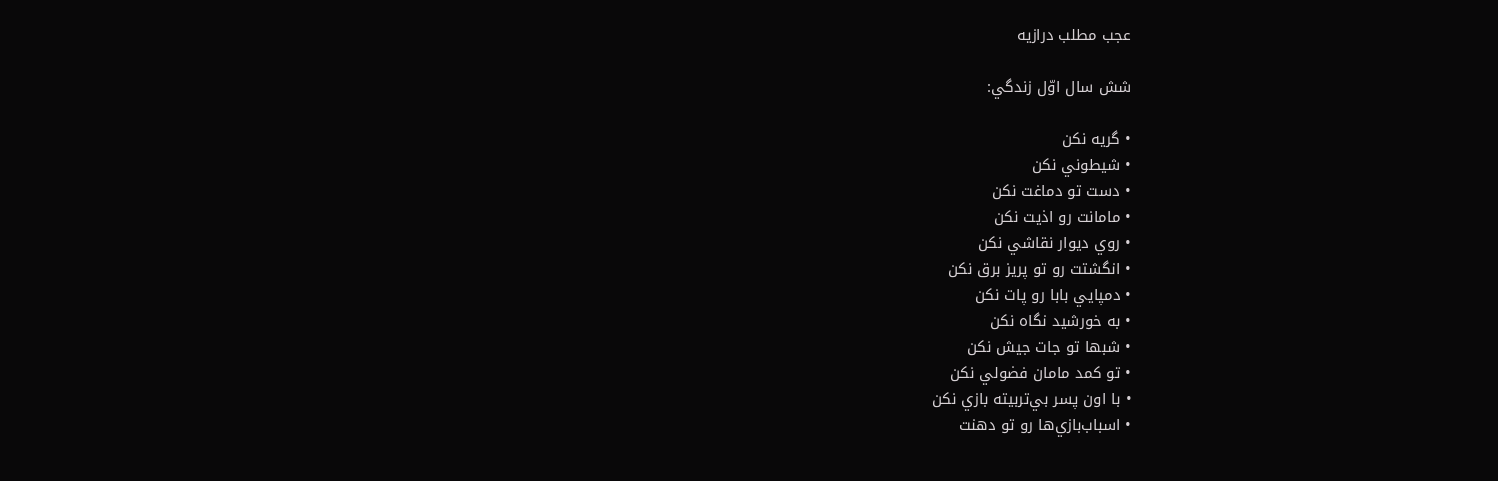عجب مطلب درازیه

شش سال اوّل زندگي:

• گريه نكن
• شيطوني نكن
• دست تو دماغت نكن
• مامانت رو اذيت نكن
• روي ديوار نقاشي نكن
• انگشتت رو تو پريز برق نكن
• دمپايي بابا رو پات نكن
• به خورشيد نگاه نكن
• شبها تو جات جيش نكن
• تو كمد مامان فضولي نكن
• با اون پسر بي‌تربيته بازي نكن
• اسباب‌بازي‌ها رو تو دهنت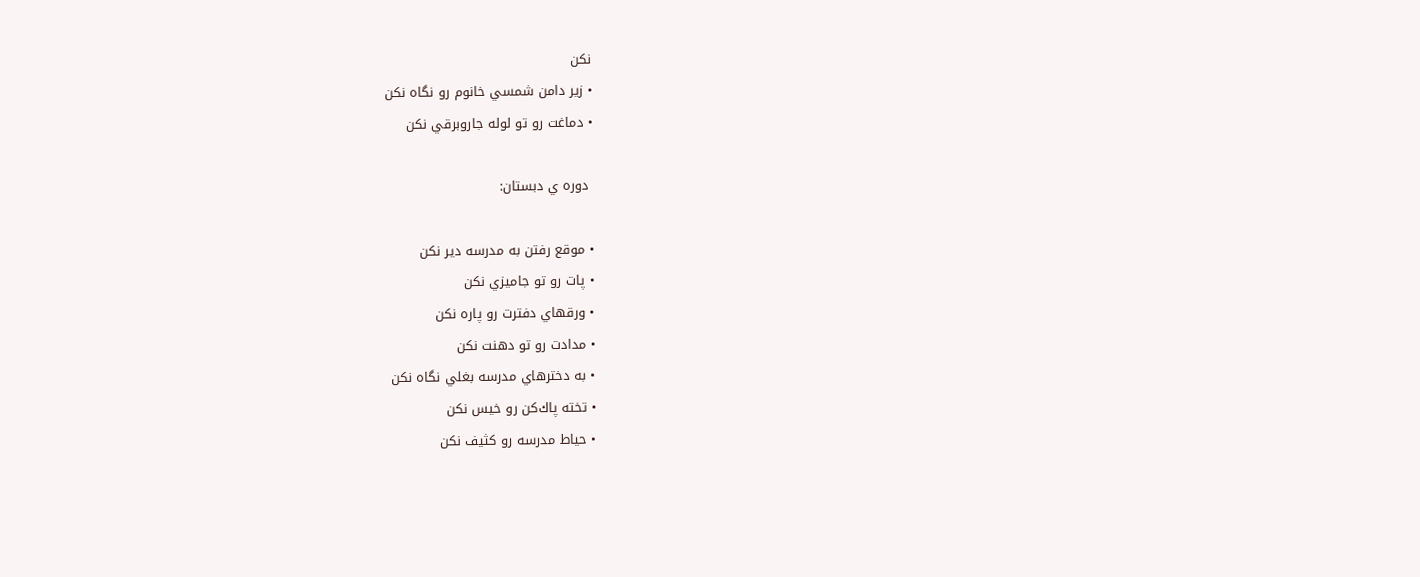نكن
• زير دامن شمسي خانوم رو نگاه نكن
• دماغت رو تو لوله جاروبرقي نكن

 دوره ي دبستان:

• موقع رفتن به مدرسه دير نكن
• پات رو تو جاميزي نكن
• ورقهاي دفترت رو پاره نكن
• مدادت رو تو دهنت نكن
• به دخترهاي مدرسه بغلي نگاه نكن
• تخته پاك‌كن رو خيس نكن
• حياط مدرسه رو كثيف نكن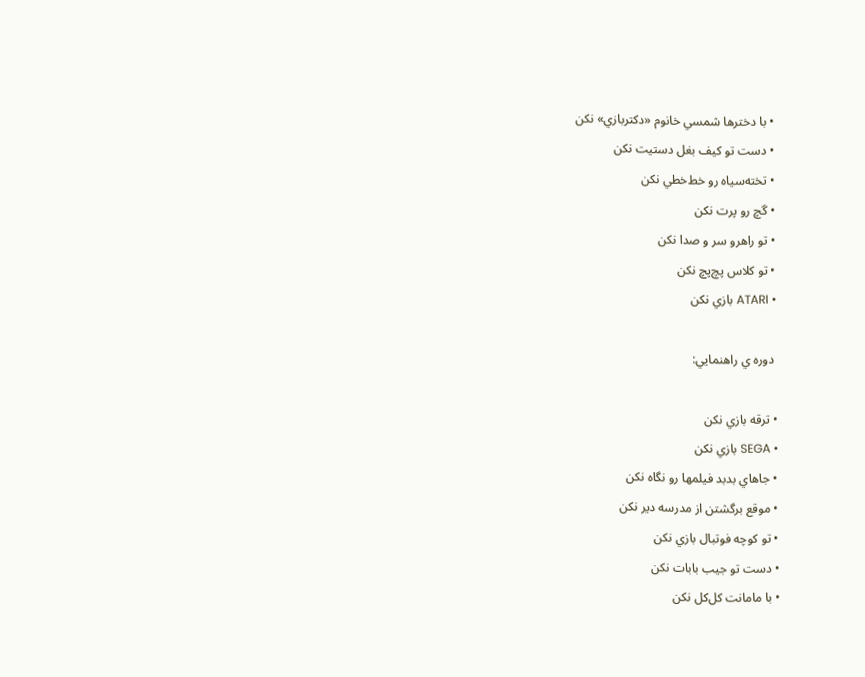• با دخترها شمسي خانوم «دكتربازي» نكن
• دست تو كيف بغل دستيت نكن
• تخته‌سياه رو خط‌خطي نكن
• گچ رو پرت نكن
• تو راهرو سر و صدا نكن
• تو كلاس پچ‌پچ نكن
• ATARI بازي نكن

 دوره ي راهنمايي:

• ترقه بازي نكن
• SEGA بازي نكن
• جاهاي بدبد فيلمها رو نگاه نكن
• موقع برگشتن از مدرسه دير نكن
• تو كوچه فوتبال بازي نكن
• دست تو جيب بابات نكن
• با مامانت كل‌كل نكن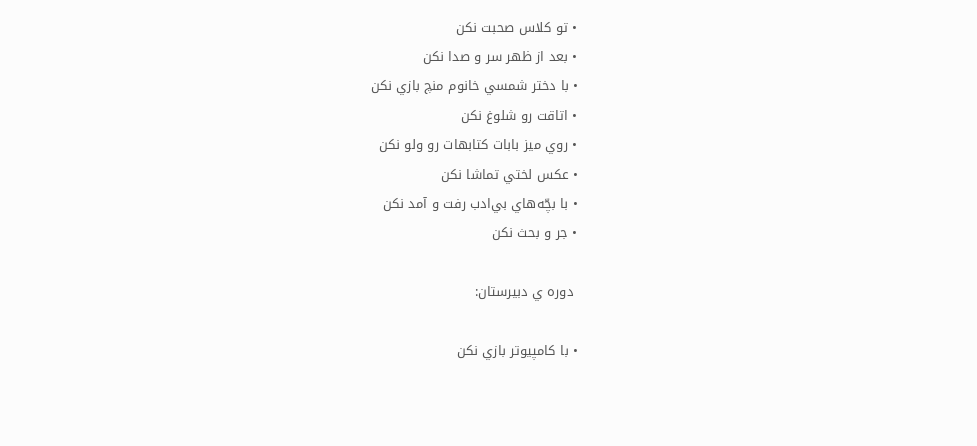• تو كلاس صحبت نكن
• بعد از ظهر سر و صدا نكن
• با دختر شمسي خانوم منچ بازي نكن
• اتاقت رو شلوغ نكن
• روي ميز بابات كتابهات رو ولو نكن
• عكس لختي تماشا نكن
• با بچّه‌هاي بي‌ادب رفت و آمد نكن
• جر و بحث نكن

 دوره ي دبيرستان:

• با كامپيوتر بازي نكن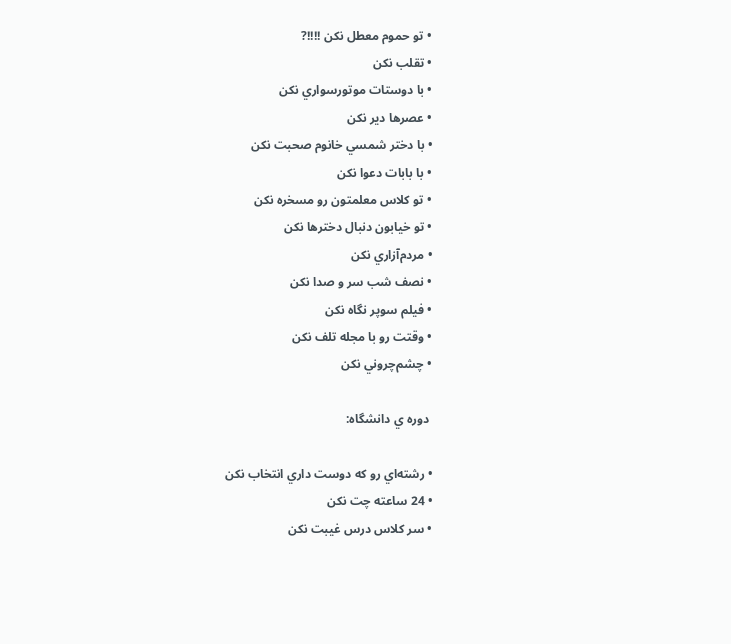• تو حموم معطل نكن !!!!?
• تقلب نكن
• با دوستات موتورسواري نكن
• عصرها دير نكن
• با دختر شمسي خانوم صحبت نكن
• با بابات دعوا نكن
• تو كلاس معلمتون رو مسخره نكن
• تو خيابون دنبال دخترها نكن
• مردم‌آزاري نكن
• نصف شب سر و صدا نكن
• فيلم سوپر نگاه نكن
• وقتت رو با مجله تلف نكن
• چشم‌چروني نكن

 دوره ي دانشگاه:

• رشته‌اي رو كه دوست داري انتخاب نكن
• 24 ساعته چت نكن
• سر كلاس درس غيبت نكن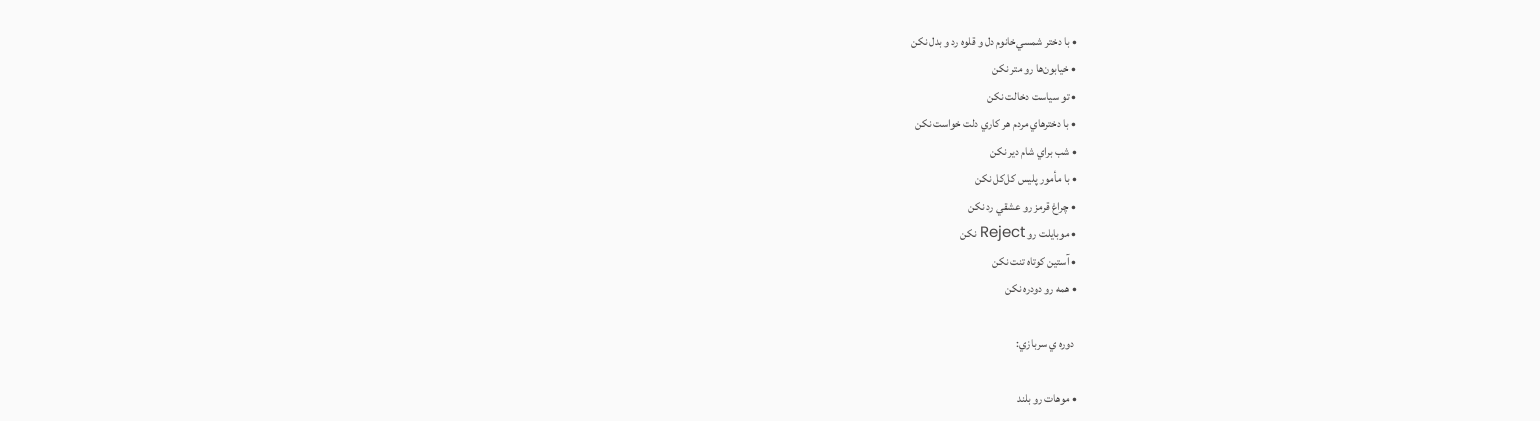• با دختر شمسي‌خانوم دل و قلوه رد و بدل نكن
• خيابون‌ها رو متر نكن
• تو سياست دخالت نكن
• با دخترهاي مردم هر كاري دلت خواست نكن
• شب براي شام دير نكن
• با مأمور پليس كل‌كل نكن
• چراغ قرمز رو عشقي رد نكن
• موبايلت رو Reject نكن
• آستين كوتاه تنت نكن
• همه رو دودره نكن

 دوره ي سربازي:

• موهات رو بلند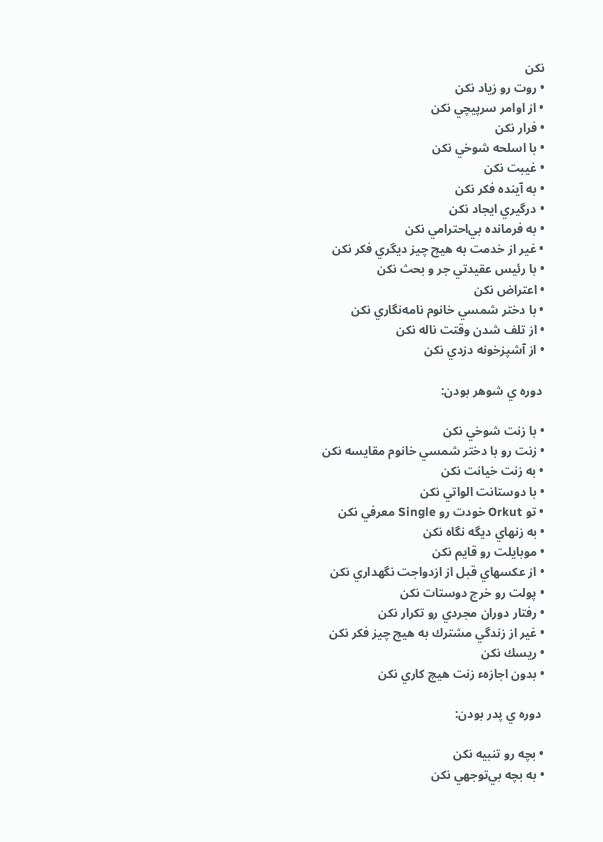نكن
• روت رو زياد نكن
• از اوامر سرپيچي نكن
• فرار نكن
• با اسلحه شوخي نكن
• غيبت نكن
• به آينده فكر نكن
• درگيري ايجاد نكن
• به فرمانده بي‌احترامي نكن
• غير از خدمت به هيچ چيز ديگري فكر نكن
• با رئيس عقيدتي جر و بحث نكن
• اعتراض نكن
• با دختر شمسي خانوم نامه‌نگاري نكن
• از تلف شدن وقتت ناله نكن
• از آشپزخونه دزدي نكن

 دوره ي شوهر بودن:

• با زنت شوخي نكن
• زنت رو با دختر شمسي خانوم مقايسه نكن
• به زنت خيانت نكن
• با دوستانت الواتي نكن
• تو Orkut خودت رو Single معرفي نكن
• به زنهاي ديگه نگاه نكن
• موبايلت رو قايم نكن
• از عكسهاي قبل از ازدواجت نگهداري نكن
• پولت رو خرج دوستات نكن
• رفتار دوران مجردي رو تكرار نكن
• غير از زندگي مشترك به هيچ چيز فكر نكن
• ريسك نكن
• بدون اجازهء زنت هيچ كاري نكن

 دوره ي پدر بودن:

• بچه رو تنبيه نكن
• به بچه بي‌توجهي نكن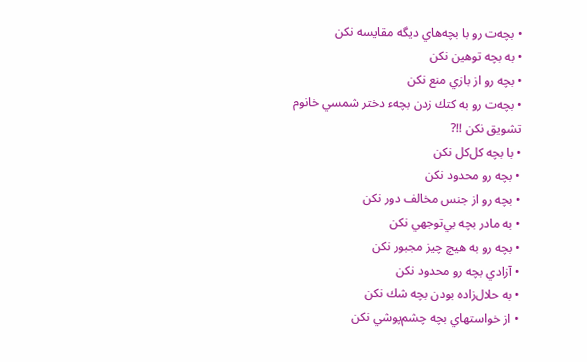• بچه‌ت رو با بچه‌هاي ديگه مقايسه نكن
• به بچه توهين نكن
• بچه رو از بازي منع نكن
• بچه‌ت رو به كتك زدن بچهء دختر شمسي خانوم تشويق نكن !!?
• با بچه كل‌كل نكن
• بچه رو محدود نكن
• بچه رو از جنس مخالف دور نكن
• به مادر بچه بي‌توجهي نكن
• بچه رو به هيچ چيز مجبور نكن
• آزادي بچه رو محدود نكن
• به حلال‌زاده بودن بچه شك نكن
• از خواستهاي بچه چشم‌پوشي نكن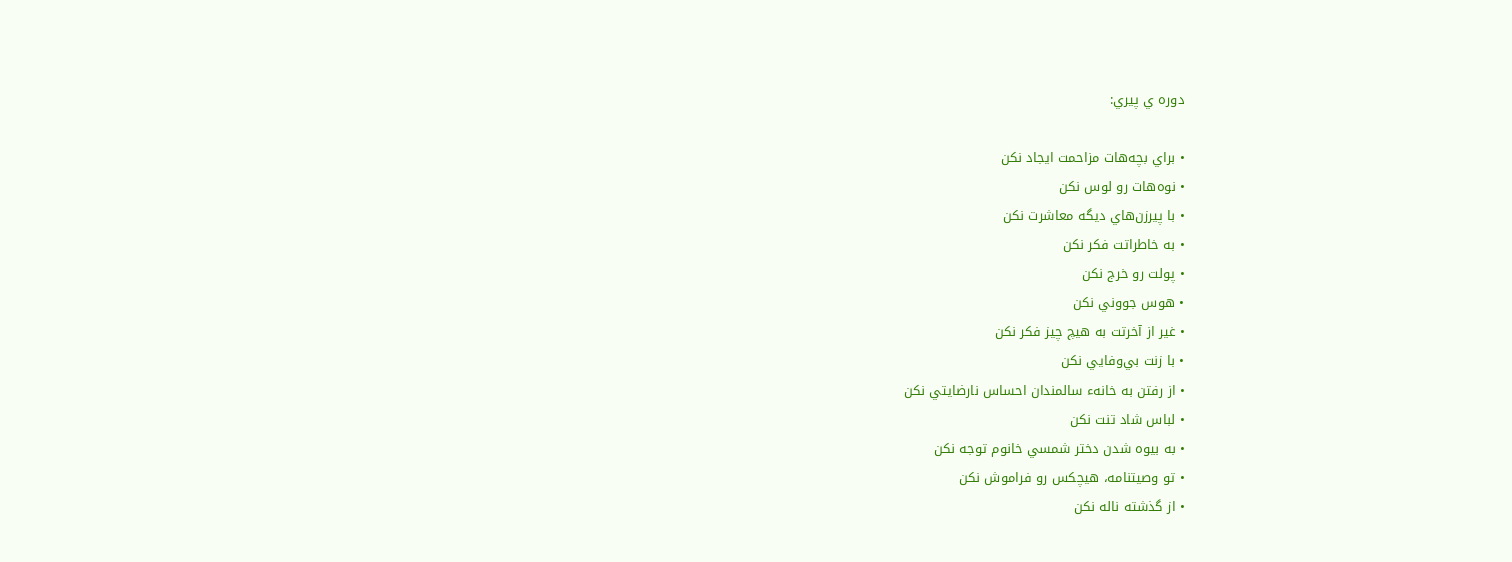دوره ي پيري:

• براي بچه‌هات مزاحمت ايجاد نكن
• نوه‌هات رو لوس نكن
• با پيرزن‌هاي ديگه معاشرت نكن
• به خاطراتت فكر نكن
• پولت رو خرج نكن
• هوس جووني نكن
• غير از آخرتت به هيچ چيز فكر نكن
• با زنت بي‌وفايي نكن
• از رفتن به خانهء سالمندان احساس نارضايتي نكن
• لباس شاد تنت نكن
• به بيوه شدن دختر شمسي خانوم توجه نكن
• تو وصيتنامه، هيچكس رو فراموش نكن
• از گذشته ناله نكن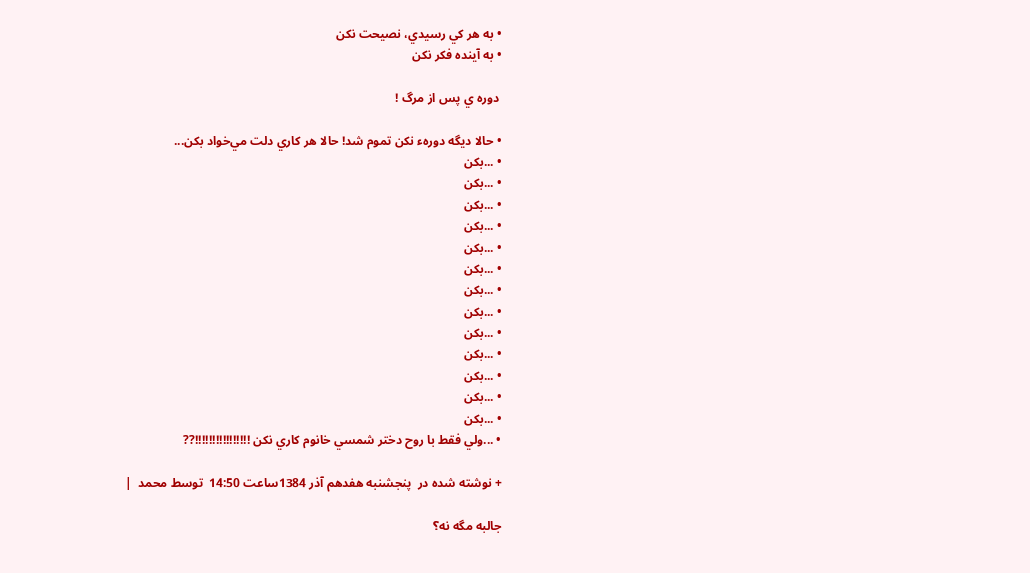• به هر كي رسيدي، نصيحت نكن
• به آينده فكر نكن

 دوره ي پس از مرگ !

• حالا ديگه دورهء نكن تموم شد! حالا هر كاري دلت مي‌خواد بكن...
• ...بكن
• ...بكن
• ...بكن
• ...بكن
• ...بكن
• ...بكن
• ...بكن
• ...بكن
• ...بكن
• ...بكن
• ...بكن
• ...بكن
• ...بكن
• ...ولي فقط با روح دختر شمسي خانوم كاري نكن !!!!!!!!!!!!!!!!??

+ نوشته شده در  پنجشنبه هفدهم آذر 1384ساعت 14:50  توسط محمد  |

جالبه مگه نه؟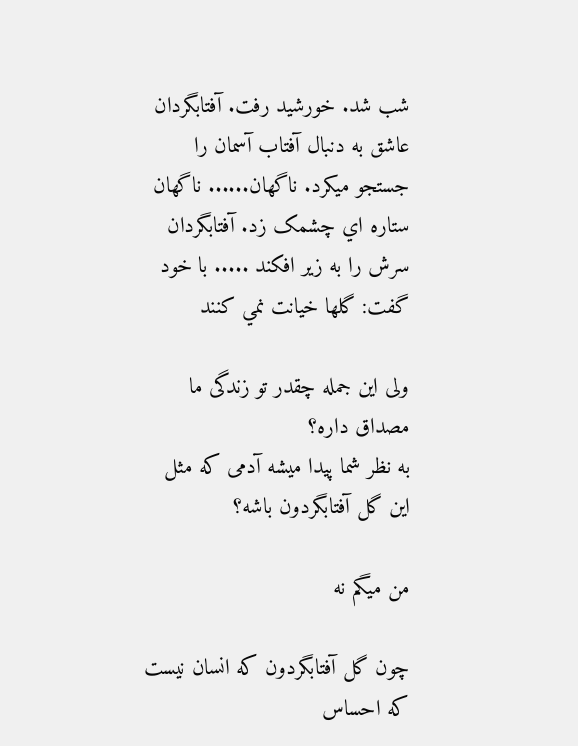شب شد. خورشيد رفت. آفتابگردان عاشق به دنبال آفتاب آسمان را جستجو ميکرد. ناگهان...... ناگهان ستاره اي چشمک زد. آفتابگردان سرش را به زير افکند ..... با خود گفت: گلها خيانت نمي کنند

ولی این جمله چقدر تو زندگی ما مصداق داره؟
به نظر شما پیدا میشه آدمی که مثل این گل آفتابگردون باشه؟

من میگم نه

چون گل آفتابگردون که انسان نیست که احساس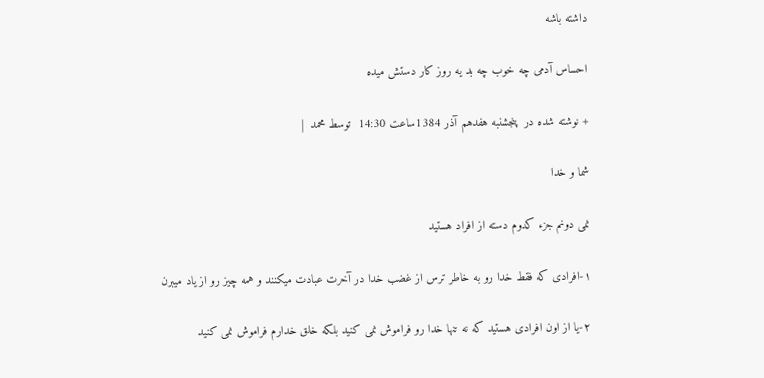داشته باشه

احساس آدمی چه خوب چه بد یه روز کار دستش میده

+ نوشته شده در  پنجشنبه هفدهم آذر 1384ساعت 14:30  توسط محمد  |

شما و خدا

نمی دونم جزء کدوم دسته از افراد هستید

۱-افرادی که فقط خدا رو به خاطر ترس از غضب خدا در آخرت عبادت میکنند و همه چیز رو از یاد میبرن

۲-یا از اون افرادی هستید که نه تنها خدا رو فراموش نمی کنید بلکه خلق خدارم فراموش نمی کنید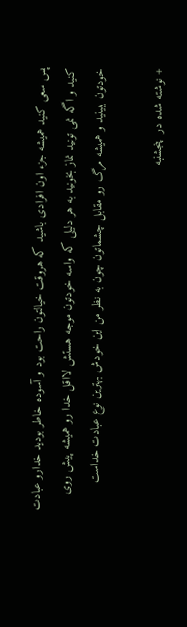پس سعی کنید همیشه جزء اون افرادی باشید که هروقت خیالتون راحت بود و آسوده خاطر بودید خدارو عبادت کنید و اگه نمی تونید نماز بخونید به هر دلیلی که واسه خودتون موجه هستش لااقل خدا رو همیشه پیش روی خودتون ببینید و همیشه مرگ رو مقابل چشماتون چون به نظر من این خودش بهترین نوع عبادت خداست

+ نوشته شده در  پنجشنبه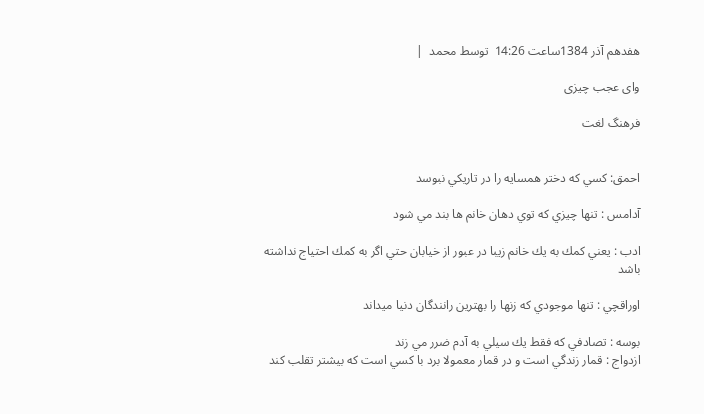هفدهم آذر 1384ساعت 14:26  توسط محمد  |

وای عجب چیزی

فرهنگ لغت


احمق: كسي كه دختر همسايه را در تاريكي نبوسد

آدامس : تنها چيزي كه توي دهان خانم ها بند مي شود

ادب : يعني كمك به يك خانم زيبا در عبور از خيابان حتي اگر به كمك احتياج نداشته باشد

اوراقچي : تنها موجودي كه زنها را بهترين رانندگان دنيا ميداند

بوسه : تصادفي كه فقط يك سيلي به آدم ضرر مي زند
ازدواج : قمار زندگي است و در قمار معمولا برد با كسي است كه بيشتر تقلب كند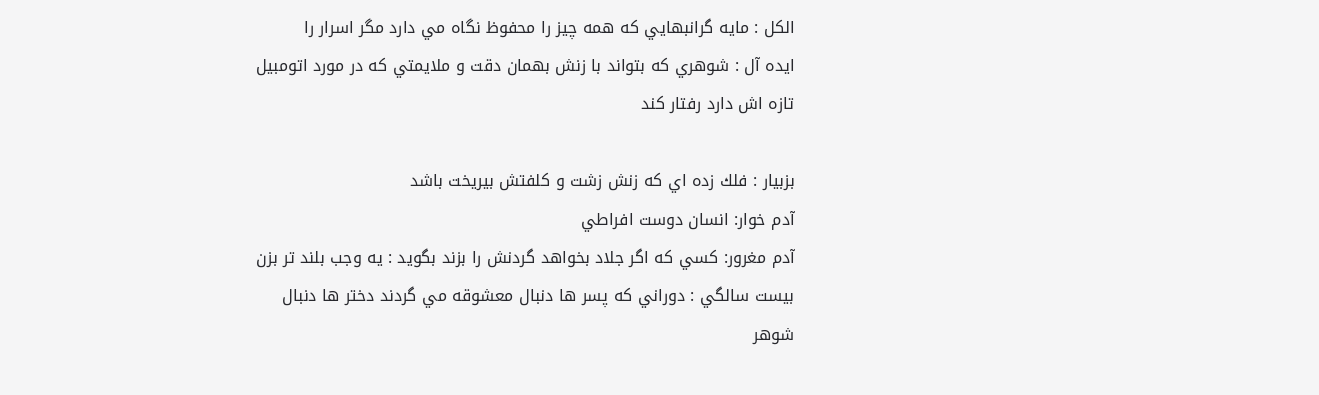الكل : مايه گرانبهايي كه همه چيز را محفوظ نگاه مي دارد مگر اسرار را
ايده آل : شوهري كه بتواند با زنش بهمان دقت و ملايمتي كه در مورد اتومبيل تازه اش دارد رفتار كند

بزبيار : فلك زده اي كه زنش زشت و كلفتش بيريخت باشد
آدم خوار: انسان دوست افراطي
آدم مغرور: كسي كه اگر جلاد بخواهد گردنش را بزند بگويد : يه وجب بلند تر بزن
بيست سالگي : دوراني كه پسر ها دنبال معشوقه مي گردند دختر ها دنبال شوهر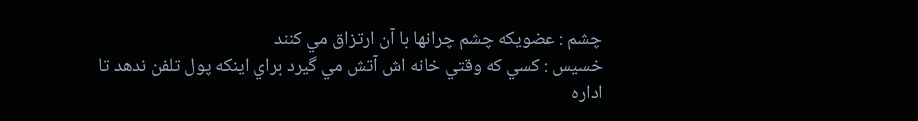چشم : عضويكه چشم چرانها با آن ارتزاق مي كنند
خسيس : كسي كه وقتي خانه اش آتش مي گيرد براي اينكه پول تلفن ندهد تا اداره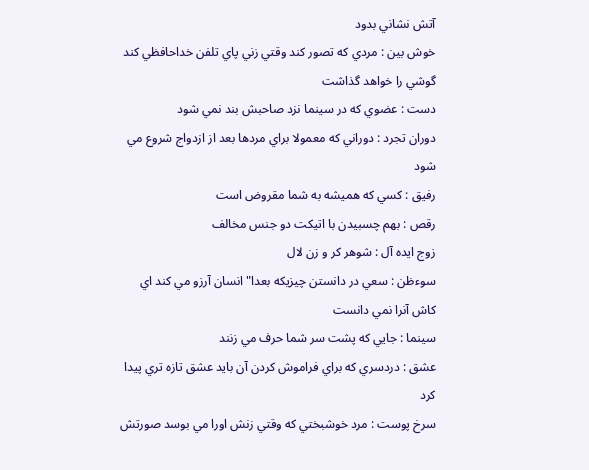آتش نشاني بدود
خوش بين : مردي كه تصور كند وقتي زني پاي تلفن خداحافظي كند گوشي را خواهد گذاشت
دست : عضوي كه در سينما نزد صاحبش بند نمي شود
دوران تجرد : دوراني كه معمولا براي مردها بعد از ازدواج شروع مي شود
رفيق : كسي كه هميشه به شما مقروض است
رقص : بهم چسبيدن با اتيكت دو جنس مخالف
زوج ايده آل : شوهر كر و زن لال
سوءظن : سعي در دانستن چيزيكه بعدا" انسان آرزو مي كند اي كاش آنرا نمي دانست
سينما : جايي كه پشت سر شما حرف مي زنند
عشق : دردسري كه براي فراموش كردن آن بايد عشق تازه تري پيدا كرد
سرخ پوست : مرد خوشبختي كه وقتي زنش اورا مي بوسد صورتش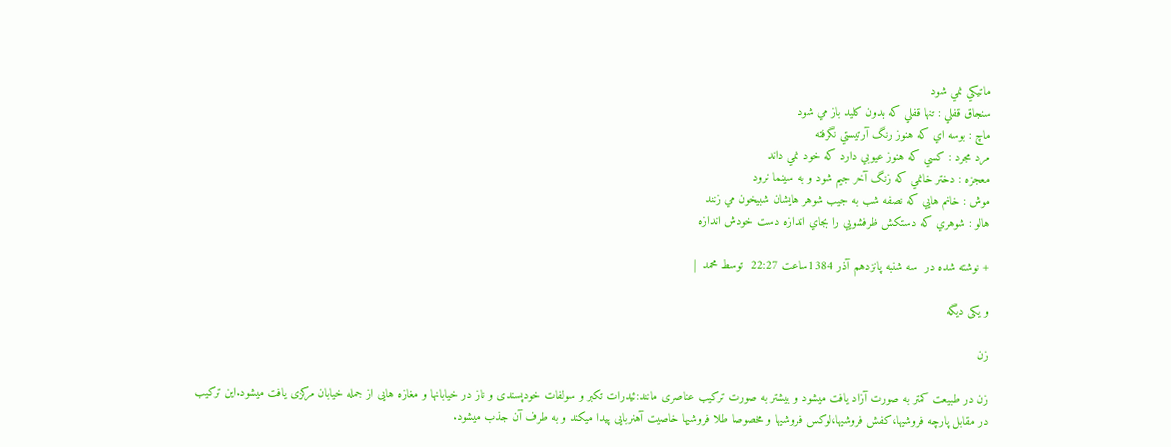ماتيكي نمي شود
سنجاق قفلي : تنها قفلي كه بدون كليد باز مي شود
ماچ : بوسه اي كه هنوز رنگ آرتيستي نگرفته
مرد مجرد : كسي كه هنوز عيوبي دارد كه خود نمي داند
معجزه : دختر خانمي كه زنگ آخر جيم شود و به سينما نرود
موش : خانم هايي كه نصفه شب به جيب شوهر هايشان شبيخون مي زنند
هالو : شوهري كه دستكش ظرفشويي را بجاي اندازه دست خودش اندازه

+ نوشته شده در  سه شنبه پانزدهم آذر 1384ساعت 22:27  توسط محمد  |

و یکی دیگه

زن

زن در طبيعت کمتر به صورت آزاد يافت ميشود و بيشتر به صورت ترکيب عناصری مانند:ئيدرات تکبر و سولفات خودپسندی و ناز در خيابانها و مغازه هايی از جمله خيابان مرکزی يافت ميشود.اين ترکيب در مقابل پارچه فروشيها،کفش فروشيها،لوکس فروشيها و مخصوصا طلا فروشيها خاصيت آهنربايی پيدا ميکند و به طرف آن جذب ميشود.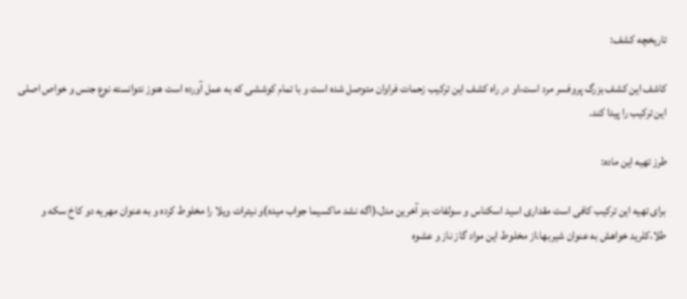تاريخچه کشف:

کاشف اين کشف بزرگ پروفسر مرد است،او در راه کشف اين ترکيب زحمات فراوان متوصل شده است و با تمام کوششی که به عمل آورده است هنوز نتوانسته نوع جنس و خواص اصلی اين ترکيب را پيدا کند.

طرز تهيه اين ماده:

برای تهيه اين ترکيب کافی است مقداری اسيد اسکناس و سولفات بنز آخرين مدل،(اگه نشد ماکسيما جواب ميده)و نيترات ويلا را مخلوط کرده و به عنوان مهريه دو کاخ سکه و طلا،کلريد خواهش به عنوان شيربها،از مخلوط اين مواد گاز ناز و عشوه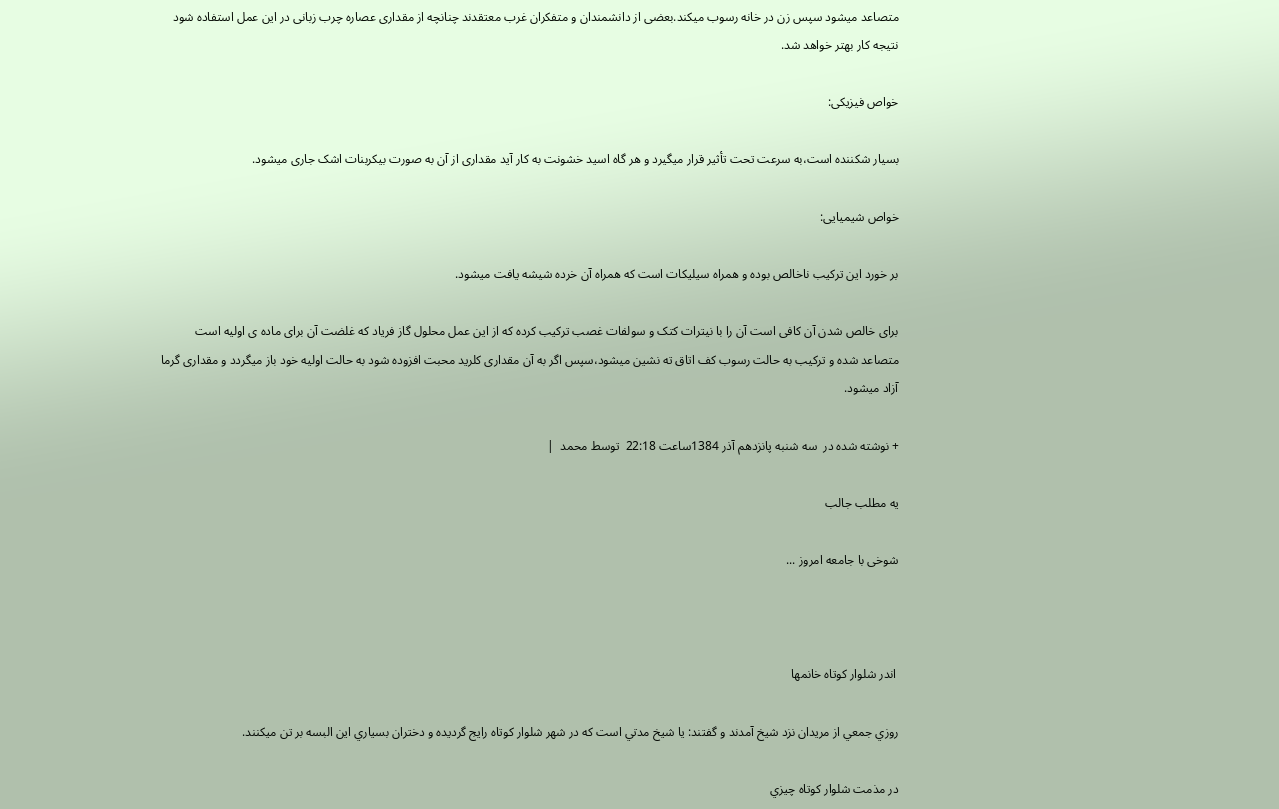متصاعد ميشود سپس زن در خانه رسوب ميکند.بعضی از دانشمندان و متفکران غرب معتقدند چنانچه از مقداری عصاره چرب زبانی در اين عمل استفاده شود نتيجه کار بهتر خواهد شد.

خواص فيزيکی:

بسيار شکننده است،به سرعت تحت تأثير قرار ميگيرد و هر گاه اسيد خشونت به کار آيد مقداری از آن به صورت بيکربنات اشک جاری ميشود.

خواص شيميايی:

بر خورد اين ترکيب ناخالص بوده و همراه سيليکات است که همراه آن خرده شيشه يافت ميشود.

برای خالص شدن آن کافی است آن را با نيترات کتک و سولفات غصب ترکيب کرده که از اين عمل محلول گاز فرياد که غلضت آن برای ماده ی اوليه است متصاعد شده و ترکيب به حالت رسوب کف اتاق ته نشين ميشود،سپس اگر به آن مقداری کلريد محبت افزوده شود به حالت اوليه خود باز ميگردد و مقداری گرما آزاد ميشود.

+ نوشته شده در  سه شنبه پانزدهم آذر 1384ساعت 22:18  توسط محمد  |

یه مطلب جالب

شوخی با جامعه امروز ...



 اندر شلوار كوتاه خانمها

روزي جمعي از مريدان نزد شيخ آمدند و گفتند: يا شيخ مدتي است که در شهر شلوار کوتاه رايج گرديده و دختران بسياري اين البسه بر تن ميکنند.

در مذمت شلوار کوتاه چيزي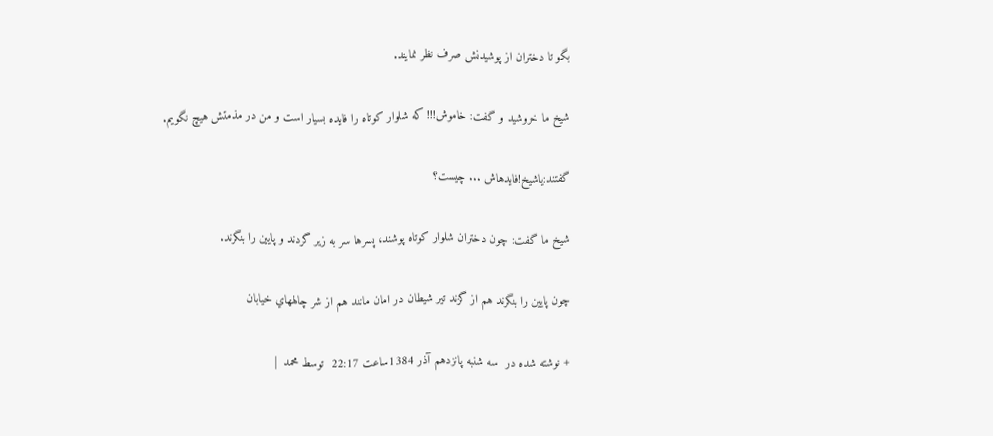بگو تا دختران از پوشيدنش صرف نظر نمايند.

شيخ ما خروشيد و گفت: خاموش!!! که شلوار کوتاه را فايده بسيار است و من در مذمتش هيچ نگويم.

گفتند:ياشيخ!فايدهاش ... چيست؟

شيخ ما گفت: چون دختران شلوار کوتاه پوشند، پسرها سر به زير گردند و پايين را بنگرند.

چون پايين را بنگرند هم از گزند تير شيطان در امان مانند هم از شر چالههاي خيابان

+ نوشته شده در  سه شنبه پانزدهم آذر 1384ساعت 22:17  توسط محمد  |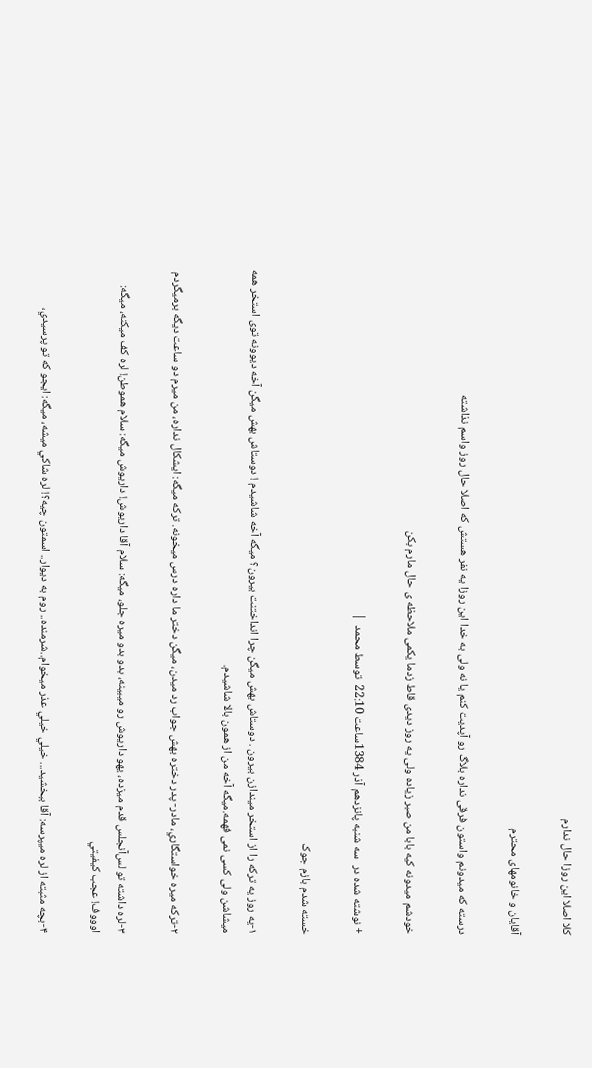کلا اصلا این روزا حال ندارم

آقایان و خانومهای محترم

درسته که میدونم واستون فرقی نداره بلاگ رو آپدیت کنم یا نه ولی به خدا این روزا یه نفر هستش که اصلا حال روز واسم نذاشته

خودشم میدونه کیه بابا من صبر زیاده ولی یه روز دیدی قاط زدما یکمی ملاحظه ی حال مارم بکن

+ نوشته شده در  سه شنبه پانزدهم آذر 1384ساعت 22:10  توسط محمد  |

خسته شدم بازم جوک

۱-یه روز یه ترکه را از استخر میندازن بیرون . دوستاش بهش میگن چرا انداختنت بیرون؟ میگه آخه شاشیدم ! دوستاش بهش میگن آخه دیوونه توی استخر همه میشاشن ولی کسی نمی فهمه.میگه آخه من از همون بالا شاشیدم.

۲-تركه ميره خواستگاري، مادر- پدر دختره بهش جواب رد ميدن، ميگن دختر ما داره درس ميخونه. تركه ميگه: ايشكال نداره، من ميرم دو ساعت ديگه برميگردم

۳-لره داشته تو لس‌آنجلس قدم ميزده، يهو داريوش رو ميبينه، بدو بدو ميره جلو، ميگه: سلام آقا داريوش! داريوش ميگه: سلام هموطن! لره كف ميكنه، ميگه: اوووف! عجب كيفيتي

۴-بچه مثبته از لره ميپرسه: آقا ببخشيد... خيلي خيلي عذر ميخوام..شرمنده.. روم به ديوار.. اسمتون چيه؟! لره شاكي ميشه، ميگه: ايجو كه تو پرسيدي،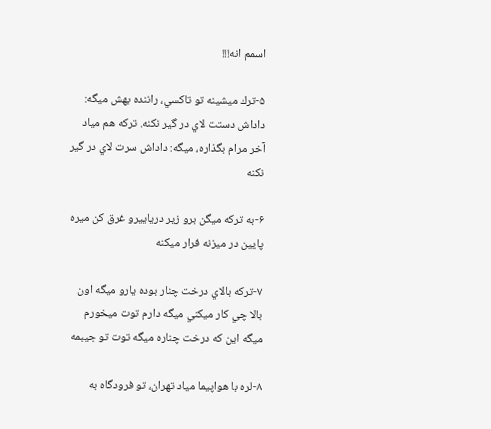اسمم انه!!!

۵-ترك ميشينه تو تاكسي، راننده بهش ميگه: داداش دستت لاي در گير نكنه. تركه هم مياد آخر مرام بگذاره، ميگه: داداش سرت لاي در گير نكنه

۶-به تركه ميگن برو زير درياييرو غرق كن ميره پايين در ميزنه فرار ميكنه

۷-تركه بالاي درخت چنار بوده يارو ميگه اون بالا چي كار ميكني ميگه دارم توت ميخورم ميگه اين كه درخت چناره ميگه توت تو جيبمه

۸-لره با هواپيما مياد تهران، تو فرودگاه به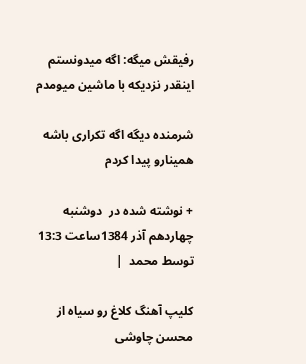رفيقش ميگه: اگه ميدونستم اينقدر نزديكه با ماشين ميومدم

شرمنده دیگه اگه تکراری باشه همینارو پیدا کردم

+ نوشته شده در  دوشنبه چهاردهم آذر 1384ساعت 13:3  توسط محمد  |

کلیپ آهنگ کلاغ رو سیاه از محسن چاوشی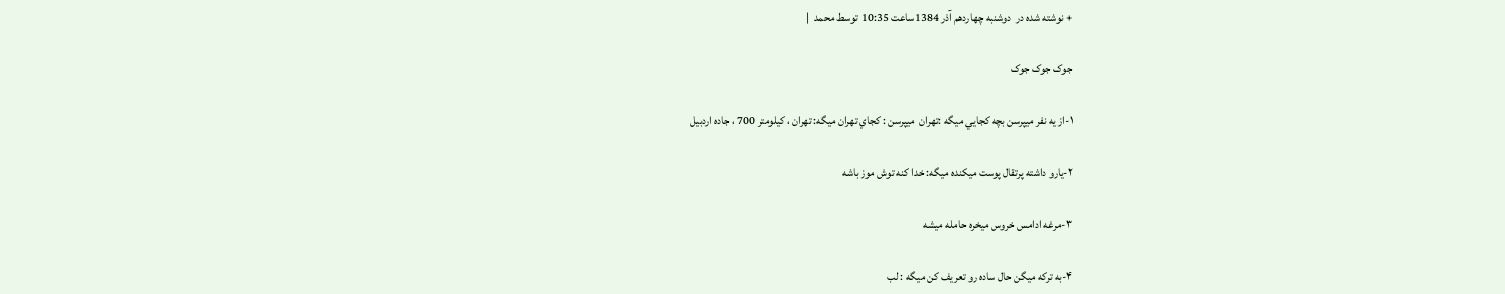+ نوشته شده در  دوشنبه چهاردهم آذر 1384ساعت 10:35  توسط محمد  |

جوک جوک جوک

۱-از يه نفر ميپرسن بچه كجايي ميگه :تهران  ميپرسن : كجاي تهران ميگه: تهران ، كيلومتر 700 ، جاده اردبيل

۲-یارو داشته پرتقال پوست میکنده میگه: خدا کنه توش موز باشه

۳-مرغه ادامس خروس میخره حامله میشه

۴-به تركه ميگن حال ساده رو تعريف كن ميگه : لب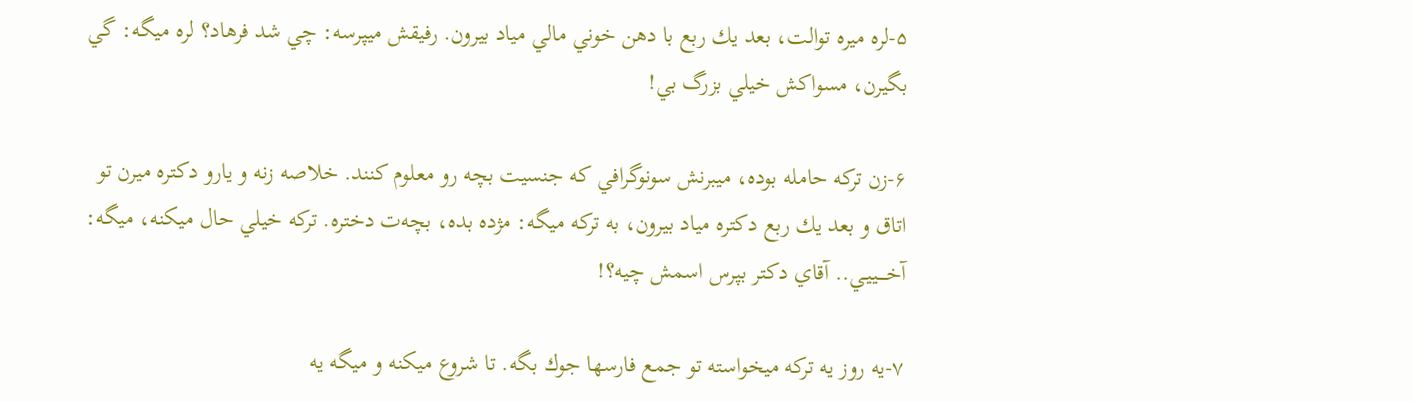۵-لره ميره توالت، بعد يك ربع با دهن خوني مالي مياد بيرون. رفيقش ميپرسه: چي شد فرهاد؟ لره ميگه: گي بگيرن، مسواكش خيلي بزرگ بي!

۶-زن تركه حامله بوده، ميبرنش سونوگرافي كه جنسيت بچه رو معلوم كنند. خلاصه زنه و يارو دكتره ميرن تو اتاق و بعد يك ربع دكتره مياد بيرون، به تركه ميگه: مژده بده، بچه‌ت دختره. تركه خيلي حال ميكنه، ميگه: آخــــييـي.. آقاي دكتر بپرس اسمش چيه؟!

۷-يه روز يه تركه ميخواسته تو جمع فارسها جوك بگه. تا شروع ميكنه و ميگه يه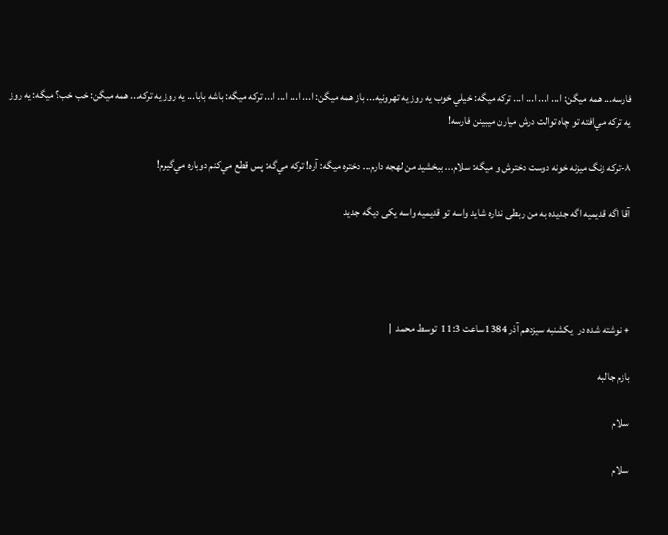فارسه... همه ميگن: ا... ا... ا... ا... تركه ميگه: خيلي خوب يه روز يه تهرونيه... باز همه ميگن: ا... ا... ا... ا... تركه ميگه: باشه بابا... يه روز يه تركه... همه ميگن: خب خب؟ ميگه: يه روز يه تركه مي‌افته تو چاه توالت درش ميارن ميبينن فارسه!

۸-تركه زنگ ميزنه خونه دوست دخترش و ميگه: سلام... ببخشيد من لهجه دارم... دختره ميگه: آره! تركه مي‌گه: پس قطع مي‌كنم دوباره مي‌گيرم!

آقا اگه قدیمیه اگه جدیده به من ربطی نداره شاید واسه تو قدیمیه واسه یکی دیگه جدید




+ نوشته شده در  یکشنبه سیزدهم آذر 1384ساعت 11:3  توسط محمد  |

بازم جالبه

سلام

سلام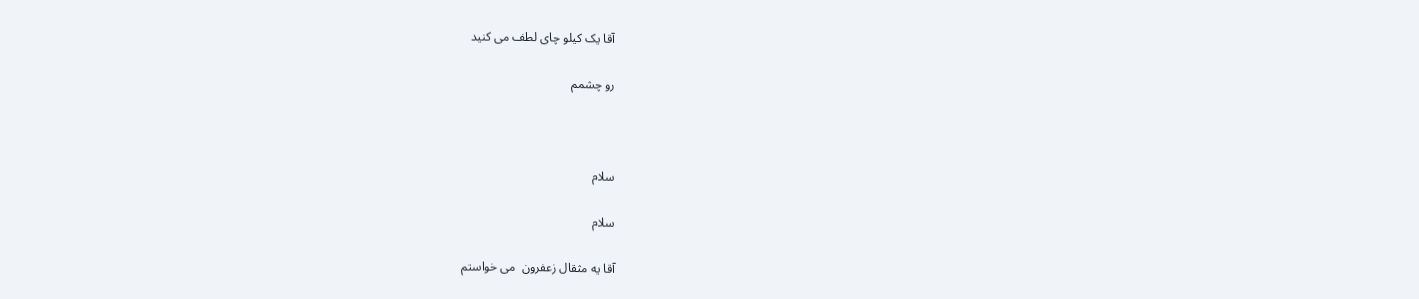آقا يک کيلو چای لطف می کنيد

رو چشمم



سلام

سلام

آقا يه مثقال زعفرون  می خواستم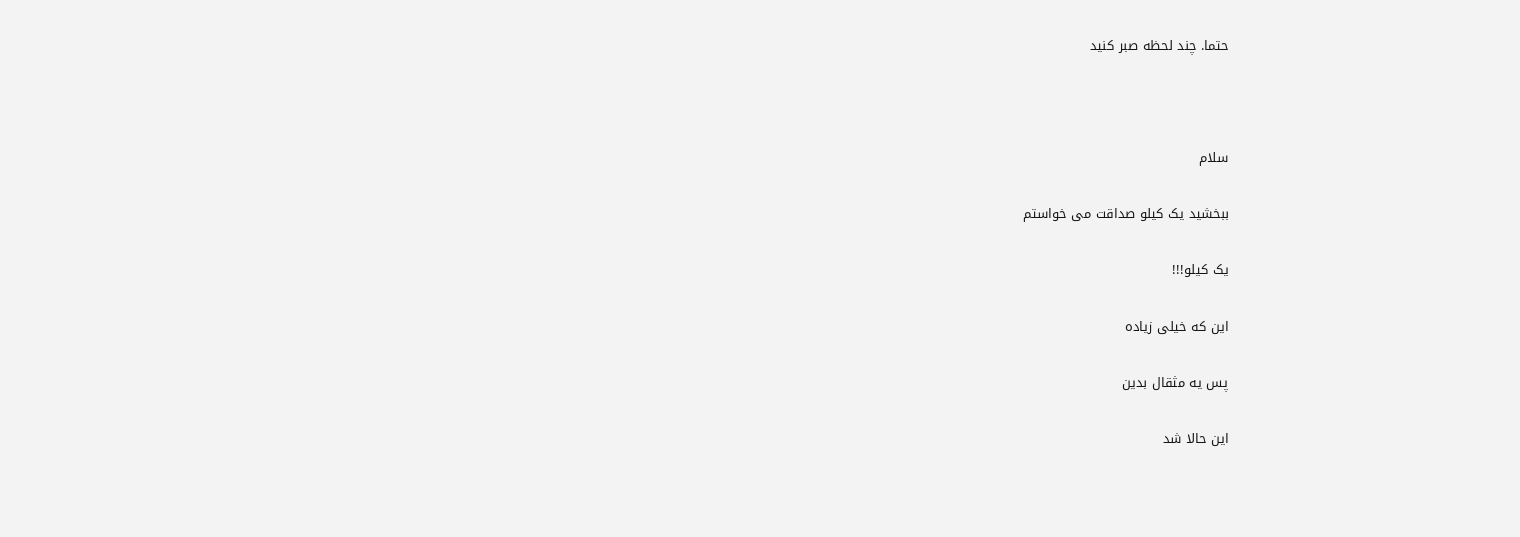حتما. چند لحظه صبر کنيد



سلام

ببخشيد يک کيلو صداقت می خواستم

يک کيلو!!!

اين که خيلی زياده

پس يه مثقال بدين

اين حالا شد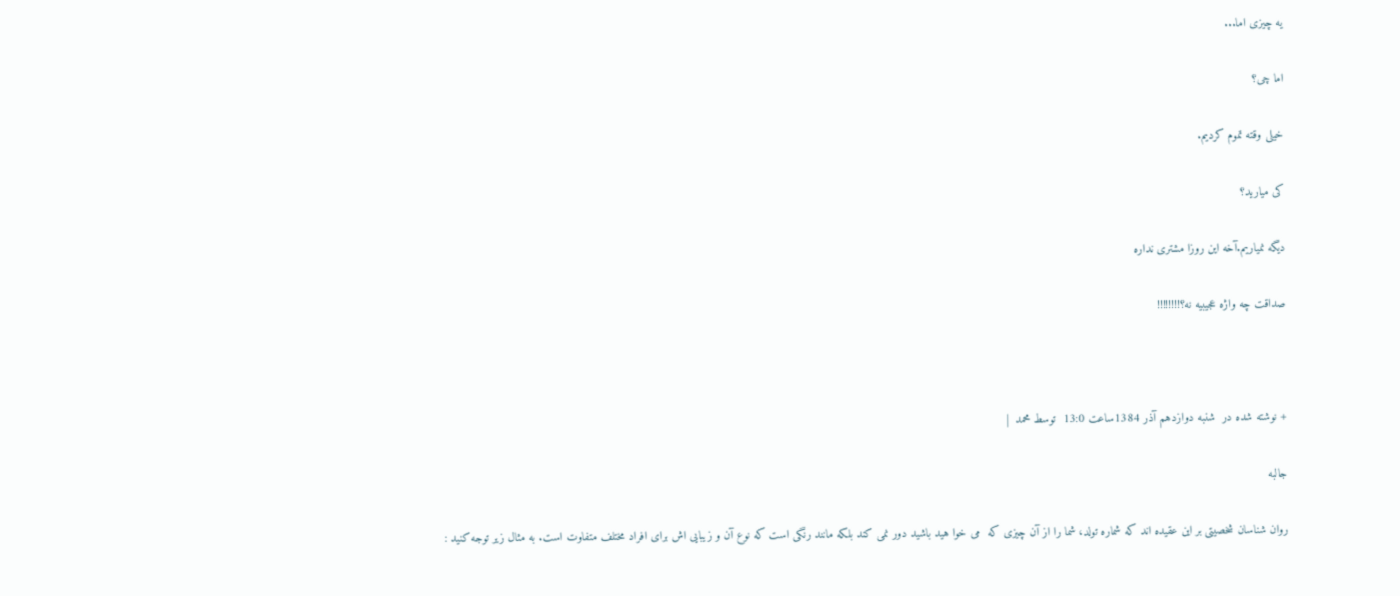يه چيزی اما...

اما چی؟

خيلی وقته تموم کرديم.

کی مياريد؟

ديگه نمياريم.آخه اين روزا مشتری نداره

صداقت چه واژه عجیبیه نه؟!!!!!!!!



+ نوشته شده در  شنبه دوازدهم آذر 1384ساعت 13:0  توسط محمد  |

جالبه

روان شناسان شخصیتی بر این عقیده اند که شماره تولد، شما را از آن چیزی که  می خوا هید باشید دور نمی کند بلکه مانند رنگی است که نوع آن و زیبایی اش برای افراد مختلف متفاوت است. به مثال زیر توجه کنید :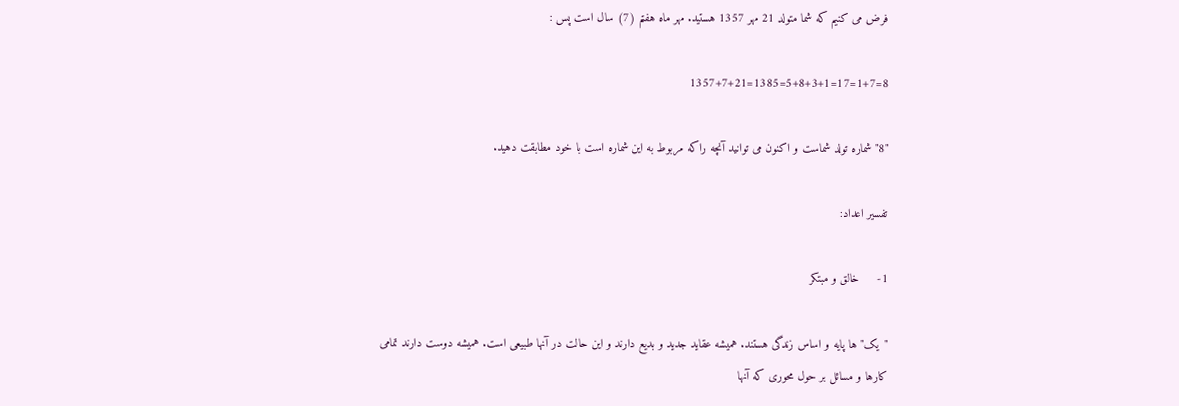فرض می کنیم که شما متولد 21 مهر 1357 هستید. مهر ماه هفتم (7) سال است پس :

8=1+7=17=5+8+3+1=1385=1357+7+21

"8" شماره تولد شماست و اکنون می توانید آنچه راکه مربوط به این شماره است با خود مطابقت دهید.

تفسیر اعداد:

1-     خالق و مبتکر

"یک" ها پایه و اساس زندگی هستند. همیشه عقاید جدید و بدیع دارند و این حالت در آنها طبیعی است. همیشه دوست دارند تمامی کارها و مسائل بر حول محوری که آنها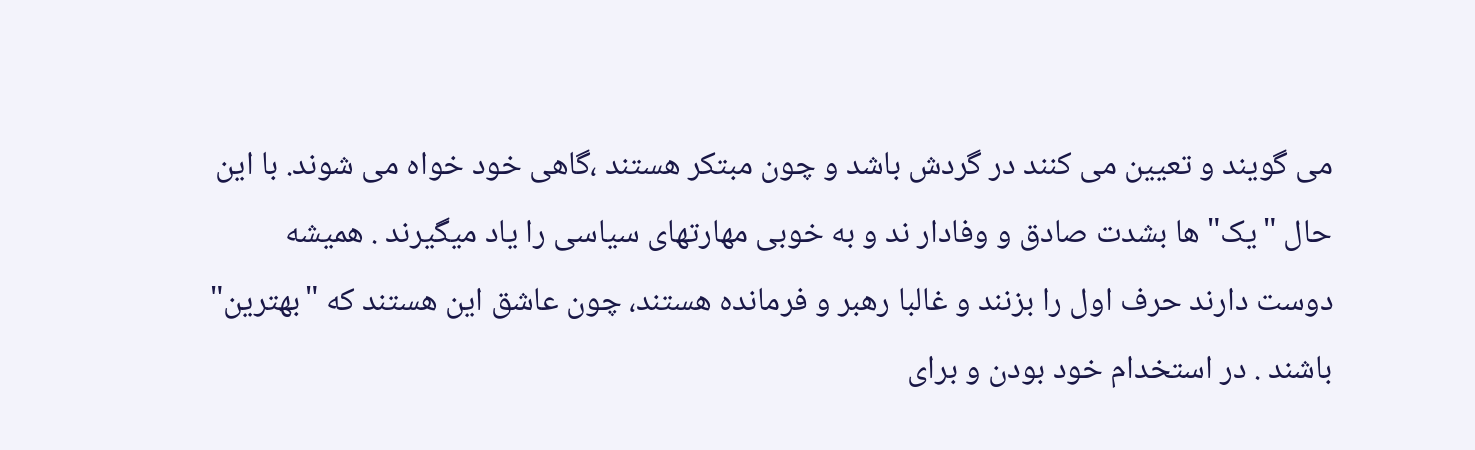می گویند و تعیین می کنند در گردش باشد و چون مبتکر هستند ،گاهی خود خواه می شوند. با این حال "یک" ها بشدت صادق و وفادار ند و به خوبی مهارتهای سیاسی را یاد میگیرند . همیشه دوست دارند حرف اول را بزنند و غالبا رهبر و فرمانده هستند، چون عاشق این هستند که "بهترین" باشند . در استخدام خود بودن و برای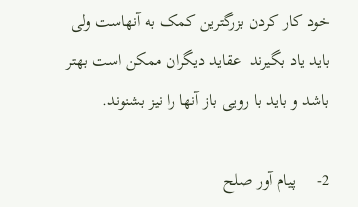خود کار کردن بزرگترین کمک به آنهاست ولی باید یاد بگیرند  عقاید دیگران ممکن است بهتر باشد و باید با رویی باز آنها را نیز بشنوند.

2-     پیام آور صلح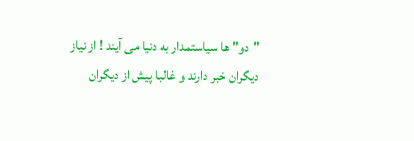"دو" ها سیاستمدار به دنیا می آیند ! از نیاز دیگران خبر دارند و غالبا پیش از دیگران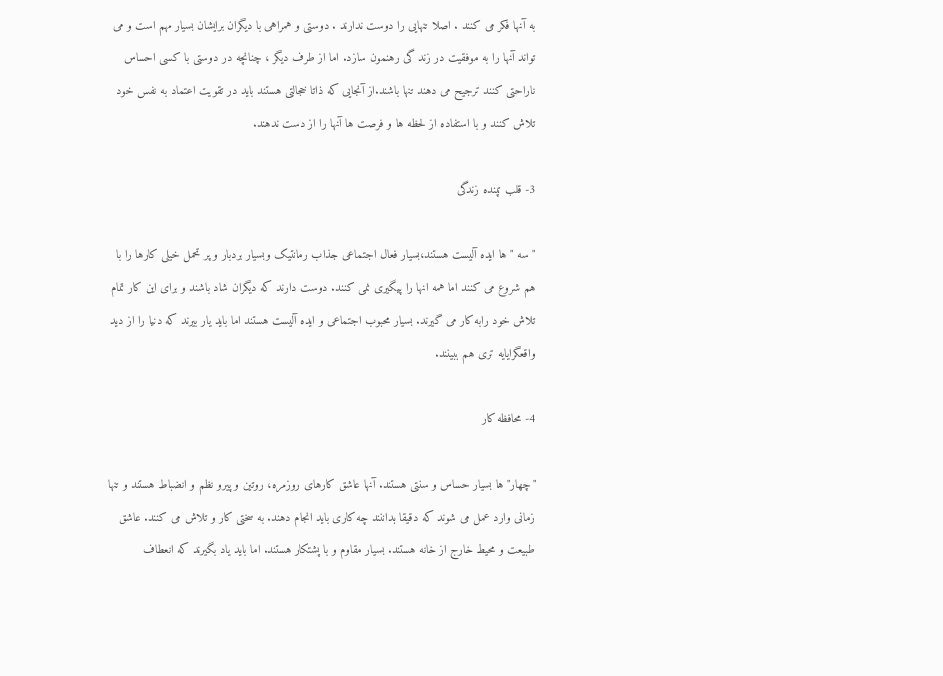به آنها فکر می کنند . اصلا تنهایی را دوست ندارند . دوستی و همراهی با دیگران برایشان بسیار مهم است و می تواند آنها را به موفقیت در زند گی رهنمون سازد. اما از طرف دیگر ، چنانچه در دوستی با کسی احساس ناراحتی کنند ترجیح می دهند تنها باشند.از آنجایی که ذاتا خجالتی هستند باید در تقویت اعتماد به نفس خود تلاش کنند و با استفاده از لحظه ها و فرصت ها آنها را از دست ندهند.

3- قلب تپنده زندگی

" سه " ها ایده آلیست هستند،بسیار فعال اجتماعی جذاب رمانتیک وبسیار بردبار و پر تحمل خیلی کارها را با هم شروع می کنند اما همه انها را پیگیری نمی کنند. دوست دارند که دیگران شاد باشند و برای این کار تمام تلاش خود رابه کار می گیرند. بسیار محبوب اجتماعی و ایده آلیست هستند اما باید یار بیرند که دنیا را از دید واقعگرایایه تری هم ببینند.

4- محافظه کار

"چهار" ها بسیار حساس و سنتی هستند. آنها عاشق کارهای روزمره، روتین و پیرو نظم و انضباط هستند و تنها زمانی وارد عمل می شوند که دقیقا بداننند چه کاری باید انجام دهند. به سختی کار و تلاش می کنند. عاشق طبیعت و محیط خارج از خانه هستند. بسیار مقاوم و با پشتکار هستند. اما باید یاد بگیرند که انعطاف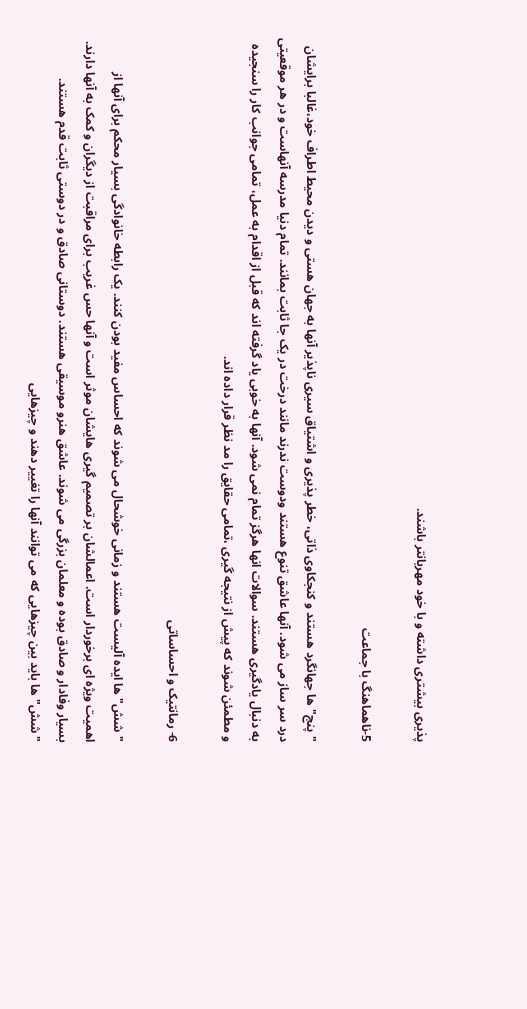پذیری بیشتری داشته و با خود مهربانتر باشند.

5-ناهماهنگ با جماعت

"پنج" ها جهانگرد هستند و کنجکاوی ذاتی، خطر پذیری و اشتیاق سیری ناپذیر آنها به جهان هستی و دیدن محیط اطراف خود،غالبا برایشان درد سر ساز می شود. آنها عاشق تنوع هستند ودوست ندرند مانند درخت در یک جا ثابت بمانند. تمام دنیا مدرسه آنهاست و در هر موقعیتی به دنبال یادگیری هستند. سوالات انها هرگز تمام نمی شود. آنها به خوبی یاد گرفته اند که قبل از اقدام به عمل، تمامی جوانب کار را سنجیده و مطمئن شوند که پیش از نتیجه گیری ،تمامی حقایق را مد نظر قرار داده اند.

6- رمانتیک و احساساتی

" شش" ها ایده آلیست هستند و زمانی خوشحال می شوند که احساس مفید بودن کنند. یک رابطه خانوادگی بسیار محکم برای آنها از اهمیت ویژه ای برخوردار است. اعمالشان بر تصمیم گیری هایشان موثر است و آنها حس غریب برای مراقبت از دیگران و کمک به آنها دارند. بسیار وفادار و صادق بوده و معلمان بزرگی می شوند. عاشق هنرو موسیقی هستند. دوستانی صادق و در دوستی ثابت قدم هستند. "شش" ها باید بین چیزهایی که می توانند آنها را تغییر دهند و چیزهایی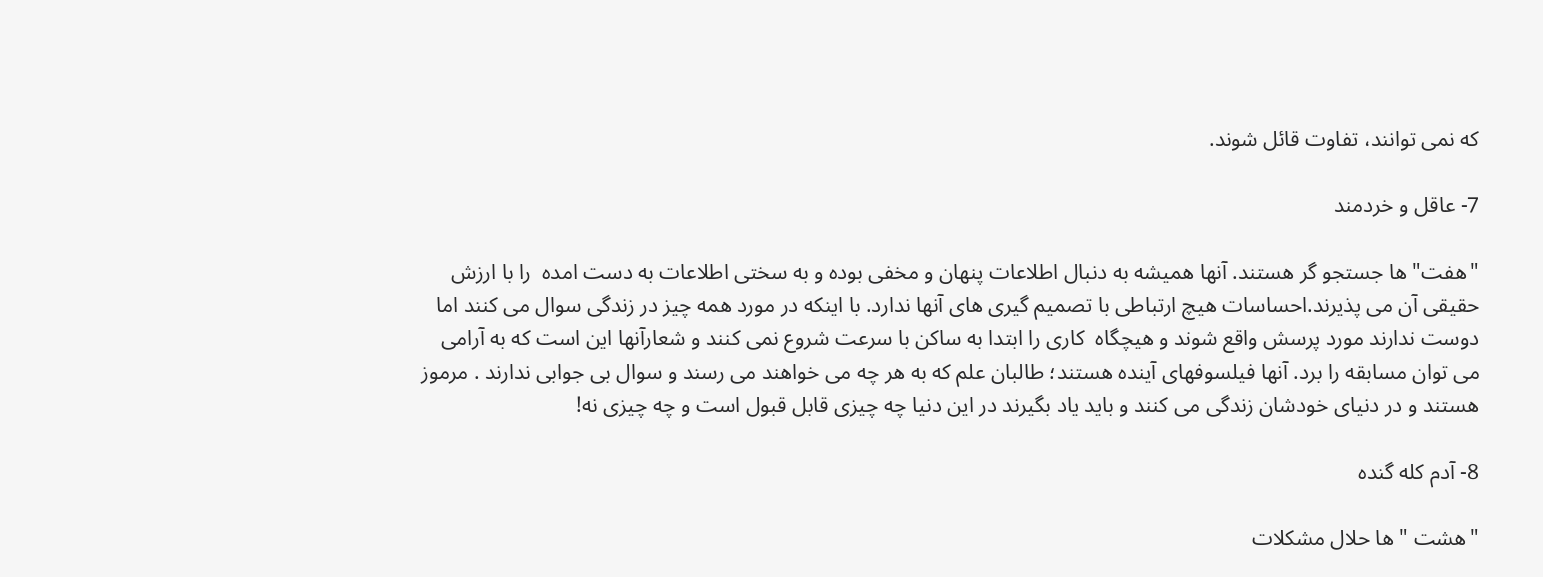که نمی توانند، تفاوت قائل شوند.

7- عاقل و خردمند

"هفت" ها جستجو گر هستند. آنها همیشه به دنبال اطلاعات پنهان و مخفی بوده و به سختی اطلاعات به دست امده  را با ارزش حقیقی آن می پذیرند.احساسات هیچ ارتباطی با تصمیم گیری های آنها ندارد. با اینکه در مورد همه چیز در زندگی سوال می کنند اما دوست ندارند مورد پرسش واقع شوند و هیچگاه  کاری را ابتدا به ساکن با سرعت شروع نمی کنند و شعارآنها این است که به آرامی می توان مسابقه را برد. آنها فیلسوفهای آینده هستند؛ طالبان علم که به هر چه می خواهند می رسند و سوال بی جوابی ندارند . مرموز هستند و در دنیای خودشان زندگی می کنند و باید یاد بگیرند در این دنیا چه چیزی قابل قبول است و چه چیزی نه!

8- آدم کله گنده

"هشت " ها حلال مشکلات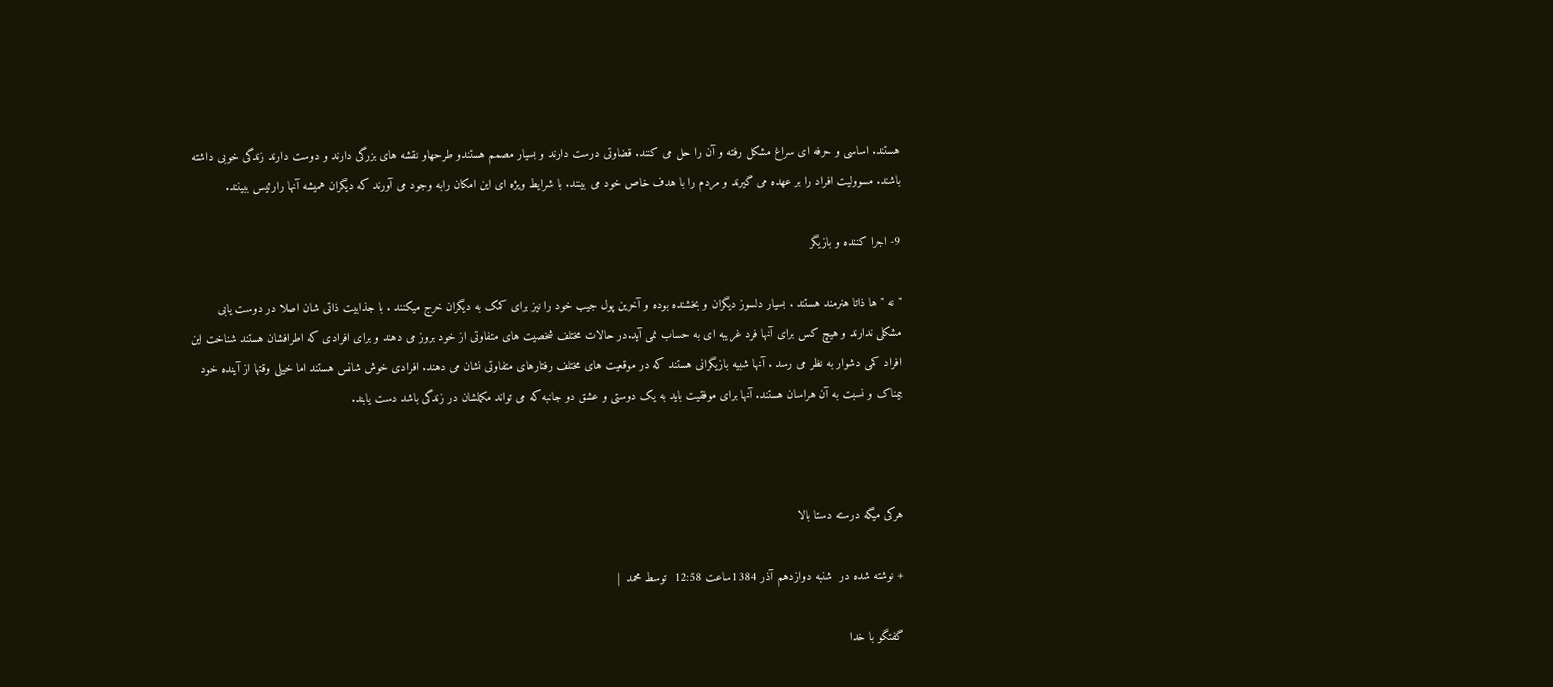هستند. اساسی و حرفه ای سراغ مشکل رفته و آن را حل می کنند. قضاوتی درست دارند و بسیار مصمم هستندو طرحهاو نقشه های بزرگی دارند و دوست دارند زندگی خوبی داشته باشند. مسوولیت افراد را بر عهده می گیرند و مردم را با هدف خاص خود می بینند. با شرایط ویژه ای این امکان رابه وجود می آورند که دیگران همیشه آنها رارئیس ببینند.

9- اجرا کننده و بازیگر

"نه " ها ذاتا هنرمند هستند . بسیار دلسوز دیگران و بخشنده بوده و آخرین پول جیب خود را نیز برای کمک به دیگران خرج میکنند . با جذابیت ذاتی شان اصلا در دوست یابی مشکلی ندارند و هیچ کس برای آنها فرد غریبه ای به حساب نمی آید.در حالات مختلف شخصیت های متفاوتی از خود بروز می دهند و برای افرادی که اطرافشان هستند شناخت این افراد کمی دشوار به نظر می رسد . آنها شبیه بازیگرانی هستند که در موقعیت های مختلف رفتارهای متفاوتی نشان می دهند. افرادی خوش شانس هستند اما خیلی وقتها از آینده خود بیمناک و نسبت به آن هراسان هستند. آنها برای موفقیت باید به یک دوستی و عشق دو جانبه که می تواند مکملشان در زندگی باشد دست یابند.



هرکی میگه درسته دستا بالا

+ نوشته شده در  شنبه دوازدهم آذر 1384ساعت 12:58  توسط محمد  |

گفتگو با خدا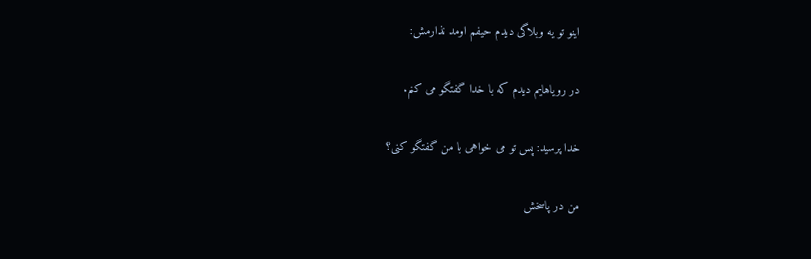اینو تو یه وبلاگی دیدم حیفم اومد نذارمش:

در رویاهایم دیدم که با خدا گفتگو می کنم.

خدا پرسید: پس تو می خواهی با من گفتگو کنی؟

من در پاسخش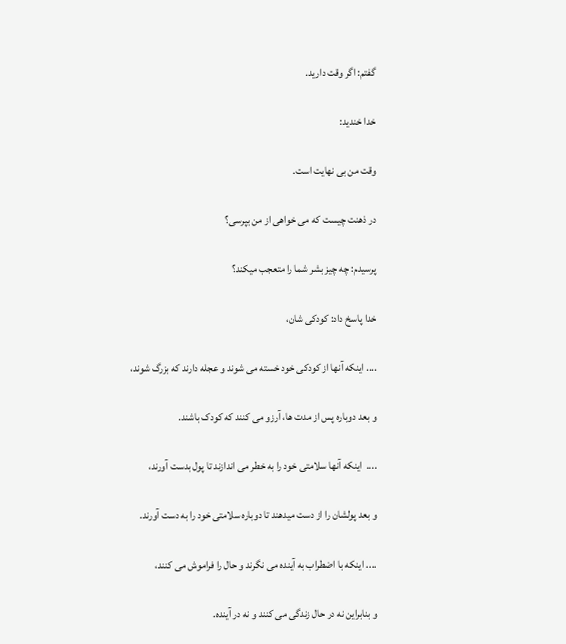گفتم: اگر وقت دارید.

خدا خندید:

وقت من بی نهایت است.

در ذهنت چیست که می خواهی از من بپرسی؟

پرسیدم: چه چیز بشر شما را متعجب میکند؟

خدا پاسخ داد: کودکی شان،

.... اینکه آنها از کودکی خود خسته می شوند و عجله دارند که بزرگ شوند،

و بعد دوباره پس از مدت ها، آرزو می کنند که کودک باشند.

....  اینکه آنها سلامتی خود را به خطر می اندازند تا پول بدست آورند،

و بعد پولشان را از دست میدهند تا دوباره سلامتی خود را به دست آورند.

.... اینکه با اضطراب به آینده می نگرند و حال را فراموش می کنند،

و بنابراین نه در حال زندگی می کنند و نه در آینده.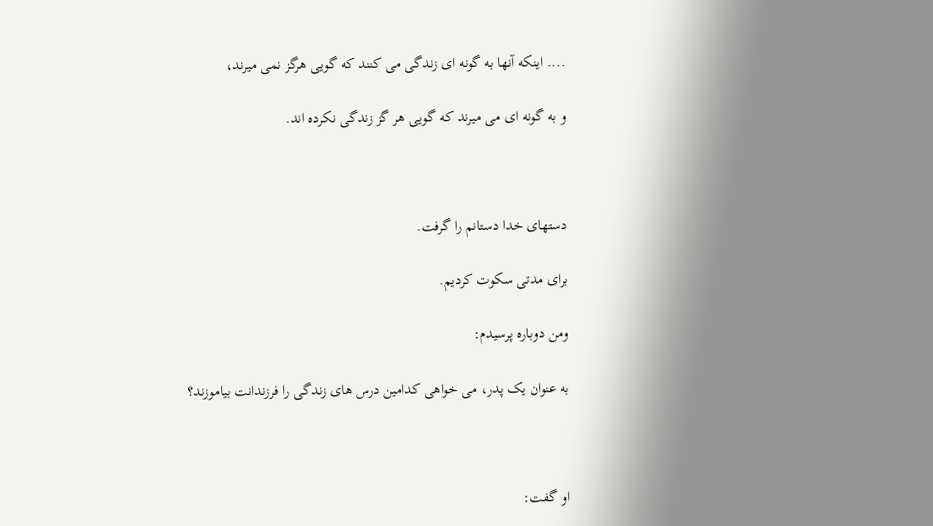.... اینکه آنها به گونه ای زندگی می کنند که گویی هرگز نمی میرند،

و به گونه ای می میرند که گویی هر گز زندگی نکرده اند.



دستهای خدا دستانم را گرفت.

برای مدتی سکوت کردیم.

ومن دوباره پرسیدم:

به عنوان یک پدر، می خواهی کدامین درس های زندگی را فرزندانت بیاموزند؟



او گفت: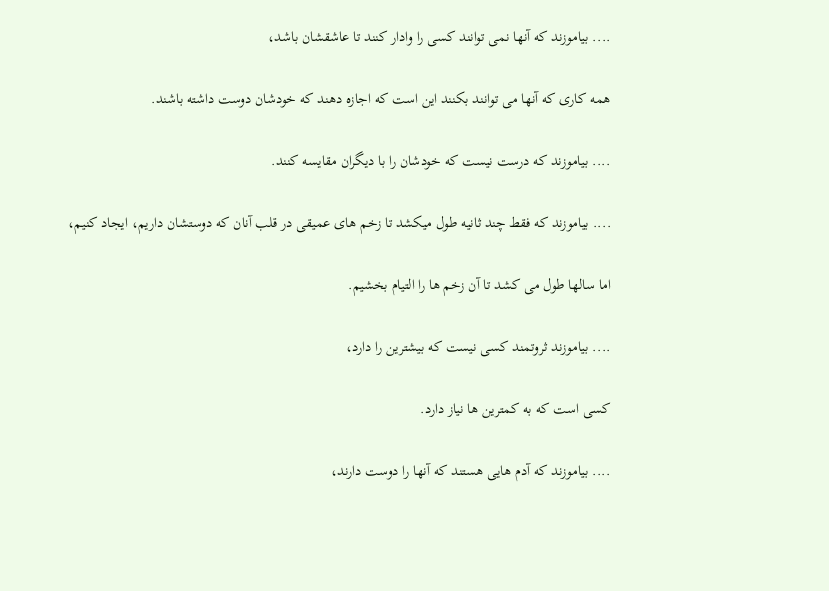.... بیاموزند که آنها نمی توانند کسی را وادار کنند تا عاشقشان باشد،

همه کاری که آنها می توانند بکنند این است که اجازه دهند که خودشان دوست داشته باشند.

.... بیاموزند که درست نیست که خودشان را با دیگران مقایسه کنند.

.... بیاموزند که فقط چند ثانیه طول میکشد تا زخم های عمیقی در قلب آنان که دوستشان داریم، ایجاد کنیم،

اما سالها طول می کشد تا آن زخم ها را التیام بخشیم.

.... بیاموزند ثروتمند کسی نیست که بیشترین را دارد،

کسی است که به کمترین ها نیاز دارد.

.... بیاموزند که آدم هایی هستند که آنها را دوست دارند،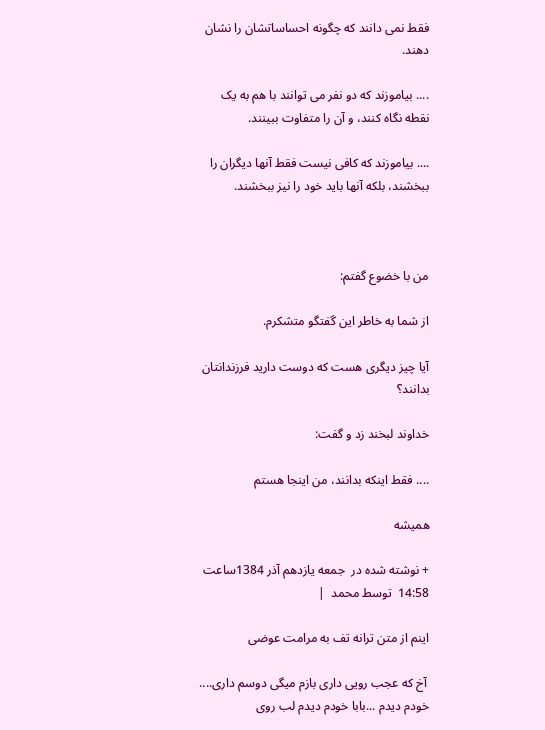فقط نمی دانند که چگونه احساساتشان را نشان دهند.

.... بیاموزند که دو نفر می توانند با هم به یک نقطه نگاه کنند، و آن را متفاوت ببینند.

.... بیاموزند که کافی نیست فقط آنها دیگران را ببخشند، بلکه آنها باید خود را نیز ببخشند.



من با خضوع گفتم:

از شما به خاطر این گفتگو متشکرم.

آیا چیز دیگری هست که دوست دارید فرزندانتان بدانند؟

خداوند لبخند زد و گفت:

.... فقط اینکه بدانند، من اینجا هستم

همیشه

+ نوشته شده در  جمعه یازدهم آذر 1384ساعت 14:58  توسط محمد  |

اینم از متن ترانه تف به مرامت عوضی

 آخ که عجب رویی داری بازم میگی دوسم داری....
خودم دیدم ...بابا خودم دیدم لب روی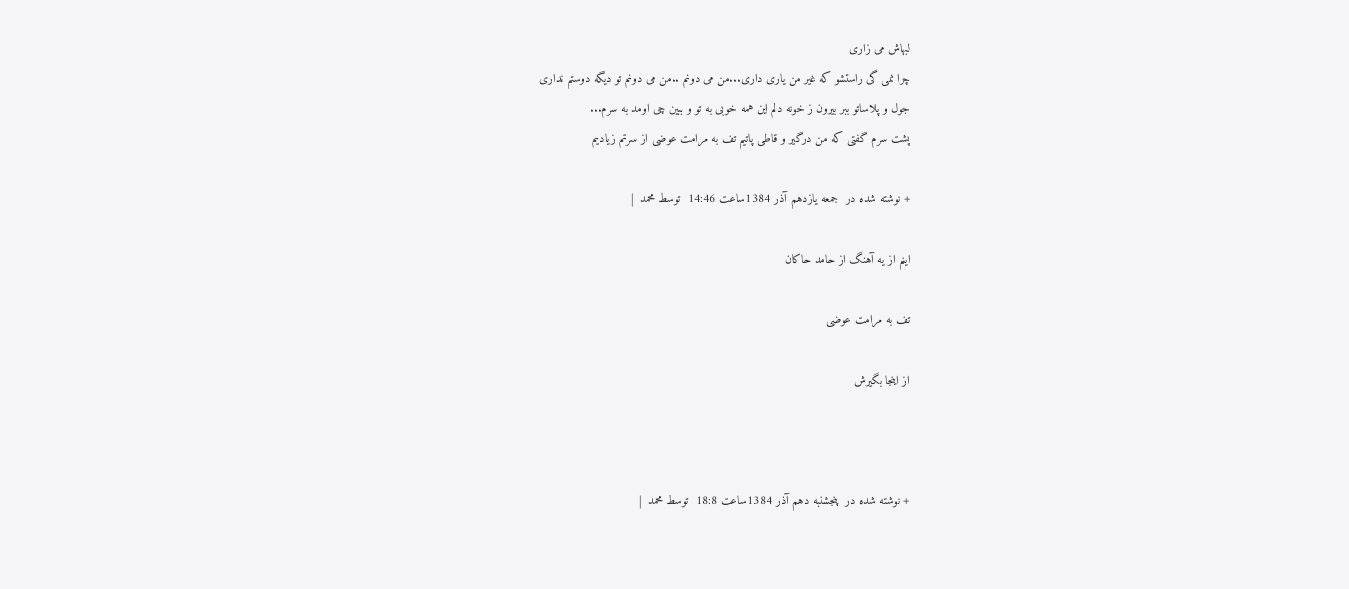لبهاش می زاری
چرا نمی گی راستشو که غیر من یاری داری...من می دونم ..من می دونم تو دیگه دوستم نداری
جول و پلاساتو ببر بیرون ز خونه دلم این همه خوبی به تو و ببین چی اومد به سرم...
پشت سرم گفتی که من درگیر و قاطی پاتیم تف به مرامت عوضی از سرتم زیادیم

+ نوشته شده در  جمعه یازدهم آذر 1384ساعت 14:46  توسط محمد  |

اینم از یه آهنگ از حامد حاکان

تف به مرامت عوضی

از اینجا بگیرش



+ نوشته شده در  پنجشنبه دهم آذر 1384ساعت 18:8  توسط محمد  |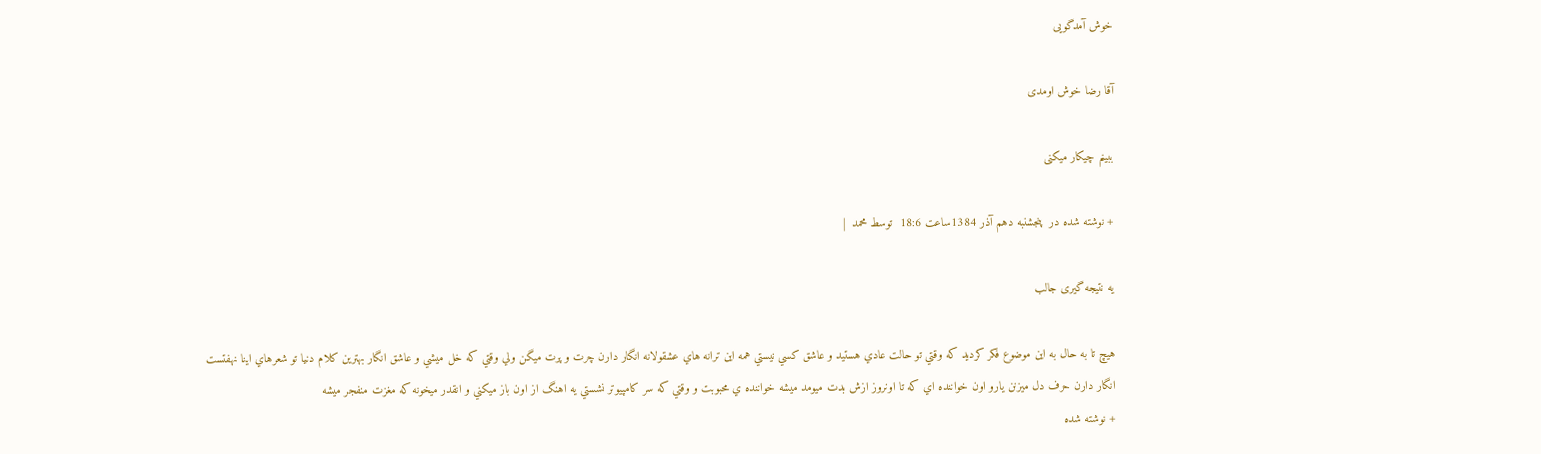خوش آمدگویی

آقا رضا خوش اومدی

ببینم چیکار میکنی

+ نوشته شده در  پنجشنبه دهم آذر 1384ساعت 18:6  توسط محمد  |

یه نتیجه گیری جالب

هيچ تا به حال به اين موضوع فكر كرديد كه وقتي تو حالت عادي هستيد و عاشق كسي نيستي همه اين ترانه هاي عشقولانه انگار دارن چرت و پرت ميگن ولي وقتي كه خل ميشي و عاشق انگار بهترين كلام دنيا تو شعرهاي اينا نهفتست انگار دارن حرف دل ميزنن يارو اون خواننده اي كه تا اونروز ازش بدت ميومد ميشه خواننده ي محبوبت و وقتي كه سر كامپيوتر نشستي يه اهنگ از اون باز ميكني و انقدر ميخونه كه مغزت منفجر ميشه
+ نوشته شده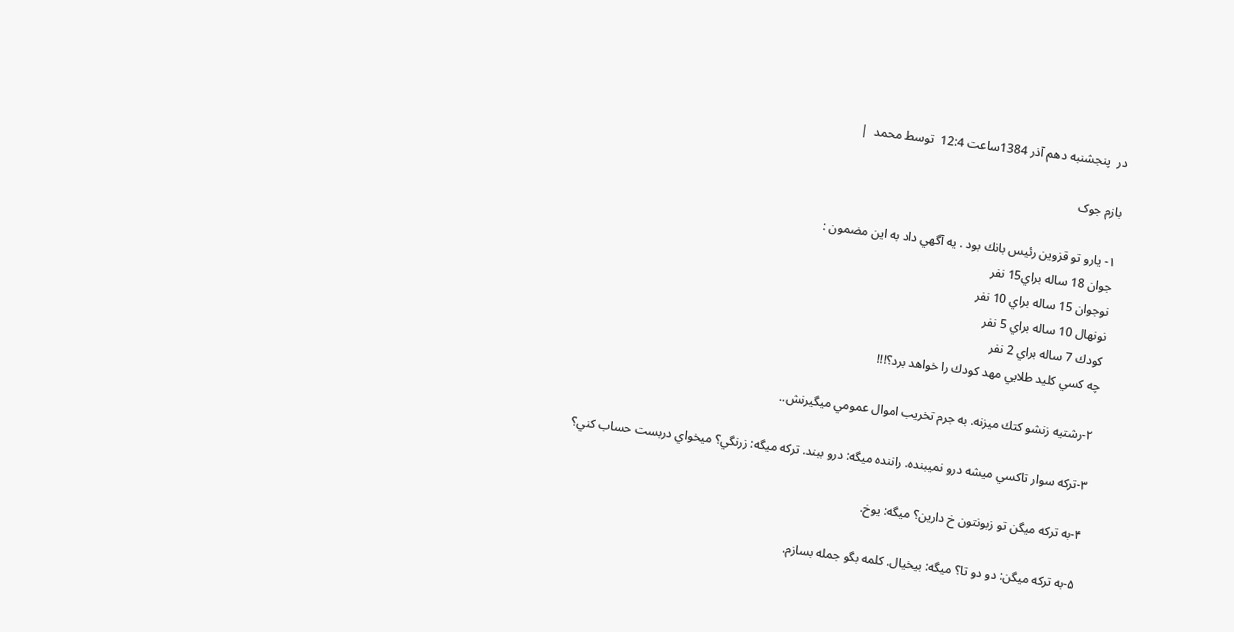در  پنجشنبه دهم آذر 1384ساعت 12:4  توسط محمد  |

بازم جوک

۱- يارو تو قزوين رئيس بانك بود . يه آگهي داد به اين مضمون :
جوان 18 ساله براي15 نفر
نوجوان 15 ساله براي 10 نفر
نونهال 10 ساله براي 5 نفر
كودك 7 ساله براي 2 نفر
چه كسي كليد طلايي مهد كودك را خواهد برد؟!!!

۲-رشتيه زنشو كتك ميزنه. به جرم تخريب اموال عمومي ميگيرنش..

۳-تركه سوار تاكسي ميشه درو نميبنده. راننده ميگه: درو ببند. تركه ميگه: زرنگي؟ ميخواي دربست حساب كني؟

۴-به تركه ميگن تو زبونتون خ دارين؟ ميگه: يوخ.

۵-به تركه ميگن: دو دو تا؟ ميگه: بيخيال. كلمه بگو جمله بسازم.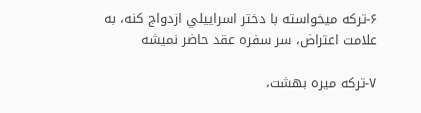۶-تركه ميخواسته با دختر اسراييلي ازدواج كنه، به علامت اعتراض، سر سفره عقد حاضر نميشه

۷-تركه ميره بهشت،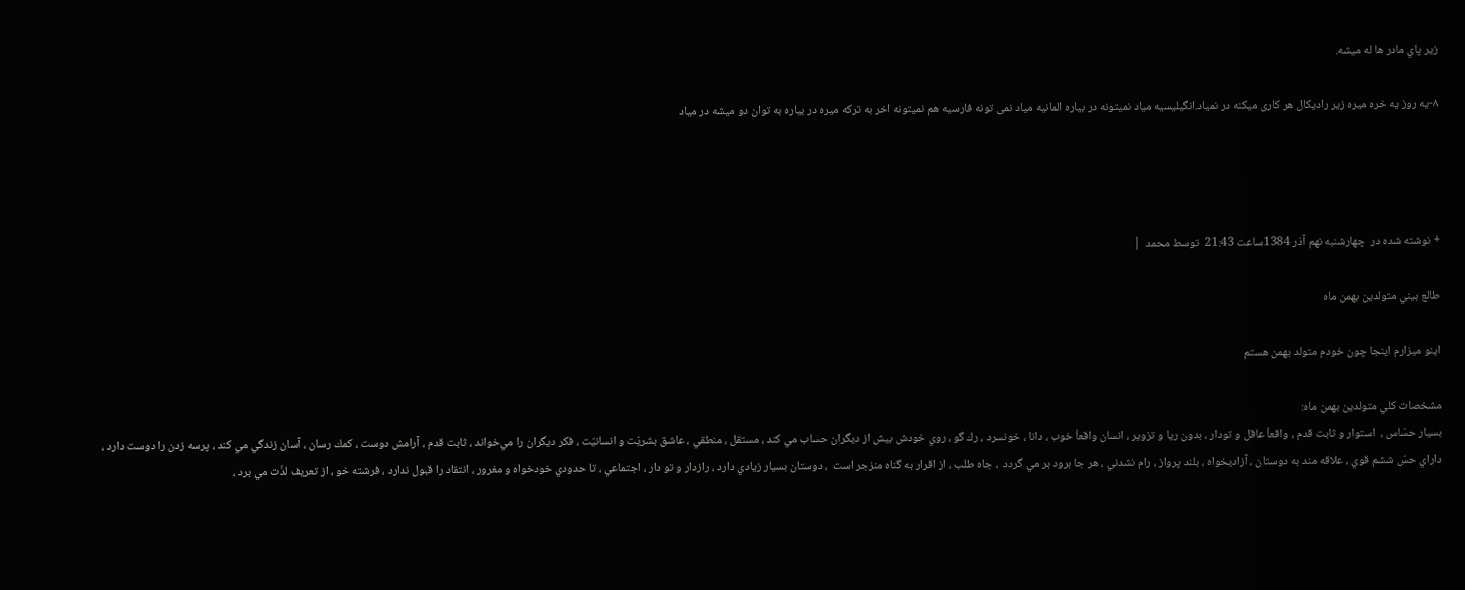زير پاي مادر ها له ميشه.

۸-یه روز یه خره میره زیر رادیکال هر کاری میکنه در نمیاد.انگیلیسیه میاد نمیتونه در بیاره المانیه میاد نمی تونه فارسیه هم نمیتونه اخر به ترکه میره در بیاره به توان دو میشه در میاد




+ نوشته شده در  چهارشنبه نهم آذر 1384ساعت 21:43  توسط محمد  |

طالع بيني متولدين بهمن ماه

اینو میزارم اینجا چون خودم متولد بهمن هستم

مشخصات كلي متولدين بهمن ماه:
بسيار حسّاس ،  استوار و ثابت قدم ، واقعاْ عاقل و تودار ، بدون ريا و تزوير ، انسان واقعاْ خوب ، دانا ، خونسرد ، رك گو ، روي خودش بيش از ديگران حساب مي كند ، مستقل ، منطقي ، عاشق بشريّت و انسانيّت ، فكر ديگران را مي‌خواند ، ثابت قدم ، آرامش دوست ، كمك رسان ، آسان زندگي مي كند ، پرسه زدن را دوست دارد ، داراي حسّ ششم قوي ، علاقه مند به دوستان ، آزاديخواه ، بلند پرواز ، رام نشدني ، هر جا برود بر مي گردد  ، جاه طلب ، از اقرار به گناه منزجر است  ، دوستان بسيار زيادي دارد ، رازدار و تو دار ، اجتماعي ، تا حدودي خودخواه و مغرور ، انتقاد را قبول ندارد ، فرشته خو ، از تعريف لذّت مي برد ،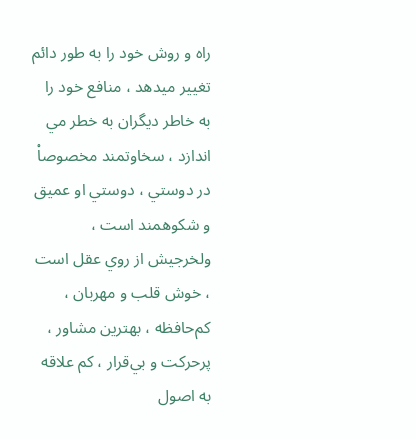راه و روش خود را به طور دائم تغيير ميدهد ، منافع خود را به خاطر ديگران به خطر مي اندازد ، سخاوتمند مخصوصاْ در دوستي ، دوستي او عميق و شكوهمند است ، ولخرجيش از روي عقل است ، خوش قلب و مهربان ، كم‌حافظه ، بهترين مشاور ، پرحركت و بي‌قرار ، كم علاقه به اصول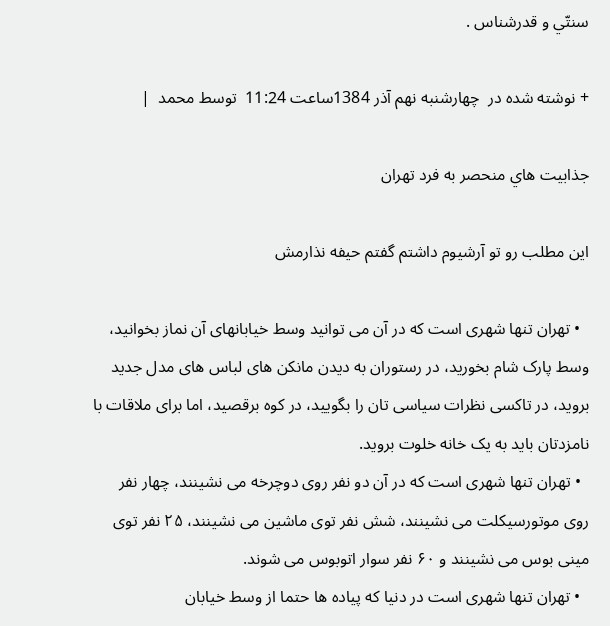سنتّي و قدرشناس .

+ نوشته شده در  چهارشنبه نهم آذر 1384ساعت 11:24  توسط محمد  |

جذابيت هاي منحصر به فرد تهران

این مطلب رو تو آرشیوم داشتم گفتم حیفه نذارمش

  • تهران تنها شهری است که در آن می توانيد وسط خيابانهای آن نماز بخوانيد، وسط پارک شام بخوريد، در رستوران به ديدن مانکن های لباس های مدل جديد برويد، در تاکسی نظرات سياسی تان را بگوييد، در کوه برقصيد، اما برای ملاقات با نامزدتان بايد به يک خانه خلوت برويد.
  • تهران تنها شهری است که در آن دو نفر روی دوچرخه می نشينند، چهار نفر روی موتورسيکلت می نشينند، شش نفر توی ماشين می نشينند، ۲۵ نفر توی مينی بوس می نشينند و ۶۰ نفر سوار اتوبوس می شوند.
  • تهران تنها شهری است در دنيا که پياده ها حتما از وسط خيابان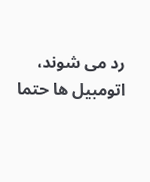رد می شوند، اتومبيل ها حتما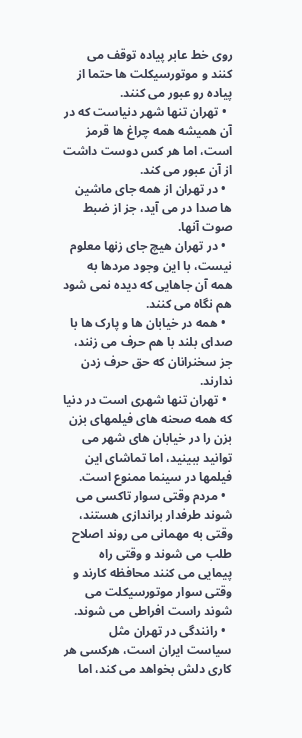روی خط عابر پياده توقف می کنند و موتورسيکلت ها حتما از پياده رو عبور می کنند.
  • تهران تنها شهر دنياست که در آن هميشه همه چراغ ها قرمز است، اما هر کس دوست داشت از آن عبور می کند.
  • در تهران از همه جای ماشين ها صدا در می آيد، جز از ضبط صوت آنها.
  • در تهران هيچ جای زنها معلوم نيست، با اين وجود مردها به همه آن جاهايی که ديده نمی شود هم نگاه می کنند.
  • همه در خيابان ها و پارک ها با صدای بلند با هم حرف می زنند، جز سخنرانان که حق حرف زدن ندارند.
  • تهران تنها شهری است در دنيا که همه صحنه های فيلمهای بزن بزن را در خيابان های شهر می توانيد ببينيد، اما تماشای اين فيلمها در سينما ممنوع است.
  • مردم وقتی سوار تاکسی می شوند طرفدار براندازی هستند، وقتی به مهمانی می روند اصلاح طلب می شوند و وقتی راه پيمايی می کنند محافظه کارند و وقتی سوار موتورسيکلت می شوند راست افراطی می شوند.
  • رانندگی در تهران مثل سياست ايران است، هرکسی هر کاری دلش بخواهد می کند، اما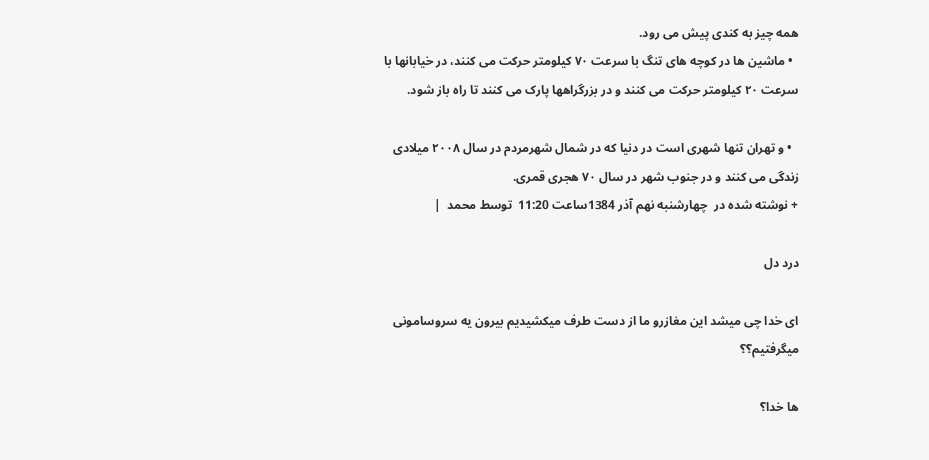همه چيز به کندی پيش می رود.
  • ماشين ها در کوچه های تنگ با سرعت ۷۰ کيلومتر حرکت می کنند، در خيابانها با سرعت ۲۰ کيلومتر حرکت می کنند و در بزرگراهها پارک می کنند تا راه باز شود.

  • و تهران تنها شهری است در دنيا که در شمال شهرمردم در سال ۲۰۰۸ ميلادی زندگی می کنند و در جنوب شهر در سال ۷۰ هجری قمری.
+ نوشته شده در  چهارشنبه نهم آذر 1384ساعت 11:20  توسط محمد  |

درد دل

ای خدا چی میشد این مغازرو ما از دست طرف میکشیدیم بیرون یه سروسامونی میگرفتیم؟؟

ها خدا؟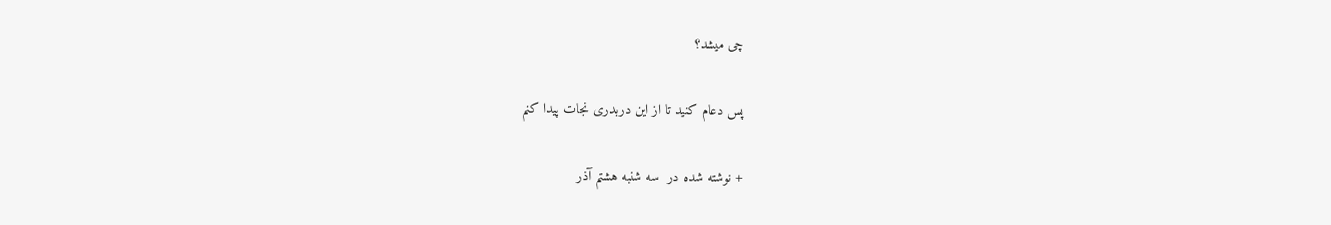چی میشد؟

پس دعام کنید تا از این دربدری نجات پیدا کنم

+ نوشته شده در  سه شنبه هشتم آذر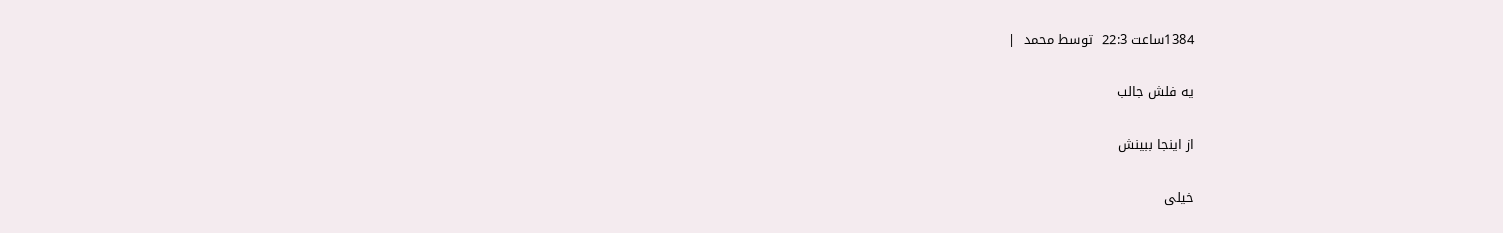1384ساعت 22:3  توسط محمد  |

یه فلش جالب

از اینجا ببینش

خیلی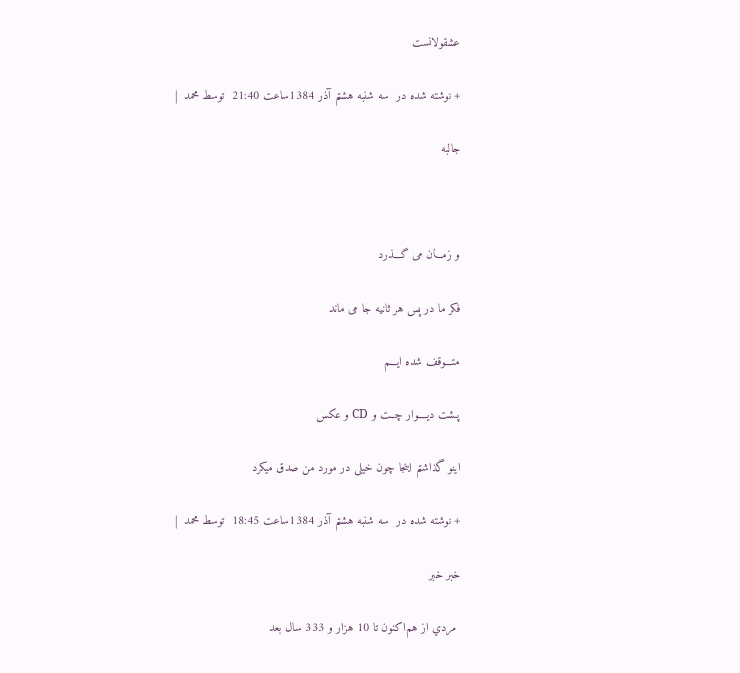عشقولانست

+ نوشته شده در  سه شنبه هشتم آذر 1384ساعت 21:40  توسط محمد  |

جالبه



و زمـــان می گـــذرد

فکر ما در پس هر ثانيه جا می ماند

متـــوقف شده ايـــم

پـشت ديــــوار چــت و CD و عکس

اینو گذاشتم اینجا چون خیلی در مورد من صدق میکرد

+ نوشته شده در  سه شنبه هشتم آذر 1384ساعت 18:45  توسط محمد  |

خبر خبر

 مردي از هم‌اكنون تا 10 هزار و 333 سال بعد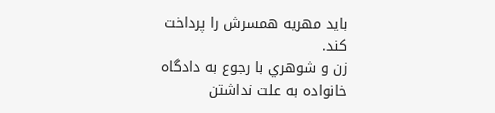بايد مهريه همسرش را پرداخت كند.
زن و شوهري با رجوع به دادگاه خانواده به علت نداشتن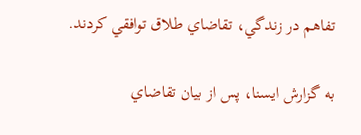تفاهم در زندگي، تقاضاي طلاق توافقي كردند.

به گزارش ايسنا، پس از بيان تقاضاي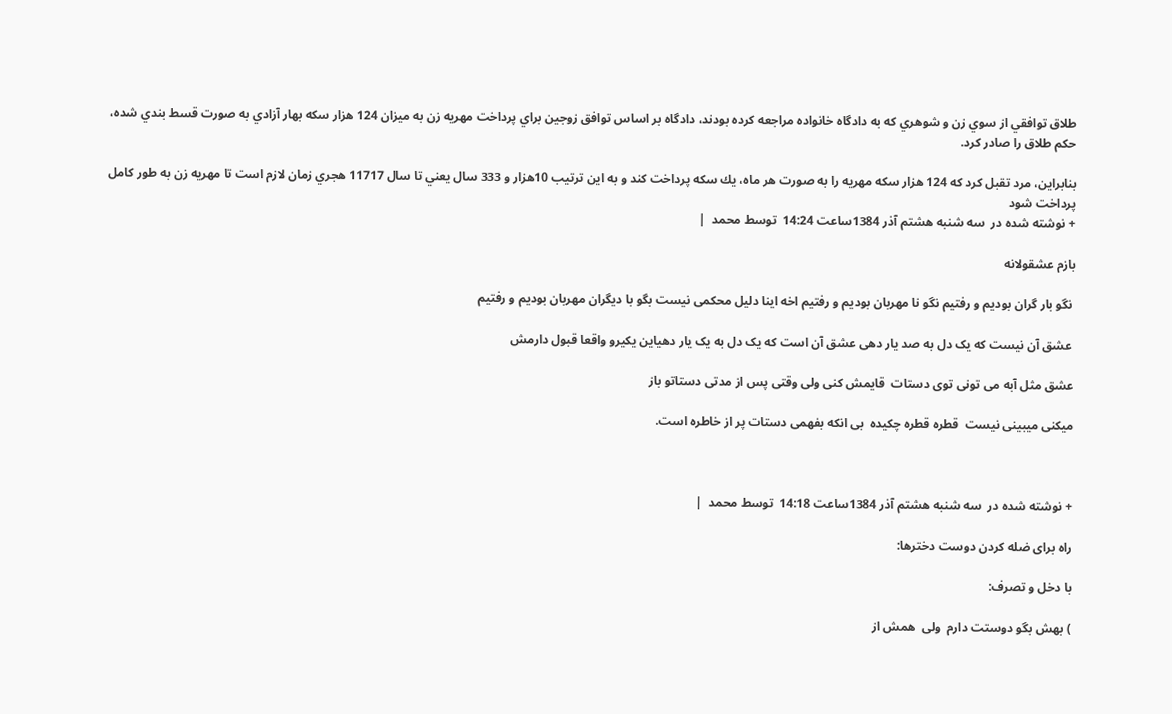طلاق توافقي از سوي زن و شوهري كه به دادگاه خانواده مراجعه كرده بودند، دادگاه بر اساس توافق زوجين براي پرداخت مهريه زن به ميزان 124 هزار سكه‌ بهار آزادي به صورت قسط بندي شده، حكم طلاق را صادر كرد.

بنابراين،‌ مرد تقبل كرد كه 124 هزار سكه مهريه را به صورت هر ماه، يك سكه پرداخت كند و به اين ترتيب 10هزار و 333 سال يعني تا سال 11717 هجري زمان لازم است تا مهريه زن به طور كامل پرداخت شود
+ نوشته شده در  سه شنبه هشتم آذر 1384ساعت 14:24  توسط محمد  |

بازم عشقولانه

 نگو بار گران بودیم و رفتیم نگو نا مهربان بودیم و رفتیم اخه اینا دلیل محکمی نیست بگو با دیگران مهربان بودیم و رفتیم

 عشق آن نیست که یک دل به صد یار دهی عشق آن است که یک دل به یک یار دهیاین یکیرو واقعا قبول دارمش

عشق مثل آبه می تونی توی دستات  قایمش کنی ولی وقتی پس از مدتی دستاتو باز

میکنی میبینی نیست  قطره قطره چکیده  بی انکه بفهمی دستات پر از خاطره است.



+ نوشته شده در  سه شنبه هشتم آذر 1384ساعت 14:18  توسط محمد  |

راه برای ضله کردن دوست دخترها:

با دخل و تصرف:

) بهش بگو دوستت دارم  ولی  همش از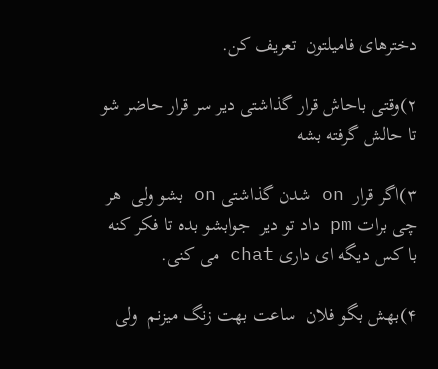دخترهای فامیلتون  تعریف کن.

۲)وقتی باحاش قرار گذاشتی دیر سر قرار حاضر شو تا حالش گرفته بشه

۳)اگر قرار  on شدن گذاشتی on بشو ولی  هر چی برات pm داد تو دیر  جوابشو بده تا فکر کنه با کس دیگه ای داری chat می کنی.

۴)بهش بگو فلان  ساعت بهت زنگ میزنم  ولی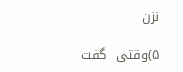نزن

۵)وقتی  گفت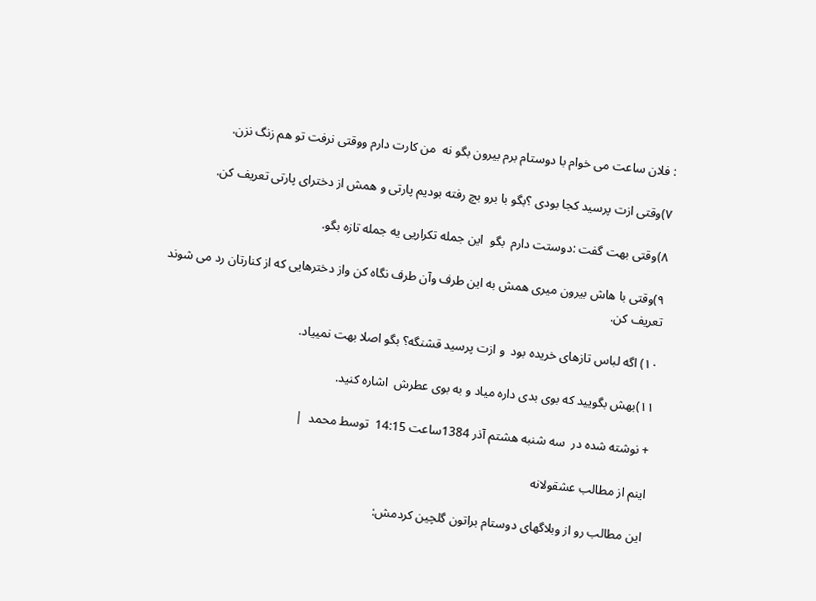: فلان ساعت می خوام با دوستام برم بیرون بگو نه  من کارت دارم ووقتی نرفت تو هم زنگ نزن.

۷)وقتی ازت پرسید کجا بودی ؟بگو با برو بچ رفته بودیم پارتی و همش از دخترای پارتی تعریف کن.

۸)وقتی بهت گفت :دوستت دارم  بگو  این جمله تکراریی یه جمله تازه بگو.

۹)وقتی با هاش بیرون میری همش به این طرف وآن طرف نگاه کن واز دخترهایی که از کنارتان رد می شوند تعریف کن.

۱۰) اگه لباس تازهای خریده بود  و ازت پرسید قشنگه؟ بگو اصلا بهت نمییاد.

۱۱)بهش بگویید که بوی بدی داره میاد و به بوی عطرش  اشاره کنید.

+ نوشته شده در  سه شنبه هشتم آذر 1384ساعت 14:15  توسط محمد  |

اینم از مطالب عشقولانه

این مطالب رو از وبلاگهای دوستام براتون گلچین کردمش: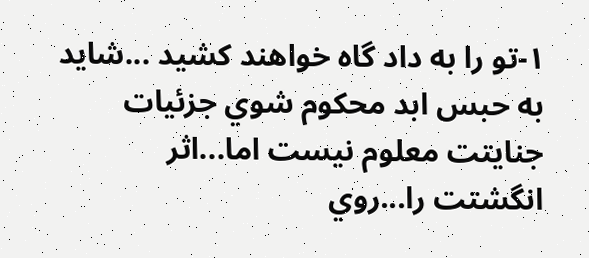۱-تو را به داد گاه خواهند كشيد ...شايد به حبس ابد محكوم شوي جزئيات جنايتت معلوم نيست اما...اثر انگشتت را...روي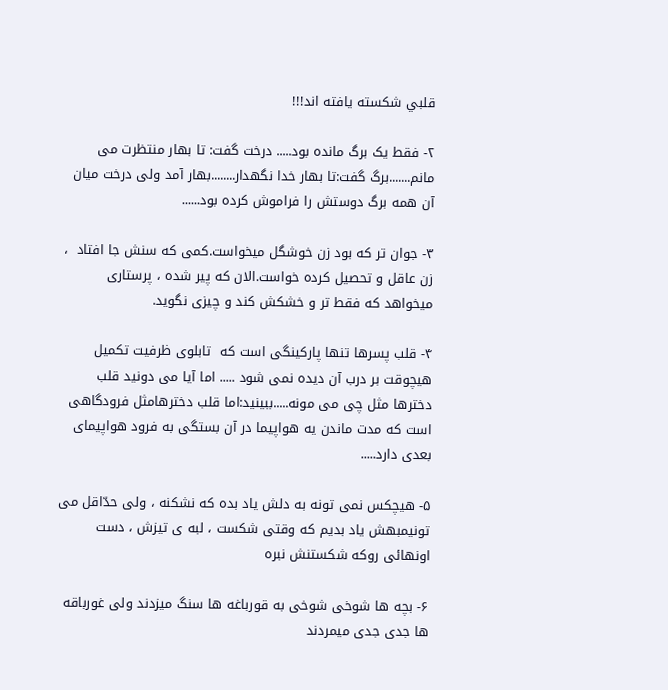قلبي شكسته يافته اند!!!

۲- فقط یک برگ مانده بود..... درخت گفت: تا بهار منتظرت می مانم.......برگ گفت:تا بهار خدا نگهدار........بهار آمد ولی درخت میان آن همه برگ دوستش را فراموش کرده بود......

۳- جوان تر که بود زن خوشگل میخواست.کمی که سنش جا افتاد  ، زن عاقل و تحصیل کرده خواست.الان که پیر شده ، پرستاری میخواهد که فقط تر و خشکش کند و چیزی نگوید.

۴- قلب پسرها تنها پارکینگی است که  تابلوی ظرفیت تکمیل هیچوقت بر درب آن دیده نمی شود ..... اما آیا می دونید قلب دخترها مثل چی می مونه.....ببینید:اما قلب دخترهامثل فرودگاهی است که مدت ماندن یه هواپیما در آن بستگی به فرود هواپیمای بعدی دارد.....

۵- هیچکس نمی تونه به دلش یاد بده که نشکنه ، ولی حدّاقل می تونیمبهش یاد بدیم که وقتی شکست ، لبه ی تیزش ، دست اونهائی روکه شکستنش نبره

۶- بچه ها شوخی شوخی به قورباغه ها سنگ میزدند ولی غورباقه ها جدی جدی میمردند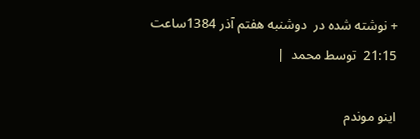+ نوشته شده در  دوشنبه هفتم آذر 1384ساعت 21:15  توسط محمد  |

اینو موندم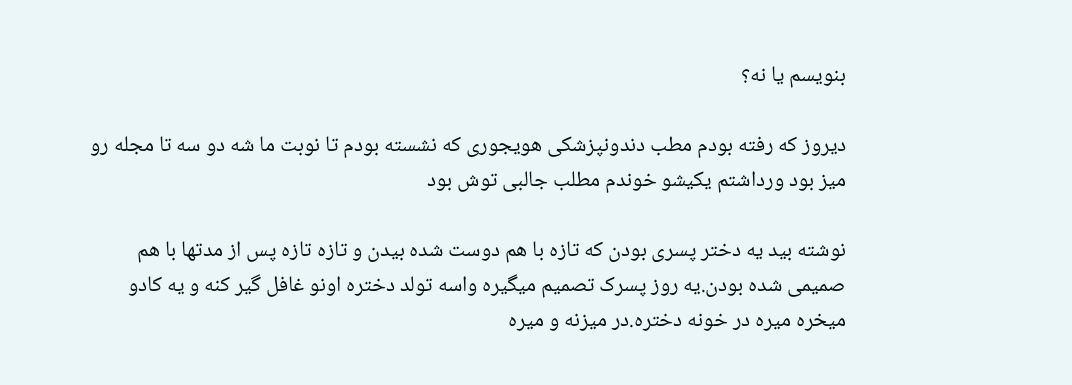بنویسم یا نه؟

دیروز که رفته بودم مطب دندونپزشکی هویجوری که نشسته بودم تا نوبت ما شه دو سه تا مجله رو میز بود ورداشتم یکیشو خوندم مطلب جالبی توش بود

نوشته بید یه دختر پسری بودن که تازه با هم دوست شده بیدن و تازه تازه پس از مدتها با هم صمیمی شده بودن.یه روز پسرک تصمیم میگیره واسه تولد دختره اونو غافل گیر کنه و یه کادو میخره میره در خونه دختره.در میزنه و میره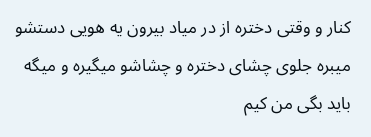کنار و وقتی دختره از در میاد بیرون یه هویی دستشو میبره جلوی چشای دختره و چشاشو میگیره و میگه باید بگی من کیم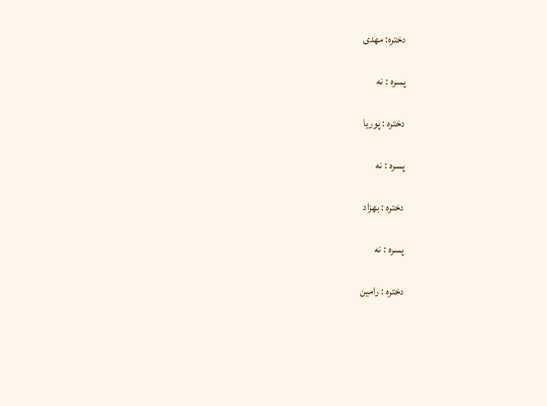دختره: مهدی

پسره : نه

دختره : پوریا

پسره : نه

دختره : بهزاد

پسره : نه

دختره : رامین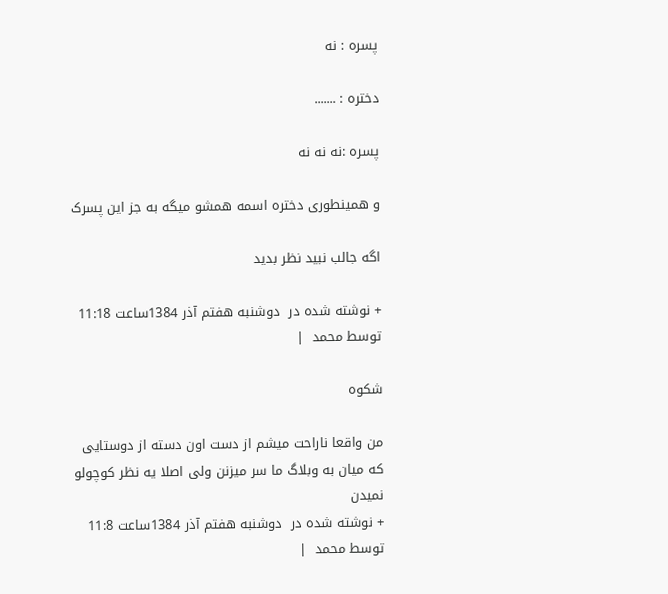پسره : نه

دختره : .......

پسره :نه نه نه

و همینطوری دختره اسمه همشو میگه به جز این پسرک

اگه جالب نبید نظر بدید

+ نوشته شده در  دوشنبه هفتم آذر 1384ساعت 11:18  توسط محمد  |

شکوه

من واقعا ناراحت میشم از دست اون دسته از دوستایی که میان به وبلاگ ما سر میزنن ولی اصلا یه نظر کوچولو نمیدن
+ نوشته شده در  دوشنبه هفتم آذر 1384ساعت 11:8  توسط محمد  |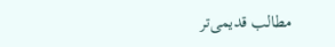مطالب قدیمی‌تر